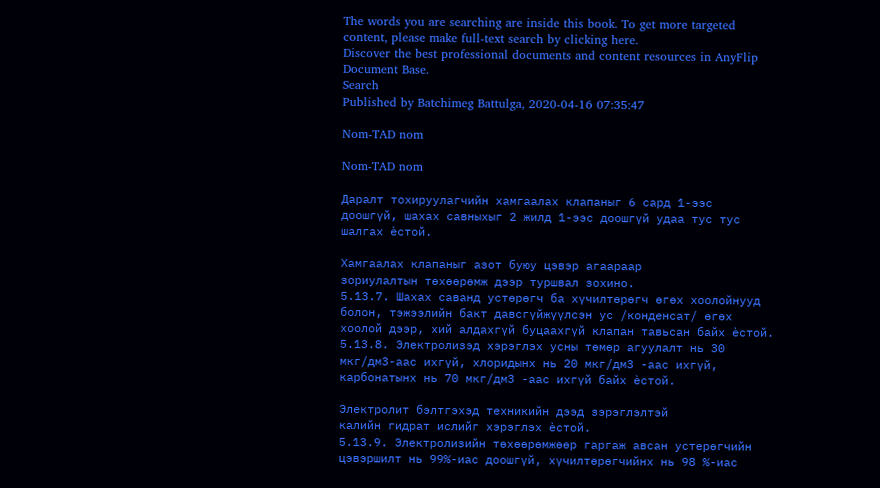The words you are searching are inside this book. To get more targeted content, please make full-text search by clicking here.
Discover the best professional documents and content resources in AnyFlip Document Base.
Search
Published by Batchimeg Battulga, 2020-04-16 07:35:47

Nom-TAD nom

Nom-TAD nom

Даралт тохируулагчийн хамгаалах клапаныг 6 сард 1-ээс
доошгүй, шахах савныхыг 2 жилд 1-ээс доошгүй удаа тус тус
шалгах ѐстой.

Хамгаалах клапаныг азот буюу цэвэр агаараар
зориулалтын төхөөрөмж дээр туршвал зохино.
5.13.7. Шахах саванд устөрөгч ба хүчилтөрөгч өгөх хоолойнууд
болон, тэжээлийн бакт давсгүйжүүлсэн ус /конденсат/ өгөх
хоолой дээр, хий алдахгүй буцаахгүй клапан тавьсан байх ѐстой.
5.13.8. Электролизэд хэрэглэх усны төмөр агуулалт нь 30
мкг/дм3-аас ихгүй, хлоридынх нь 20 мкг/дм3 -аас ихгүй,
карбонатынх нь 70 мкг/дм3 -аас ихгүй байх ѐстой.

Электролит бэлтгэхэд техникийн дээд зэрэглэлтэй
калийн гидрат ислийг хэрэглэх ѐстой.
5.13.9. Электролизийн төхөөрөмжөөр гаргаж авсан устерөгчийн
цэвэршилт нь 99%-иас доошгүй, хүчилтөрөгчийнх нь 98 %-иас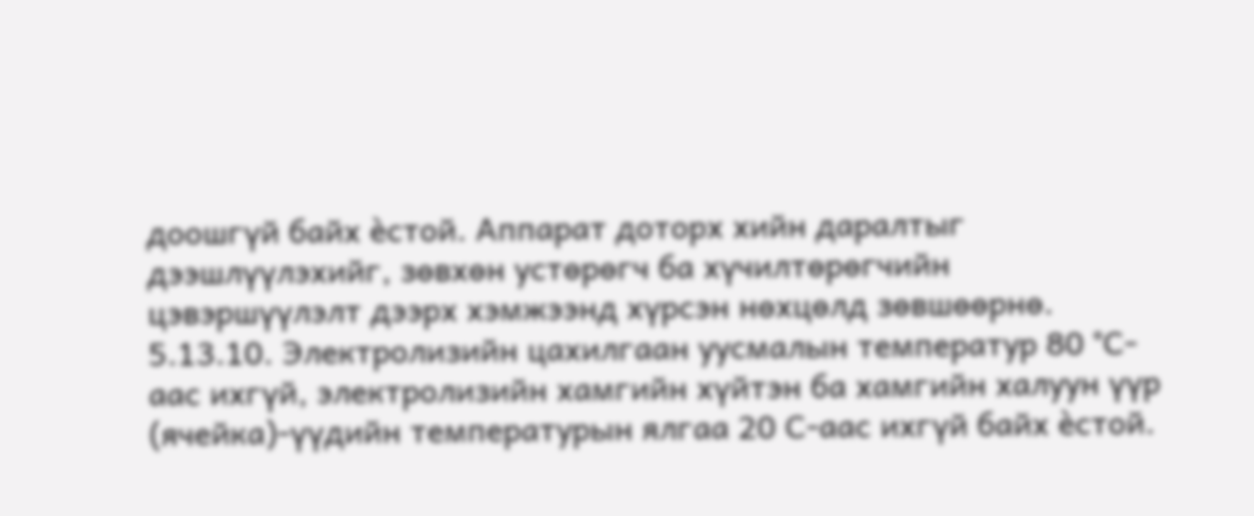доошгүй байх ѐстой. Аппарат доторх хийн даралтыг
дээшлүүлэхийг, зөвхөн устөрөгч ба хүчилтөрөгчийн
цэвэршүүлэлт дээрх хэмжээнд хүрсэн нөхцөлд зөвшөөрнө.
5.13.10. Электролизийн цахилгаан уусмалын температур 80 °С-
аас ихгүй, электролизийн хамгийн хүйтэн ба хамгийн халуун үүр
(ячейка)-үүдийн температурын ялгаа 20 С-аас ихгүй байх ѐстой.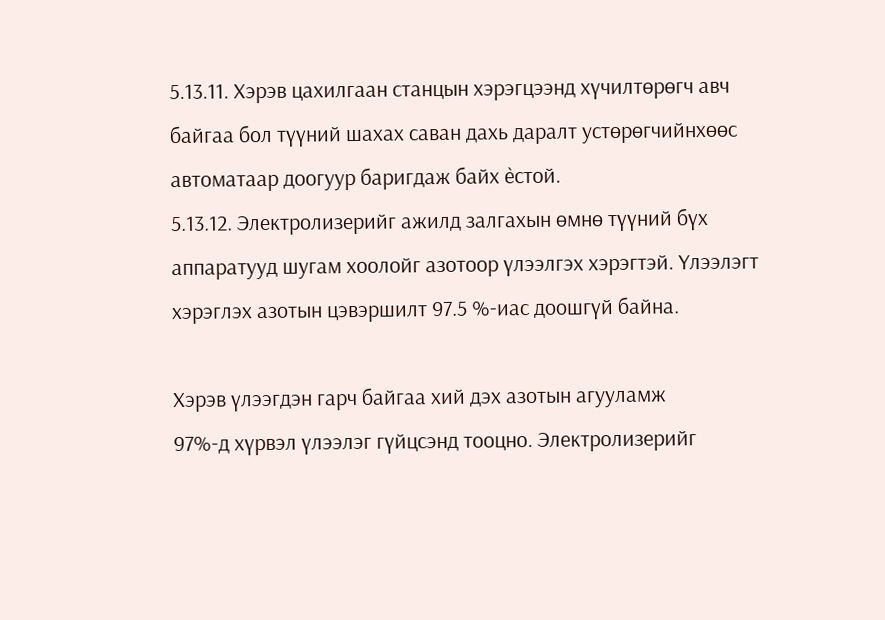5.13.11. Хэрэв цахилгаан станцын хэрэгцээнд хүчилтөрөгч авч
байгаа бол түүний шахах саван дахь даралт устөрөгчийнхөөс
автоматаар доогуур баригдаж байх ѐстой.
5.13.12. Электролизерийг ажилд залгахын өмнө түүний бүх
аппаратууд шугам хоолойг азотоор үлээлгэх хэрэгтэй. Үлээлэгт
хэрэглэх азотын цэвэршилт 97.5 %-иас доошгүй байна.

Хэрэв үлээгдэн гарч байгаа хий дэх азотын агууламж
97%-д хүрвэл үлээлэг гүйцсэнд тооцно. Электролизерийг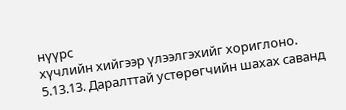нүүрс
хүчлийн хийгээр үлээлгэхийг хориглоно.
5.13.13. Даралттай устөрөгчийн шахах саванд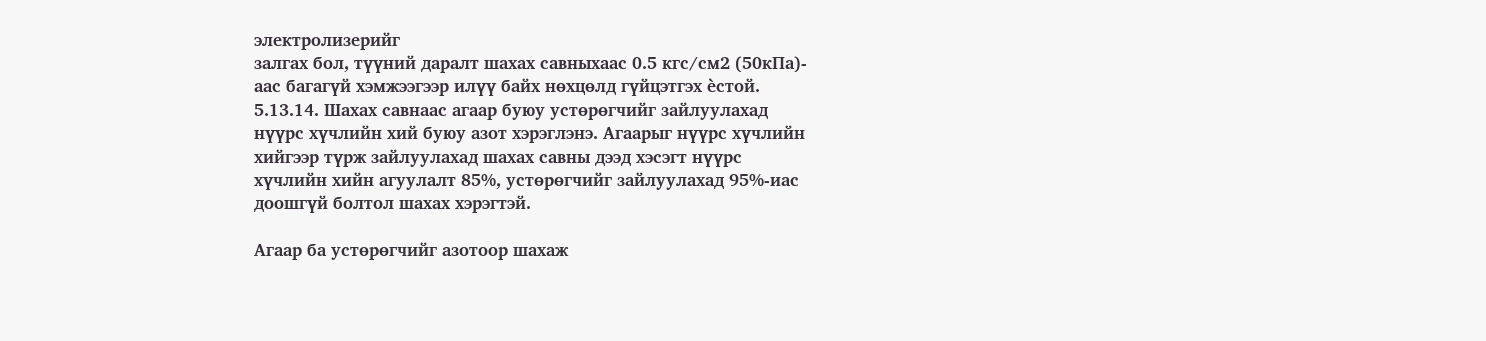электролизерийг
залгах бол, түүний даралт шахах савныхаас 0.5 кгс/см2 (50кПа)-
аас багагүй хэмжээгээр илүү байх нөхцөлд гүйцэтгэх ѐстой.
5.13.14. Шахах савнаас агаар буюу устөрөгчийг зайлуулахад
нүүрс хүчлийн хий буюу азот хэрэглэнэ. Агаарыг нүүрс хүчлийн
хийгээр түрж зайлуулахад шахах савны дээд хэсэгт нүүрс
хүчлийн хийн агуулалт 85%, устөрөгчийг зайлуулахад 95%-иас
доошгүй болтол шахах хэрэгтэй.

Агаар ба устөрөгчийг азотоор шахаж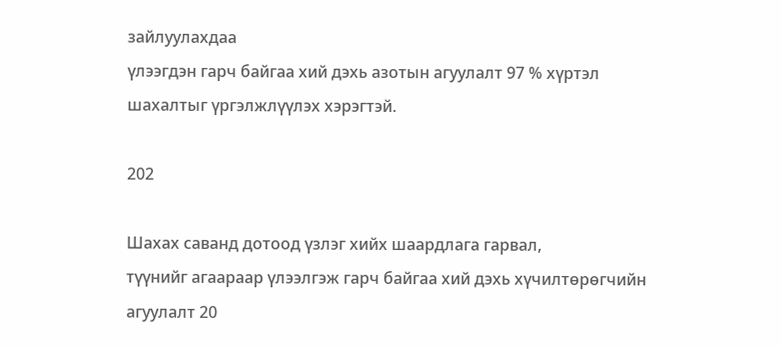зайлуулахдаа
үлээгдэн гарч байгаа хий дэхь азотын агуулалт 97 % хүртэл
шахалтыг үргэлжлүүлэх хэрэгтэй.

202

Шахах саванд дотоод үзлэг хийх шаардлага гарвал,
түүнийг агаараар үлээлгэж гарч байгаа хий дэхь хүчилтөрөгчийн
агуулалт 20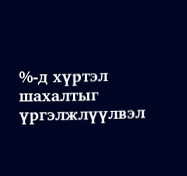%-д хүртэл шахалтыг үргэлжлүүлвэл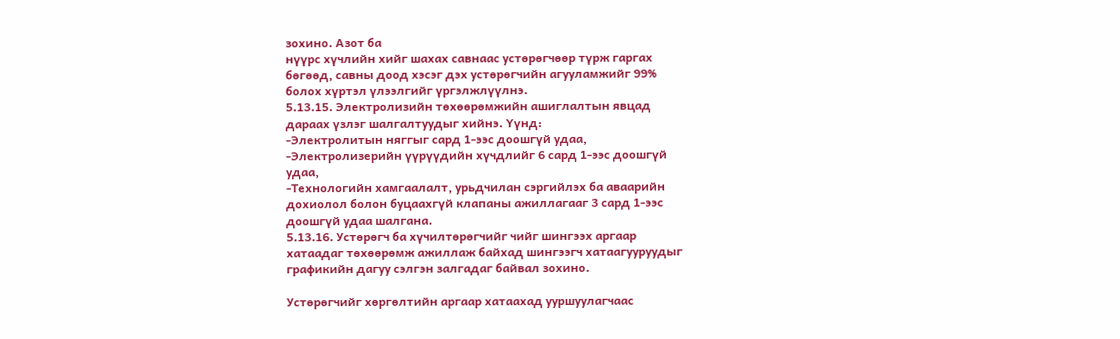зохино. Азот ба
нүүрс хүчлийн хийг шахах савнаас устөрөгчөөр түрж гаргах
бөгөөд, савны доод хэсэг дэх устөрөгчийн агууламжийг 99%
болох хүртэл үлээлгийг үргэлжлүүлнэ.
5.13.15. Электролизийн төхөөрөмжийн ашиглалтын явцад
дараах үзлэг шалгалтуудыг хийнэ. Үүнд:
-Электролитын няггыг сард 1-ээс доошгүй удаа,
-Электролизерийн үүрүүдийн хүчдлийг 6 сард 1-ээс доошгүй
удаа,
-Технологийн хамгаалалт, урьдчилан сэргийлэх ба аваарийн
дохиолол болон буцаахгүй клапаны ажиллагааг 3 сард 1-ээс
доошгүй удаа шалгана.
5.13.16. Устөрөгч ба хүчилтөрөгчийг чийг шингээх аргаар
хатаадаг төхөөрөмж ажиллаж байхад шингээгч хатаагууруудыг
графикийн дагуу сэлгэн залгадаг байвал зохино.

Устөрөгчийг хөргөлтийн аргаар хатаахад ууршуулагчаас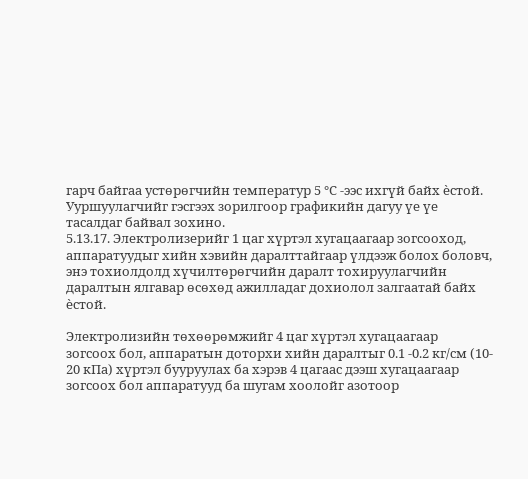гарч байгаа устөрөгчийн температур 5 °С -ээс ихгүй байх ѐстой.
Ууршуулагчийг гэсгээх зорилгоор графикийн дагуу үе үе
тасалдаг байвал зохино.
5.13.17. Электролизерийг 1 цаг хүртэл хугацаагаар зогсооход,
аппаратуудыг хийн хэвийн даралттайгаар үлдээж болох боловч,
энэ тохиолдолд хүчилтөрөгчийн даралт тохируулагчийн
даралтын ялгавар өсөхөд ажилладаг дохиолол залгаатай байх
ѐстой.

Электролизийн төхөөрөмжийг 4 цаг хүртэл хугацаагаар
зогсоох бол, аппаратын доторхи хийн даралтыг 0.1 -0.2 кг/см (10-
20 кПа) хүртэл бууруулах ба хэрэв 4 цагаас дээш хугацаагаар
зогсоох бол аппаратууд ба шугам хоолойг азотоор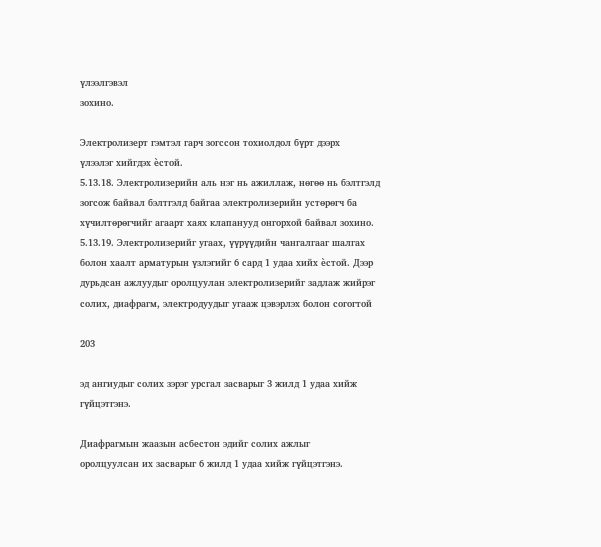үлээлгэвэл
зохино.

Электролизерт гэмтэл гарч зогссон тохиолдол бүрт дээрх
үлээлэг хийгдэх ѐстой.
5.13.18. Электролизерийн аль нэг нь ажиллаж, нөгөө нь бэлтгэлд
зогсож байвал бэлтгэлд байгаа электролизерийн устөрөгч ба
хүчилтөрөгчийг агаарт хаях клапанууд онгорхой байвал зохино.
5.13.19. Электролизерийг угаах, үүрүүдийн чангалгааг шалгах
болон хаалт арматурын үзлэгийг 6 сард 1 удаа хийх ѐстой. Дээр
дурьдсан ажлуудыг оролцуулан электролизерийг задлаж жийрэг
солих, диафрагм, электродуудыг угааж цэвэрлэх болон согогтой

203

эд ангиудыг солих зэрэг урсгал засварыг 3 жилд 1 удаа хийж
гүйцэтгэнэ.

Диафрагмын жаазын асбестон эдийг солих ажлыг
оролцуулсан их засварыг 6 жилд 1 удаа хийж гүйцэтгэнэ.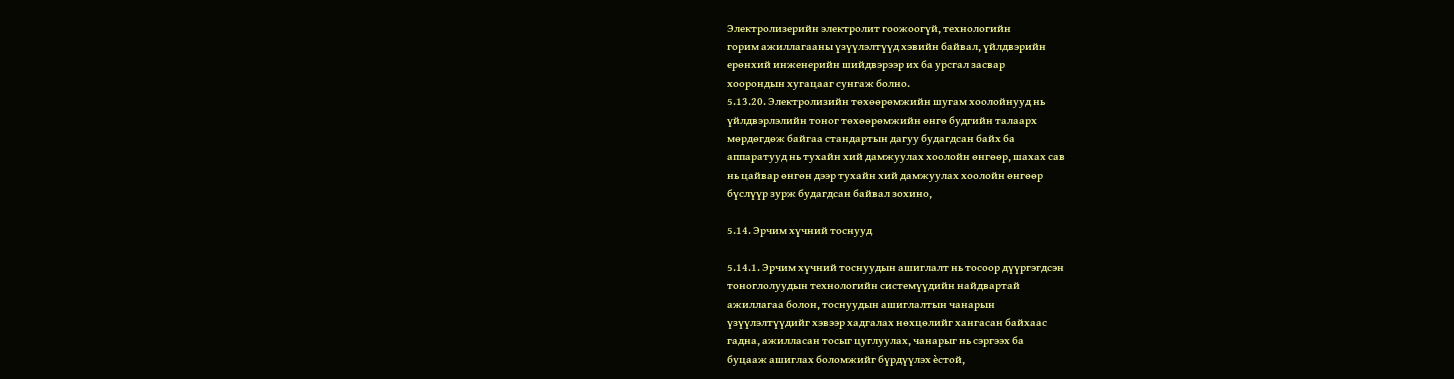Электролизерийн электролит гоожоогүй, технологийн
горим ажиллагааны үзүүлэлтүүд хэвийн байвал, үйлдвэрийн
ерөнхий инженерийн шийдвэрээр их ба урсгал засвар
хоорондын хугацааг сунгаж болно.
5.13.20. Электролизийн төхөөрөмжийн шугам хоолойнууд нь
үйлдвэрлэлийн тоног төхөөрөмжийн өнгө будгийн талаарх
мөрдөгдөж байгаа стандартын дагуу будагдсан байх ба
аппаратууд нь тухайн хий дамжуулах хоолойн өнгөөр, шахах сав
нь цайвар өнгөн дээр тухайн хий дамжуулах хоолойн өнгөөр
бүслүүр зурж будагдсан байвал зохино,

5.14. Эрчим хүчний тоснууд

5.14.1. Эрчим хүчний тоснуудын ашиглалт нь тосоор дүүргэгдсэн
тоноглолуудын технологийн системүүдийн найдвартай
ажиллагаа болон, тоснуудын ашиглалтын чанарын
үзүүлэлтүүдийг хэвээр хадгалах нөхцөлийг хангасан байхаас
гадна, ажилласан тосыг цуглуулах, чанарыг нь сэргээх ба
буцааж ашиглах боломжийг бүрдүүлэх ѐстой,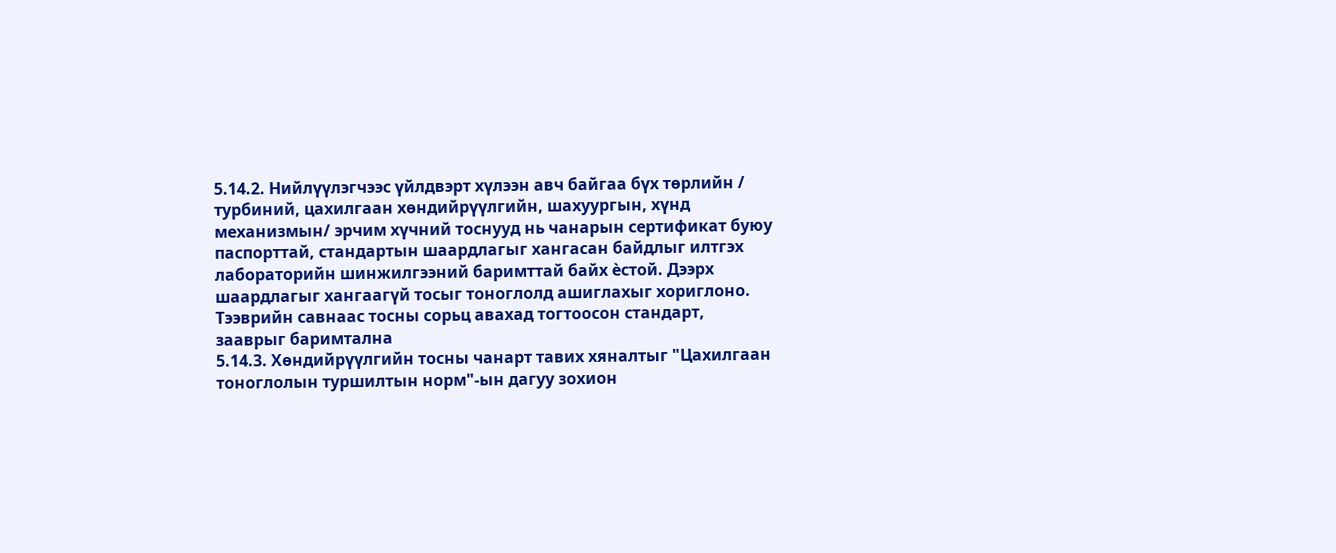5.14.2. Нийлүүлэгчээс үйлдвэрт хүлээн авч байгаа бүх төрлийн /
турбиний, цахилгаан хөндийрүүлгийн, шахуургын, хүнд
механизмын/ эрчим хүчний тоснууд нь чанарын сертификат буюу
паспорттай, стандартын шаардлагыг хангасан байдлыг илтгэх
лабораторийн шинжилгээний баримттай байх ѐстой. Дээрх
шаардлагыг хангаагүй тосыг тоноглолд ашиглахыг хориглоно.
Тээврийн савнаас тосны сорьц авахад тогтоосон стандарт,
зааврыг баримтална
5.14.3. Хөндийрүүлгийн тосны чанарт тавих хяналтыг "Цахилгаан
тоноглолын туршилтын норм"-ын дагуу зохион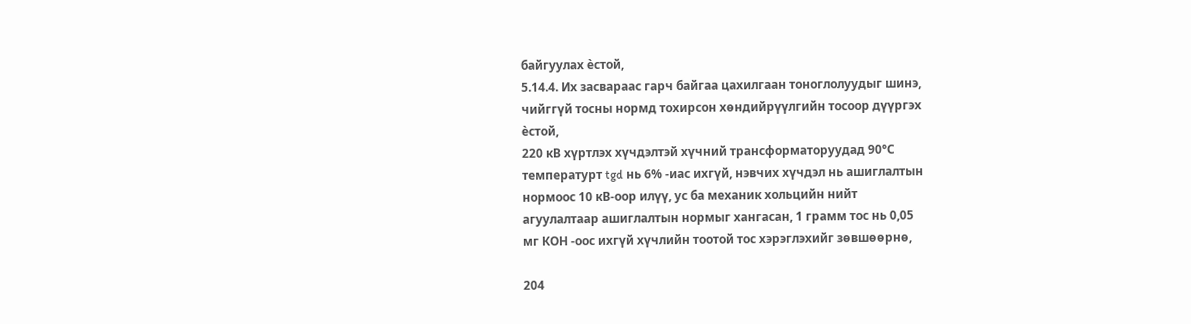байгуулах ѐстой,
5.14.4. Их засвараас гарч байгаа цахилгаан тоноглолуудыг шинэ,
чийггүй тосны нормд тохирсон хөндийрүүлгийн тосоор дүүргэх
ѐстой,
220 кВ хүртлэх хүчдэлтэй хүчний трансформаторуудад 90°С
температурт tgd нь 6% -иас ихгүй, нэвчих хүчдэл нь ашиглалтын
нормоос 10 кВ-оор илүү, ус ба механик хольцийн нийт
агуулалтаар ашиглалтын нормыг хангасан, 1 грамм тос нь 0,05
мг КОН -оос ихгүй хүчлийн тоотой тос хэрэглэхийг зөвшөөрнө,

204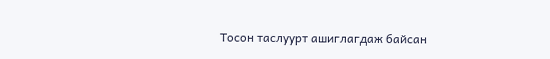Тосон таслуурт ашиглагдаж байсан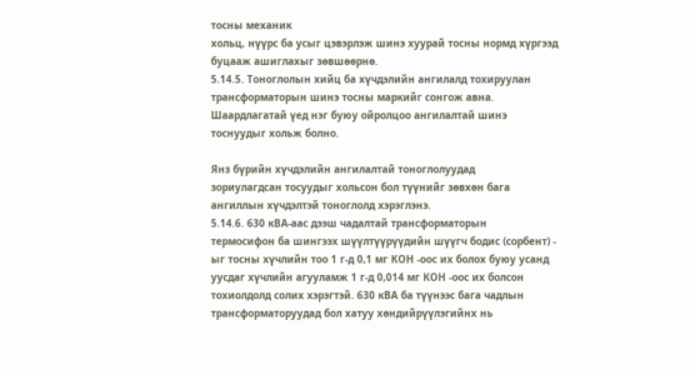тосны механик
хольц, нүүрс ба усыг цэвэрлэж шинэ хуурай тосны нормд хүргээд
буцааж ашиглахыг зөвшөөрнө.
5.14.5. Тоноглолын хийц ба хүчдэлийн ангилалд тохируулан
трансформаторын шинэ тосны маркийг сонгож авна.
Шаардлагатай үед нэг буюу ойролцоо ангилалтай шинэ
тоснуудыг хольж болно.

Янз бүрийн хүчдэлийн ангилалтай тоноглолуудад
зориулагдсан тосуудыг хольсон бол түүнийг зөвхөн бага
ангиллын хүчдэлтэй тоноглолд хэрэглэнэ.
5.14.6. 630 кВА-аас дээш чадалтай трансформаторын
термосифон ба шингээх шүүлтүүрүүдийн шүүгч бодис (сорбент) -
ыг тосны хүчлийн тоо 1 г-д 0,1 мг КОН -оос их болох буюу усанд
уусдаг хүчлийн агууламж 1 г-д 0,014 мг КОН -оос их болсон
тохиолдолд солих хэрэгтэй. 630 кВА ба түүнээс бага чадлын
трансформаторуудад бол хатуу хөндийрүүлэгийнх нь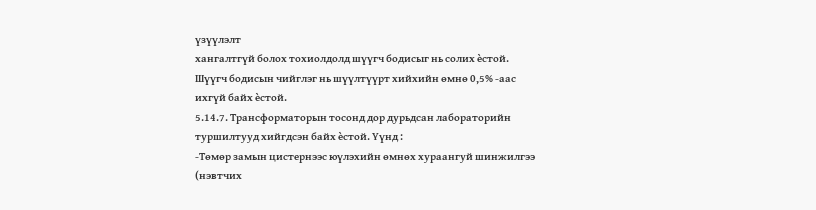үзүүлэлт
хангалтгүй болох тохиолдолд шүүгч бодисыг нь солих ѐстой.
Шүүгч бодисын чийглэг нь шүүлтүүрт хийхийн өмнө 0,5% -аас
ихгүй байх ѐстой.
5.14.7. Трансформаторын тосонд дор дурьдсан лабораторийн
туршилтууд хийгдсэн байх ѐстой. Үүнд :
-Төмөр замын цистернээс юүлэхийн өмнөх хураангуй шинжилгээ
(нэвтчих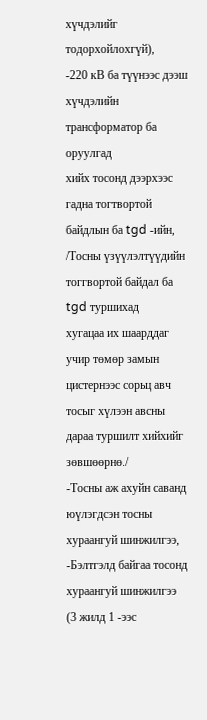хүчдэлийг тодорхойлохгүй),
-220 кВ ба түүнээс дээш хүчдэлийн трансформатор ба оруулгад
хийх тосонд дээрхээс гадна тогтвортой байдлын ба tgd -ийн,
/Тосны үзүүлэлтүүдийн тоггвортой байдал ба tgd туршихад
хугацаа их шаарддаг учир төмөр замын цистернээс сорьц авч
тосыг хүлээн авсны дараа туршилт хийхийг зөвшөөрнө./
-Тосны аж ахуйн саванд юүлэгдсэн тосны хураангуй шинжилгээ,
-Бэлтгэлд байгаа тосонд хураангуй шинжилгээ (3 жилд 1 -ээс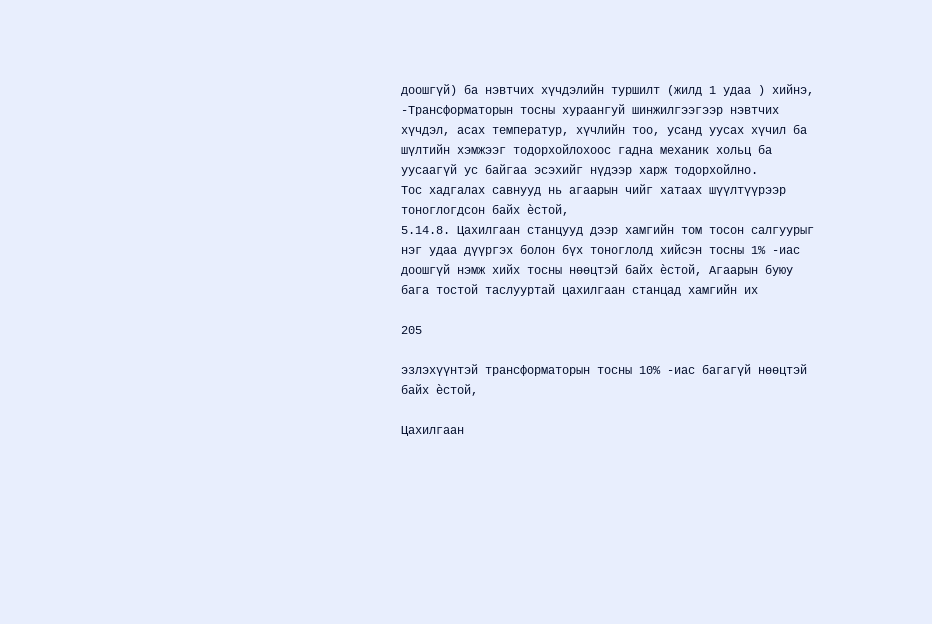доошгүй) ба нэвтчих хүчдэлийн туршилт (жилд 1 удаа ) хийнэ,
-Трансформаторын тосны хураангуй шинжилгээгээр нэвтчих
хүчдэл, асах температур, хүчлийн тоо, усанд уусах хүчил ба
шүлтийн хэмжээг тодорхойлохоос гадна механик хольц ба
уусаагүй ус байгаа эсэхийг нүдээр харж тодорхойлно.
Тос хадгалах савнууд нь агаарын чийг хатаах шүүлтүүрээр
тоноглогдсон байх ѐстой,
5.14.8. Цахилгаан станцууд дээр хамгийн том тосон салгуурыг
нэг удаа дүүргэх болон бүх тоноглолд хийсэн тосны 1% -иас
доошгүй нэмж хийх тосны нөөцтэй байх ѐстой, Агаарын буюу
бага тостой таслууртай цахилгаан станцад хамгийн их

205

эзлэхүүнтэй трансформаторын тосны 10% -иас багагүй нөөцтэй
байх ѐстой,

Цахилгаан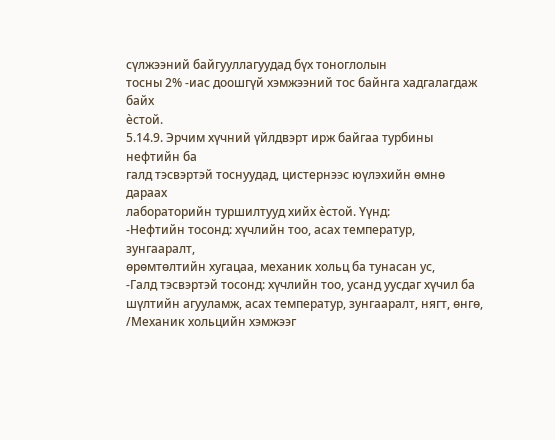сүлжээний байгууллагуудад бүх тоноглолын
тосны 2% -иас доошгүй хэмжээний тос байнга хадгалагдаж байх
ѐстой.
5.14.9. Эрчим хүчний үйлдвэрт ирж байгаа турбины нефтийн ба
галд тэсвэртэй тоснуудад, цистернээс юүлэхийн өмнө дараах
лабораторийн туршилтууд хийх ѐстой. Үүнд:
-Нефтийн тосонд: хүчлийн тоо, асах температур, зунгааралт,
өрөмтөлтийн хугацаа, механик хольц ба тунасан ус,
-Галд тэсвэртэй тосонд: хүчлийн тоо, усанд уусдаг хүчил ба
шүлтийн агууламж, асах температур, зунгааралт, нягт, өнгө,
/Механик хольцийн хэмжээг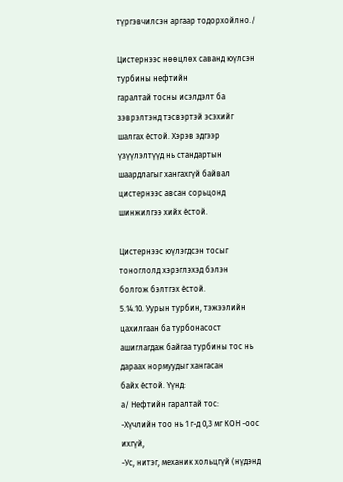түргэвчилсэн аргаар тодорхойлно./

Цистернээс нөөцлөх саванд юүлсэн турбины нефтийн
гаралтай тосны исэлдэлт ба зэврэлтэнд тэсвэртэй эсэхийг
шалгах ѐстой. Хэрэв эдгээр үзүүлэлтүүд нь стандартын
шаардлагыг хангахгүй байвал цистернээс авсан сорьцонд
шинжилгээ хийх ѐстой.

Цистернээс юүлэгдсэн тосыг тоноглолд хэрэглэхэд бэлэн
болгож бэлтгэх ѐстой.
5.14.10. Уурын турбин, тэжээлийн цахилгаан ба турбонасост
ашиглагдаж байгаа турбины тос нь дараах нормуудыг хангасан
байх ѐстой. Үүнд:
а/ Нефтийн гаралтай тос:
-Хүчлийн тоо нь 1 г-д 0,3 мг КОН -оос ихгүй,
-Ус, нитэг, механик хольцгүй (нүдэнд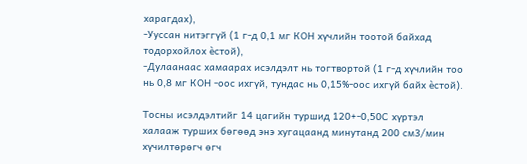харагдах),
-Ууссан нитэггүй (1 г-д 0,1 мг КОН хүчлийн тоотой байхад
тодорхойлох ѐстой),
-Дулаанаас хамаарах исэлдэлт нь тогтвортой (1 г-д хүчлийн тоо
нь 0,8 мг КОН -оос ихгүй, тундас нь 0,15%-оос ихгүй байх ѐстой).

Тосны исэлдэлтийг 14 цагийн туршид 120+-0,50С хүртэл
халааж турших бөгөөд энэ хугацаанд минутанд 200 см3/мин
хүчилтөрөгч өгч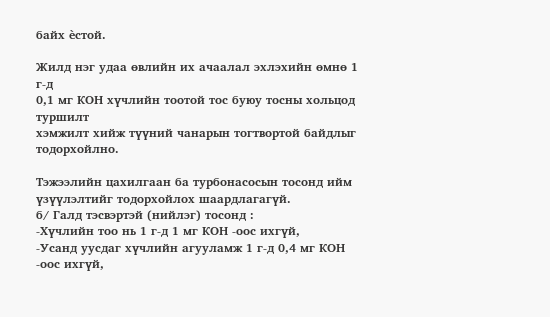байх ѐстой.

Жилд нэг удаа өвлийн их ачаалал эхлэхийн өмнө 1 г-д
0,1 мг КОН хүчлийн тоотой тос буюу тосны хольцод туршилт
хэмжилт хийж түүний чанарын тогтвортой байдлыг тодорхойлно.

Тэжээлийн цахилгаан ба турбонасосын тосонд ийм
үзүүлэлтийг тодорхойлох шаардлагагүй.
б/ Галд тэсвэртэй (нийлэг) тосонд :
-Хүчлийн тоо нь 1 г-д 1 мг КОН -оос ихгүй,
-Усанд уусдаг хүчлийн агууламж 1 г-д 0,4 мг КОН -оос ихгүй,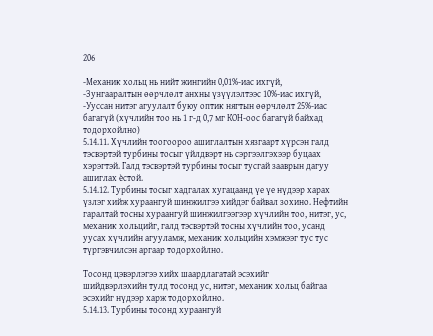206

-Механик хольц нь нийт жингийн 0,01%-иас ихгүй,
-Зунгааралтын өөрчлөлт анхны үзүүлэлтээс 10%-иас ихгүй,
-Ууссан нитэг агуулалт буюу оптик нягтын өөрчлөлт 25%-иас
багагүй (хүчлийн тоо нь 1 г-д 0,7 мг КОН-оос багагүй байхад
тодорхойлно)
5.14.11. Хүчлийн тоогоороо ашиглалтын хязгаарт хүрсэн галд
тэсвэртэй турбины тосыг үйлдвэрт нь сэргээлгэхээр буцаах
хэрэгтэй. Галд тэсвэртэй турбины тосыг тусгай зааврын дагуу
ашиглах ѐстой.
5.14.12. Турбины тосыг хадгалах хугацаанд үе үе нүдээр харах
үзлэг хийж хураангуй шинжилгээ хийдэг байвал зохино. Нефтийн
гаралтай тосны хураангуй шинжилгээгээр хүчлийн тоо, нитэг, ус,
механик хольцийг, галд тэсвэртэй тосны хүчлийн тоо, усанд
уусах хүчлийн агууламж, механик хольцийн хэмжээг тус тус
түргэвчилсэн аргаар тодорхойлно.

Тосонд цэвэрлэгээ хийх шаардлагатай эсэхийг
шийдвэрлэхийн тулд тосонд ус, нитэг, механик хольц байгаа
эсэхийг нүдээр харж тодорхойлно.
5.14.13. Турбины тосонд хураангуй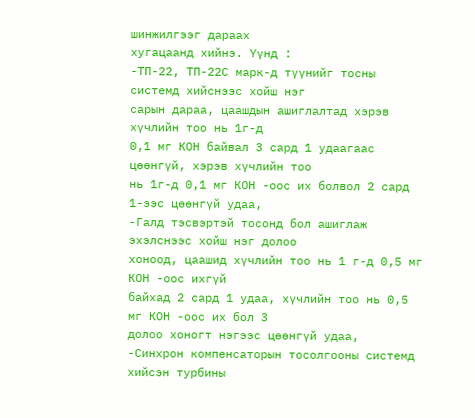шинжилгээг дараах
хугацаанд хийнэ. Үүнд :
-ТП-22, ТП-22С марк-д түүнийг тосны системд хийснээс хойш нэг
сарын дараа, цаашдын ашиглалтад хэрэв хүчлийн тоо нь 1г-д
0,1 мг КОН байвал 3 сард 1 удаагаас цөөнгүй, хэрэв хүчлийн тоо
нь 1г-д 0,1 мг КОН -оос их болвол 2 сард 1-ээс цөөнгүй удаа,
-Галд тэсвэртэй тосонд бол ашиглаж эхэлснээс хойш нэг долоо
хоноод, цаашид хүчлийн тоо нь 1 г-д 0,5 мг КОН -оос ихгүй
байхад 2 сард 1 удаа, хүчлийн тоо нь 0,5 мг КОН -оос их бол 3
долоо хоногт нэгээс цөөнгүй удаа,
-Синхрон компенсаторын тосолгооны системд хийсэн турбины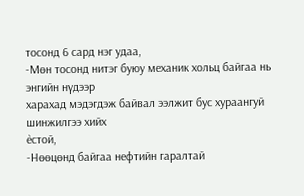тосонд 6 сард нэг удаа,
-Мөн тосонд нитэг буюу механик хольц байгаа нь энгийн нүдээр
харахад мэдэгдэж байвал ээлжит бус хураангуй шинжилгээ хийх
ѐстой,
-Нөөцөнд байгаа нефтийн гаралтай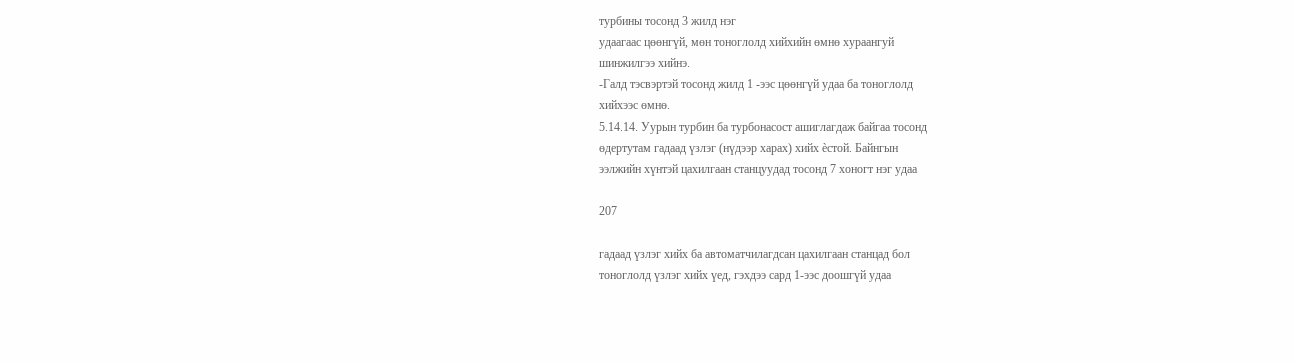турбины тосонд 3 жилд нэг
удаагаас цөөнгүй, мөн тоноглолд хийхийн өмнө хураангуй
шинжилгээ хийнэ.
-Галд тэсвэртэй тосонд жилд 1 -ээс цөөнгүй удаа ба тоноглолд
хийхээс өмнө.
5.14.14. Уурын турбин ба турбонасост ашиглагдаж байгаа тосонд
өдертутам гадаад үзлэг (нүдээр харах) хийх ѐстой. Байнгын
ээлжийн хүнтэй цахилгаан станцуудад тосонд 7 хоногт нэг удаа

207

гадаад үзлэг хийх ба автоматчилагдсан цахилгаан станцад бол
тоноглолд үзлэг хийх үед, гэхдээ сард 1-ээс доошгүй удаа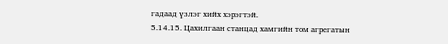гадаад үзлэг хийх хэрэгтэй.
5.14.15. Цахилгаан станцад хамгийн том агрегатын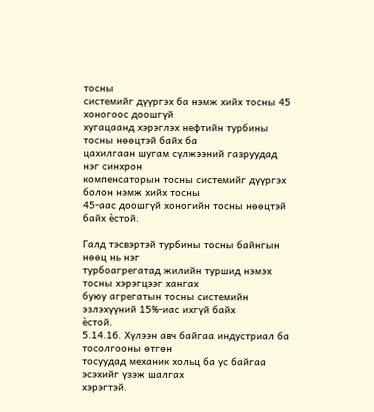тосны
системийг дүүргэх ба нэмж хийх тосны 45 хоногоос доошгүй
хугацаанд хэрэглэх нефтийн турбины тосны нөөцтэй байх ба
цахилгаан шугам сүлжээний газруудад нэг синхрон
компенсаторын тосны системийг дүүргэх болон нэмж хийх тосны
45-аас доошгүй хоногийн тосны нөөцтэй байх ѐстой.

Галд тэсвэртэй турбины тосны байнгын нөөц нь нэг
турбоагрегатад жилийн туршид нэмэх тосны хэрэгцээг хангах
буюу агрегатын тосны системийн эзлэхүүний 15%-иас ихгүй байх
ѐстой.
5.14.16. Хүлээн авч байгаа индустриал ба тосолгооны өтгөн
тосуудад механик хольц ба ус байгаа эсэхийг үзэж шалгах
хэрэгтэй.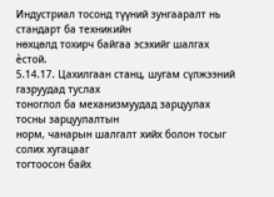Индустриал тосонд түүний зунгааралт нь стандарт ба техникийн
нөхцөлд тохирч байгаа эсэхийг шалгах ѐстой.
5.14.17. Цахилгаан станц, шугам сүлжээний газруудад туслах
тоноглол ба механизмуудад зарцуулах тосны зарцуулалтын
норм, чанарын шалгалт хийх болон тосыг солих хугацааг
тогтоосон байх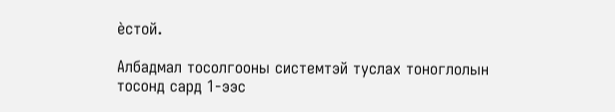ѐстой.

Албадмал тосолгооны системтэй туслах тоноглолын
тосонд сард 1-ээс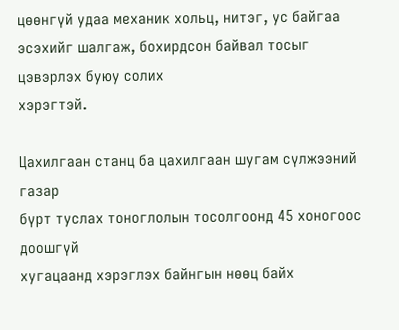цөөнгүй удаа механик хольц, нитэг, ус байгаа
эсэхийг шалгаж, бохирдсон байвал тосыг цэвэрлэх буюу солих
хэрэгтэй.

Цахилгаан станц ба цахилгаан шугам сүлжээний газар
бүрт туслах тоноглолын тосолгоонд 45 хоногоос доошгүй
хугацаанд хэрэглэх байнгын нөөц байх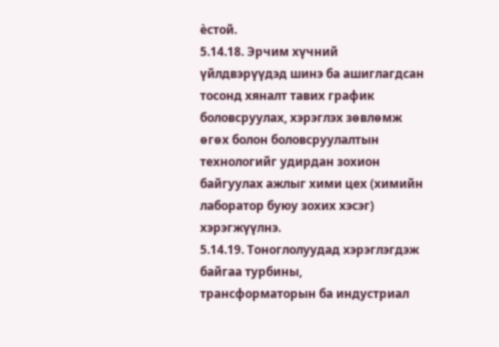ѐстой.
5.14.18. Эрчим хүчний үйлдвэрүүдэд шинэ ба ашиглагдсан
тосонд хяналт тавих график боловсруулах, хэрэглэх зөвлөмж
өгөх болон боловсруулалтын технологийг удирдан зохион
байгуулах ажлыг хими цех (химийн лаборатор буюу зохих хэсэг)
хэрэгжүүлнэ.
5.14.19. Тоноглолуудад хэрэглэгдэж байгаа турбины,
трансформаторын ба индустриал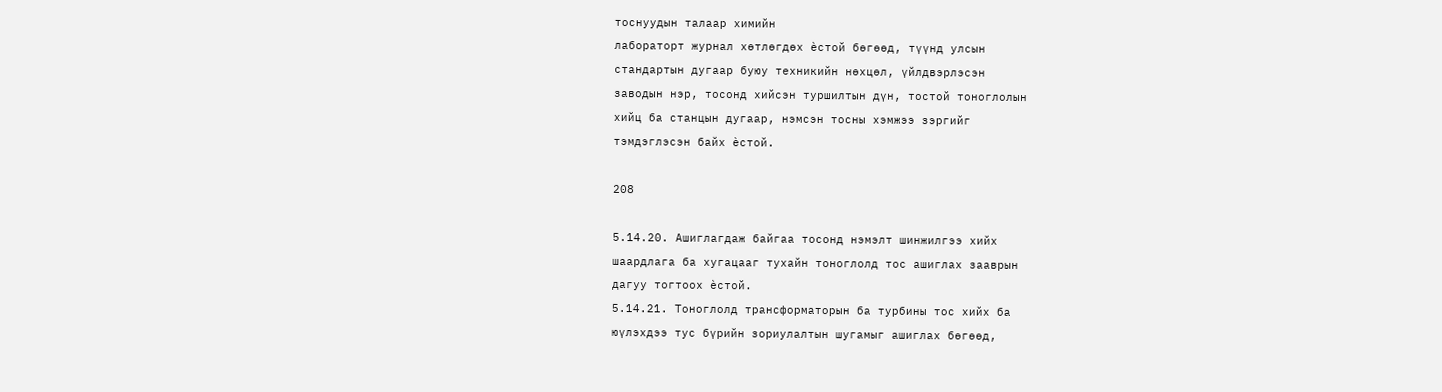тоснуудын талаар химийн
лабораторт журнал хөтлөгдөх ѐстой бөгөөд, түүнд улсын
стандартын дугаар буюу техникийн нөхцөл, үйлдвэрлэсэн
заводын нэр, тосонд хийсэн туршилтын дүн, тостой тоноглолын
хийц ба станцын дугаар, нэмсэн тосны хэмжээ зэргийг
тэмдэглэсэн байх ѐстой.

208

5.14.20. Ашиглагдаж байгаа тосонд нэмэлт шинжилгээ хийх
шаардлага ба хугацааг тухайн тоноглолд тос ашиглах зааврын
дагуу тогтоох ѐстой.
5.14.21. Тоноглолд трансформаторын ба турбины тос хийх ба
юүлэхдээ тус бүрийн зориулалтын шугамыг ашиглах бөгөөд,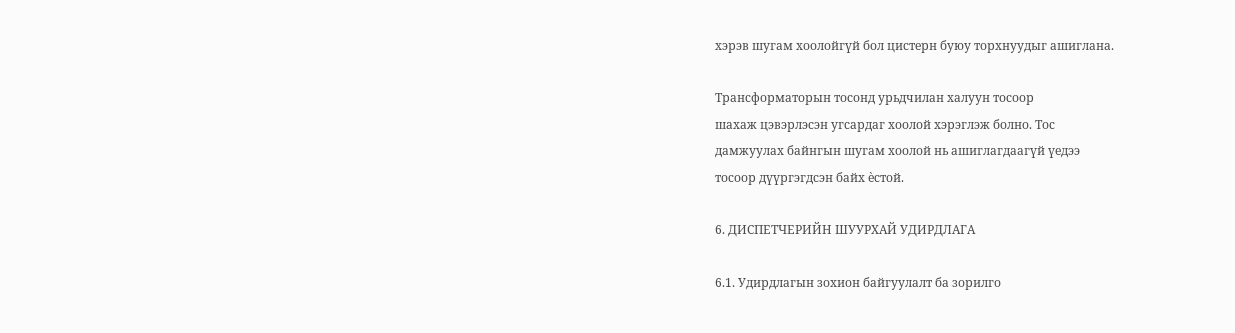хэрэв шугам хоолойгүй бол цистерн буюу торхнуудыг ашиглана.

Трансформаторын тосонд урьдчилан халуун тосоор
шахаж цэвэрлэсэн угсардаг хоолой хэрэглэж болно. Тос
дамжуулах байнгын шугам хоолой нь ашиглагдаагүй үедээ
тосоор дүүргэгдсэн байх ѐстой.

6. ДИСПЕТЧЕРИЙН ШУУРХАЙ УДИРДЛАГА

6.1. Удирдлагын зохион байгуулалт ба зорилго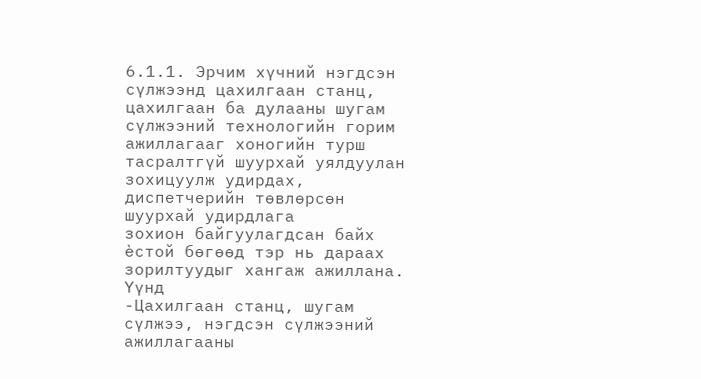6.1.1. Эрчим хүчний нэгдсэн сүлжээнд цахилгаан станц,
цахилгаан ба дулааны шугам сүлжээний технологийн горим
ажиллагааг хоногийн турш тасралтгүй шуурхай уялдуулан
зохицуулж удирдах, диспетчерийн төвлөрсөн шуурхай удирдлага
зохион байгуулагдсан байх ѐстой бөгөөд тэр нь дараах
зорилтуудыг хангаж ажиллана. Үүнд
-Цахилгаан станц, шугам сүлжээ, нэгдсэн сүлжээний
ажиллагааны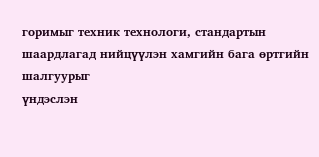горимыг техник технологи, стандартын
шаардлагад нийцүүлэн хамгийн бага өртгийн шалгуурыг
үндэслэн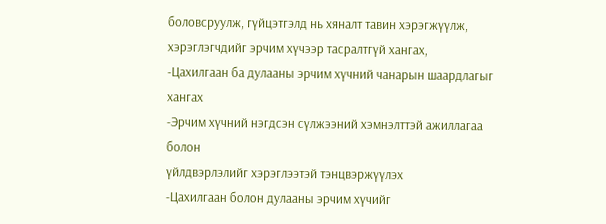боловсруулж, гүйцэтгэлд нь хяналт тавин хэрэгжүүлж,
хэрэглэгчдийг эрчим хүчээр тасралтгүй хангах,
-Цахилгаан ба дулааны эрчим хүчний чанарын шаардлагыг
хангах
-Эрчим хүчний нэгдсэн сүлжээний хэмнэлттэй ажиллагаа болон
үйлдвэрлэлийг хэрэглээтэй тэнцвэржүүлэх
-Цахилгаан болон дулааны эрчим хүчийг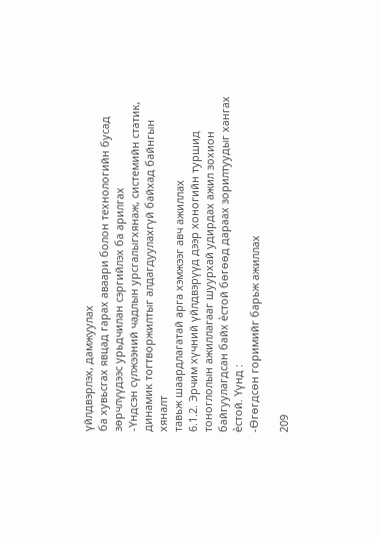үйлдвэрлэх, дамжуулах
ба хувьсгах явцад гарах аваари болон технологийн бусад
зөрчлүүдээс урьдчилан сэргийлэх ба арилгах
-Үндсэн сүлжээний чадлын урсгалыгхянаж, системийн статик,
динамик тогтворжилтыг алдагдуулахгүй байхад байнгын хяналт
тавьж шаардлагатай арга хэмжээг авч ажиллах
6.1.2. Эрчим хүчний үйлдвэрүүд дээр хоногийн туршид
тоноглолын ажиллагааг шуурхай удирдах ажил зохион
байгуулагдсан байх ѐстой бөгөөд дараах зорилтуудыг хангах
ѐстой. Үүнд :
-Өгөгдсөн горимийг барьж ажиллах

209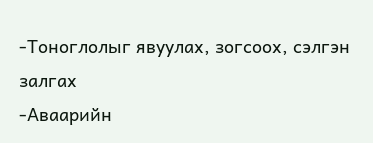-Тоноглолыг явуулах, зогсоох, сэлгэн залгах
-Аваарийн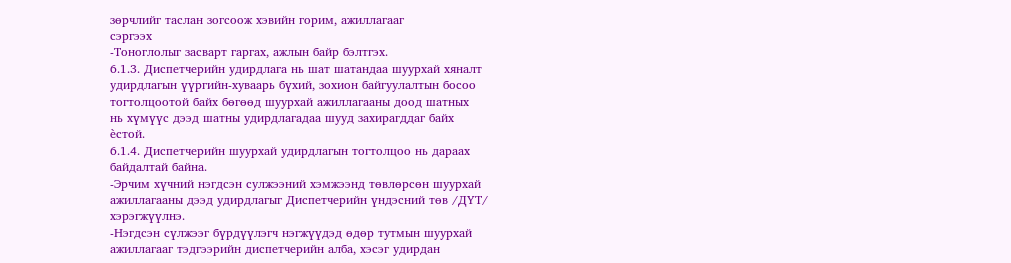зөрчлийг таслан зогсоож хэвийн горим, ажиллагааг
сэргээх
-Тоноглолыг засварт гаргах, ажлын байр бэлтгэх.
6.1.3. Диспетчерийн удирдлага нь шат шатандаа шуурхай хяналт
удирдлагын үүргийн-хуваарь бүхий, зохион байгуулалтын босоо
тогтолцоотой байх бөгөөд шуурхай ажиллагааны доод шатных
нь хүмүүс дээд шатны удирдлагадаа шууд захирагддаг байх
ѐстой.
6.1.4. Диспетчерийн шуурхай удирдлагын тогтолцоо нь дараах
байдалтай байна.
-Эрчим хүчний нэгдсэн сулжээний хэмжээнд төвлөрсөн шуурхай
ажиллагааны дээд удирдлагыг Диспетчерийн үндэсний төв /ДҮТ/
хэрэгжүүлнэ.
-Нэгдсэн сүлжээг бүрдүүлэгч нэгжүүдэд өдөр тутмын шуурхай
ажиллагааг тэдгээрийн диспетчерийн алба, хэсэг удирдан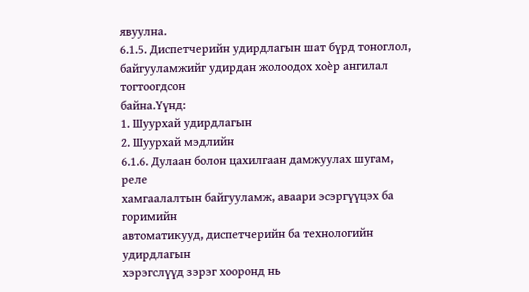явуулна.
6.1.5. Диспетчерийн удирдлагын шат бүрд тоноглол,
байгууламжийг удирдан жолоодох хоѐр ангилал тогтоогдсон
байна.Үүнд:
1. Шуурхай удирдлагын
2. Шуурхай мэдлийн
6.1.6. Дулаан болон цахилгаан дамжуулах шугам, реле
хамгаалалтын байгууламж, аваари эсэргүүцэх ба горимийн
автоматикууд, диспетчерийн ба технологийн удирдлагын
хэрэгслүүд зэрэг хооронд нь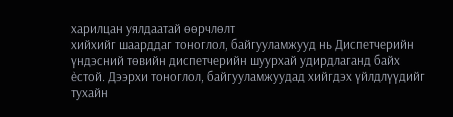харилцан уялдаатай өөрчлөлт
хийхийг шаарддаг тоноглол, байгууламжууд нь Диспетчерийн
үндэсний төвийн диспетчерийн шуурхай удирдлаганд байх
ѐстой. Дээрхи тоноглол, байгууламжуудад хийгдэх үйлдлүүдийг
тухайн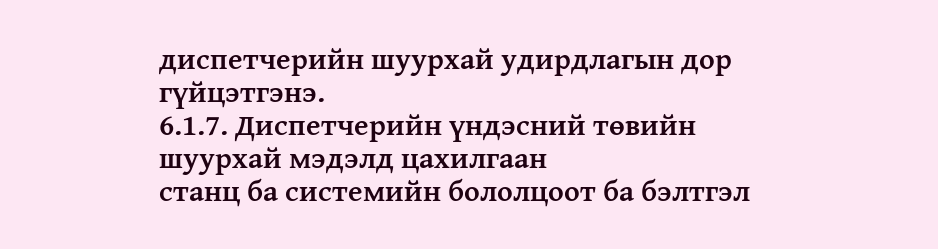диспетчерийн шуурхай удирдлагын дор гүйцэтгэнэ.
6.1.7. Диспетчерийн үндэсний төвийн шуурхай мэдэлд цахилгаан
станц ба системийн бололцоот ба бэлтгэл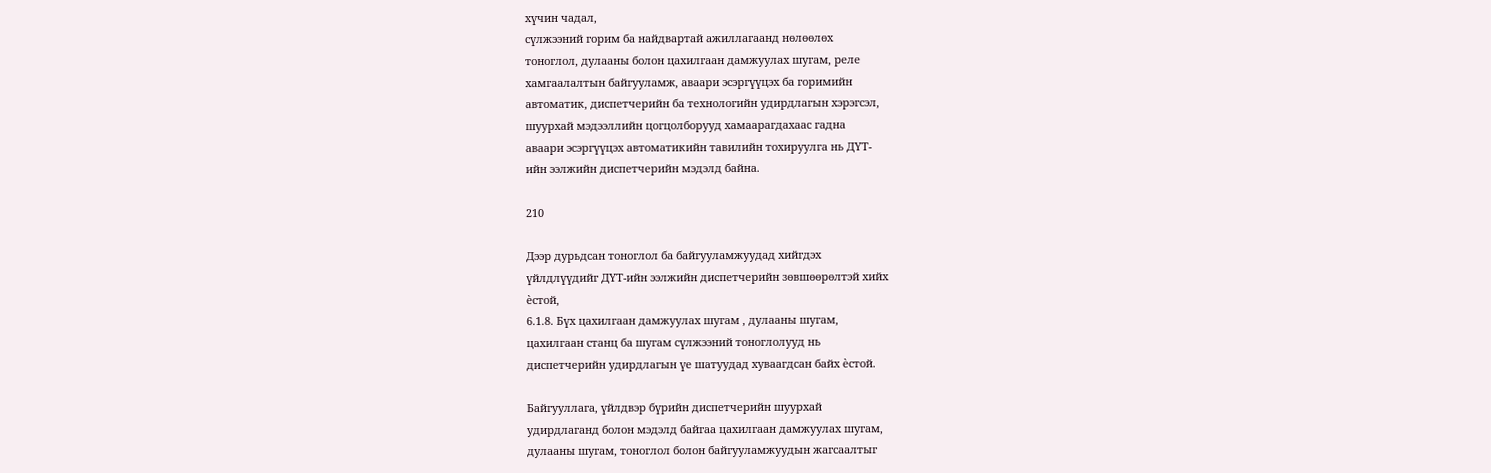хүчин чадал,
сүлжээний горим ба найдвартай ажиллагаанд нөлөөлөх
тоноглол, дулааны болон цахилгаан дамжуулах шугам, реле
хамгаалалтын байгууламж, аваари эсэргүүцэх ба горимийн
автоматик, диспетчерийн ба технологийн удирдлагын хэрэгсэл,
шуурхай мэдээллийн цогцолборууд хамаарагдахаас гадна
аваари эсэргүүцэх автоматикийн тавилийн тохируулга нь ДҮТ-
ийн ээлжийн диспетчерийн мэдэлд байна.

210

Дээр дурьдсан тоноглол ба байгууламжуудад хийгдэх
үйлдлүүдийг ДҮТ-ийн ээлжийн диспетчерийн зөвшөөрөлтэй хийх
ѐстой,
6.1.8. Бүх цахилгаан дамжуулах шугам , дулааны шугам,
цахилгаан станц ба шугам сүлжээний тоноглолууд нь
диспетчерийн удирдлагын үе шатуудад хуваагдсан байх ѐстой.

Байгууллага, үйлдвэр бүрийн диспетчерийн шуурхай
удирдлаганд болон мэдэлд байгаа цахилгаан дамжуулах шугам,
дулааны шугам, тоноглол болон байгууламжуудын жагсаалтыг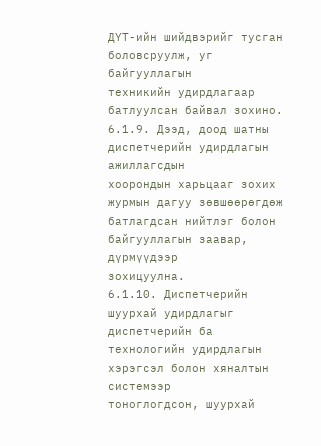ДҮТ-ийн шийдвэрийг тусган боловсруулж, уг байгууллагын
техникийн удирдлагаар батлуулсан байвал зохино.
6.1.9. Дээд, доод шатны диспетчерийн удирдлагын ажиллагсдын
хоорондын харьцааг зохих журмын дагуу зөвшөөрөгдөж
батлагдсан нийтлэг болон байгууллагын заавар, дүрмүүдээр
зохицуулна.
6.1.10. Диспетчерийн шуурхай удирдлагыг диспетчерийн ба
технологийн удирдлагын хэрэгсэл болон хяналтын системээр
тоноглогдсон, шуурхай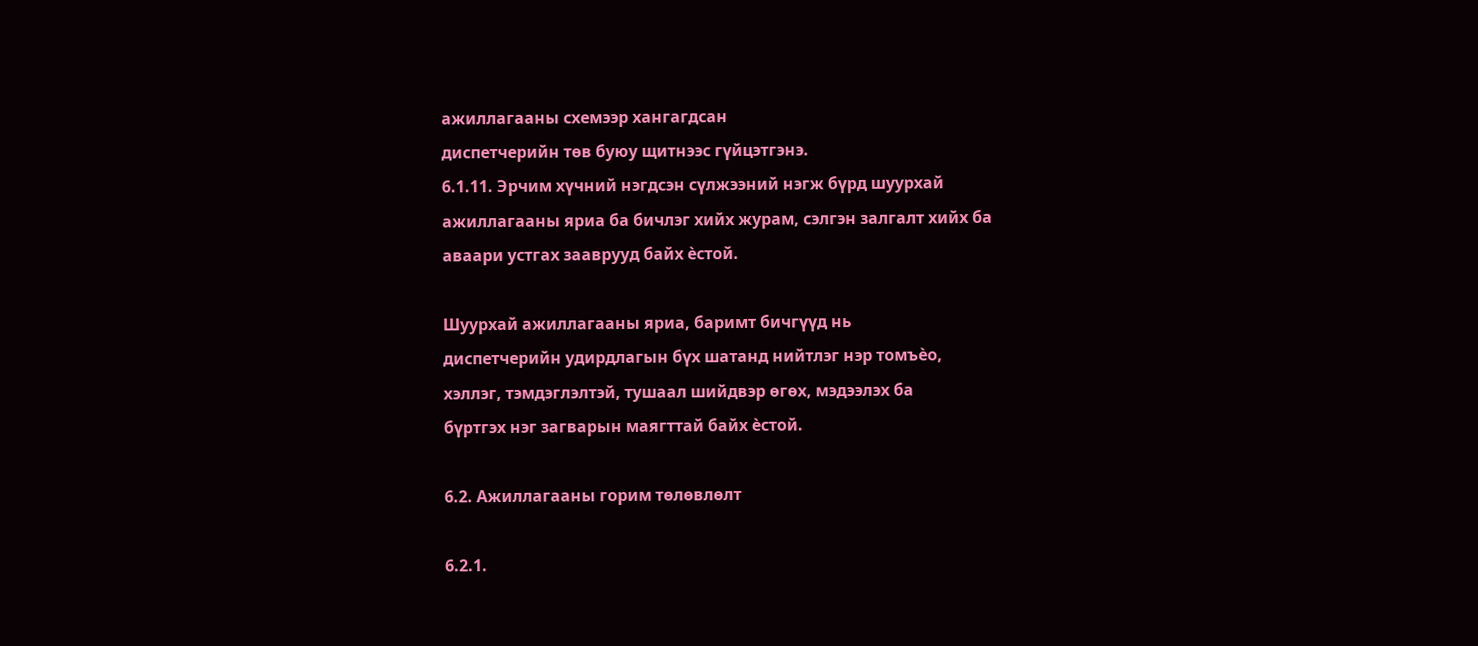ажиллагааны схемээр хангагдсан
диспетчерийн төв буюу щитнээс гүйцэтгэнэ.
6.1.11. Эрчим хүчний нэгдсэн сүлжээний нэгж бүрд шуурхай
ажиллагааны яриа ба бичлэг хийх журам, сэлгэн залгалт хийх ба
аваари устгах зааврууд байх ѐстой.

Шуурхай ажиллагааны яриа, баримт бичгүүд нь
диспетчерийн удирдлагын бүх шатанд нийтлэг нэр томъѐо,
хэллэг, тэмдэглэлтэй, тушаал шийдвэр өгөх, мэдээлэх ба
бүртгэх нэг загварын маягттай байх ѐстой.

6.2. Ажиллагааны горим төлөвлөлт

6.2.1.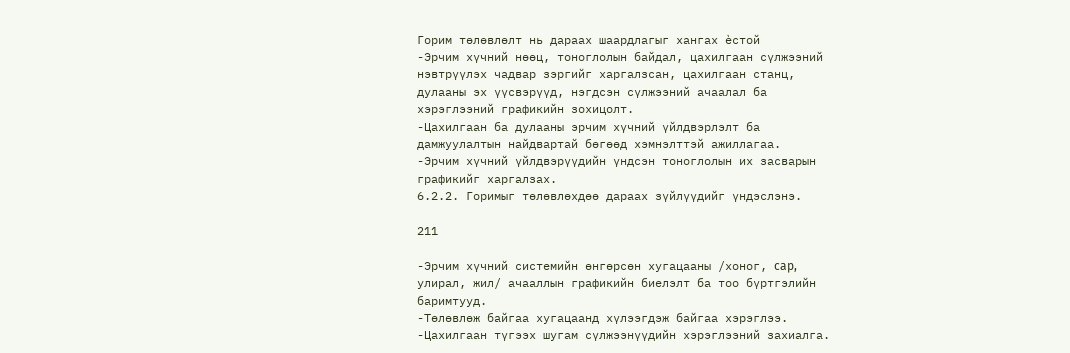Горим төлөвлөлт нь дараах шаардлагыг хангах ѐстой
-Эрчим хүчний нөөц, тоноглолын байдал, цахилгаан сүлжээний
нэвтрүүлэх чадвар зэргийг харгалзсан, цахилгаан станц,
дулааны эх үүсвэрүүд, нэгдсэн сүлжээний ачаалал ба
хэрэглээний графикийн зохицолт.
-Цахилгаан ба дулааны эрчим хүчний үйлдвэрлэлт ба
дамжуулалтын найдвартай бөгөөд хэмнэлттэй ажиллагаа.
-Эрчим хүчний үйлдвэрүүдийн үндсэн тоноглолын их засварын
графикийг харгалзах.
6.2.2. Горимыг төлөвлөхдөө дараах зүйлүүдийг үндэслэнэ.

211

-Эрчим хүчний системийн өнгөрсөн хугацааны /хоног, cap,
улирал, жил/ ачааллын графикийн биелэлт ба тоо бүртгэлийн
баримтууд.
-Төлөвлөж байгаа хугацаанд хүлээгдэж байгаа хэрэглээ.
-Цахилгаан түгээх шугам сүлжээнүүдийн хэрэглээний захиалга.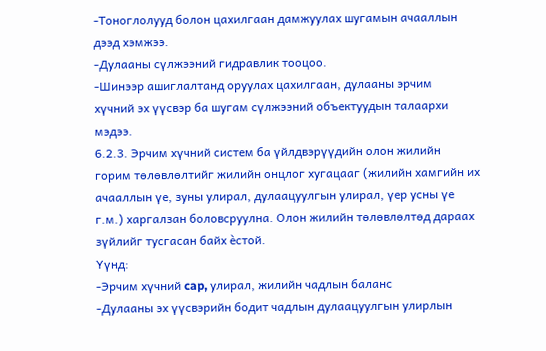-Тоноглолууд болон цахилгаан дамжуулах шугамын ачааллын
дээд хэмжээ.
-Дулааны сүлжээний гидравлик тооцоо.
-Шинээр ашиглалтанд оруулах цахилгаан, дулааны эрчим
хүчний эх үүсвэр ба шугам сүлжээний объектуудын талаархи
мэдээ.
6.2.3. Эрчим хүчний систем ба үйлдвэрүүдийн олон жилийн
горим төлөвлөлтийг жилийн онцлог хугацааг (жилийн хамгийн их
ачааллын үе, зуны улирал, дулаацуулгын улирал, үер усны үе
г.м.) харгалзан боловсруулна. Олон жилийн төлөвлөлтөд дараах
зүйлийг тусгасан байх ѐстой.
Үүнд:
-Эрчим хүчний cap, улирал, жилийн чадлын баланс
-Дулааны эх үүсвэрийн бодит чадлын дулаацуулгын улирлын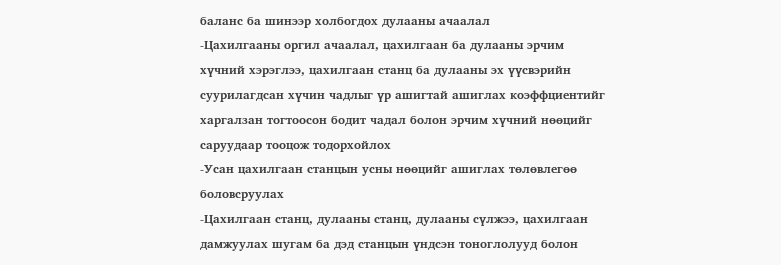баланс ба шинээр холбогдох дулааны ачаалал
-Цахилгааны оргил ачаалал, цахилгаан ба дулааны эрчим
хүчний хэрэглээ, цахилгаан станц ба дулааны эх үүсвэрийн
суурилагдсан хүчин чадлыг үр ашигтай ашиглах коэффциентийг
харгалзан тогтоосон бодит чадал болон эрчим хүчний нөөцийг
саруудаар тооцож тодорхойлох
-Усан цахилгаан станцын усны нөөцийг ашиглах төлөвлегөө
боловсруулах
-Цахилгаан станц, дулааны станц, дулааны сүлжээ, цахилгаан
дамжуулах шугам ба дэд станцын үндсэн тоноглолууд болон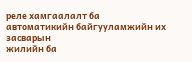реле хамгаалалт ба автоматикийн байгууламжийн их засварын
жилийн ба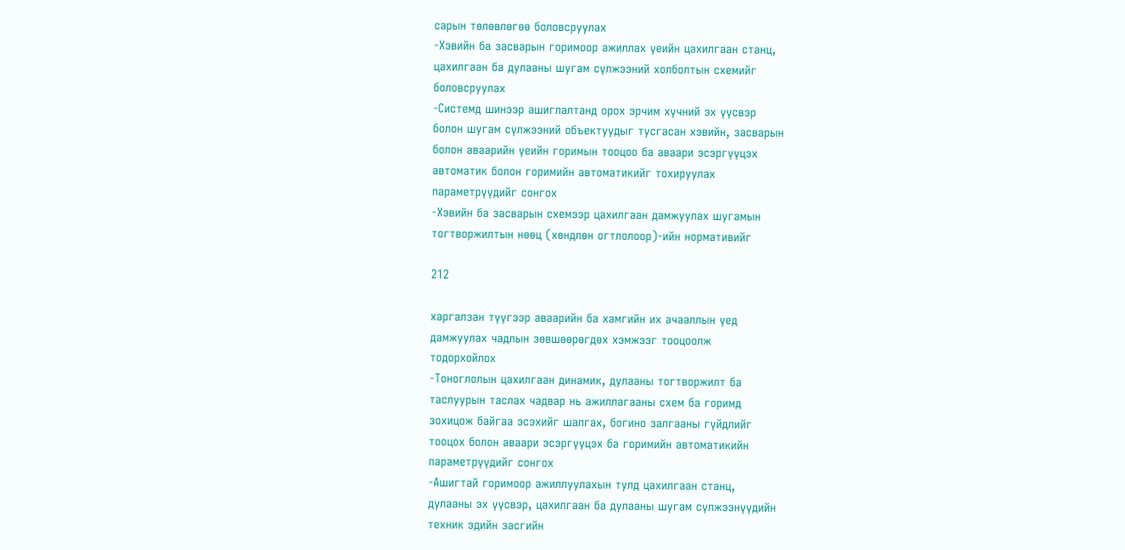сарын төлөвлөгөө боловсруулах
-Хэвийн ба засварын горимоор ажиллах үеийн цахилгаан станц,
цахилгаан ба дулааны шугам сүлжээний холболтын схемийг
боловсруулах
-Системд шинээр ашиглалтанд орох эрчим хүчний эх үүсвэр
болон шугам сүлжээний объектуудыг тусгасан хэвийн, засварын
болон аваарийн үеийн горимын тооцоо ба аваари эсэргүүцэх
автоматик болон горимийн автоматикийг тохируулах
параметрүүдийг сонгох
-Хэвийн ба засварын схемээр цахилгаан дамжуулах шугамын
тогтворжилтын нөөц (хөндлөн огтлолоор)-ийн нормативийг

212

харгалзан түүгээр аваарийн ба хамгийн их ачааллын үед
дамжуулах чадлын зөвшөөрөгдөх хэмжээг тооцоолж
тодорхойлох
-Тоноглолын цахилгаан динамик, дулааны тогтворжилт ба
таслуурын таслах чадвар нь ажиллагааны схем ба горимд
зохицож байгаа эсэхийг шалгах, богино залгааны гүйдлийг
тооцох болон аваари эсэргүүцэх ба горимийн автоматикийн
параметрүүдийг сонгох
-Ашигтай горимоор ажиллуулахын тулд цахилгаан станц,
дулааны эх үүсвэр, цахилгаан ба дулааны шугам сүлжээнүүдийн
техник эдийн засгийн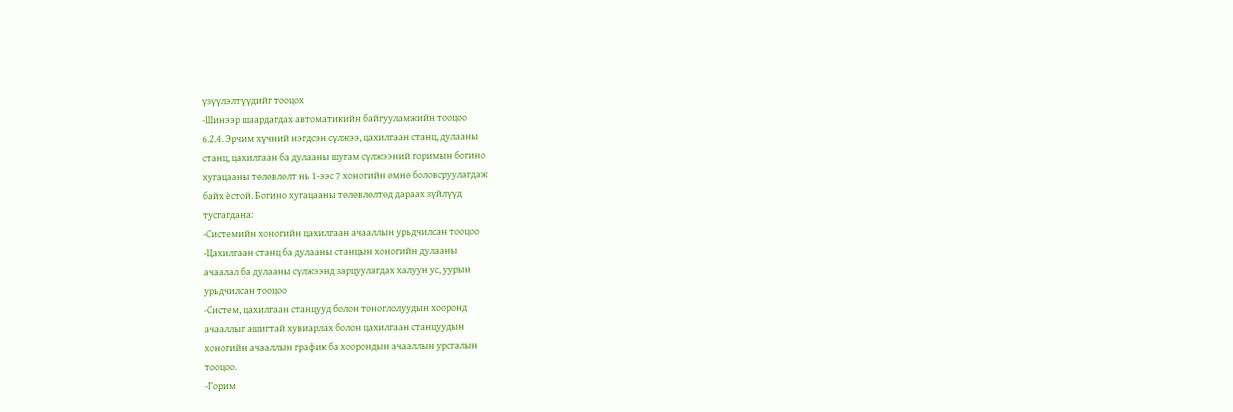үзүүлэлтүүдийг тооцох
-Шинээр шаардагдах автоматикийн байгууламжийн тооцоо
6.2.4. Эрчим хүчний нэгдсэн сүлжээ, цахилгаан станц, дулааны
станц, цахилгаан ба дулааны шугам сүлжээний горимын богино
хугацааны төлөвлөлт нь 1-ээс 7 хоногийн өмнө боловсруулагдаж
байх ѐстой. Богино хугацааны төлөвлөлтөд дараах зүйлүүд
тусгагдана:
-Системийн хоногийн цахилгаан ачааллын урьдчилсан тооцоо
-Цахилгаан станц ба дулааны станцын хоногийн дулааны
ачаалал ба дулааны сүлжээнд зарцуулагдах халуун ус, уурын
урьдчилсан тооцоо
-Систем, цахилгаан станцууд болон тоноглолуудын хооронд
ачааллыг ашигтай хувиарлах болон цахилгаан станцуудын
хоногийн ачааллын график ба хоорондын ачааллын урсгалын
тооцоо.
-Горим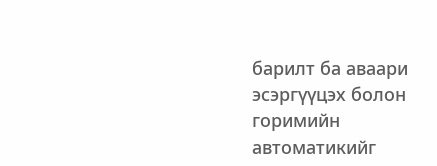барилт ба аваари эсэргүүцэх болон горимийн
автоматикийг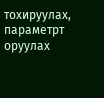тохируулах, параметрт оруулах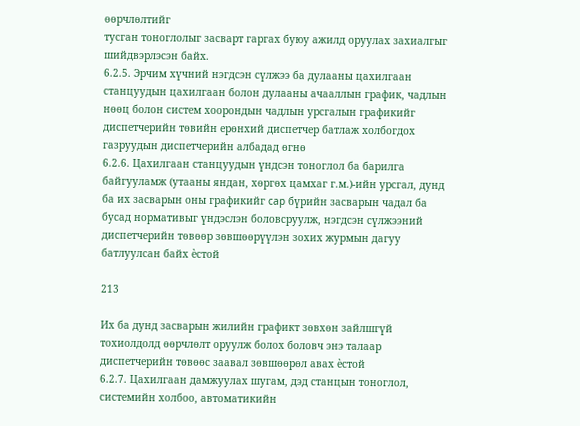өөрчлөлтийг
тусган тоноглолыг засварт гаргах буюу ажилд оруулах захиалгыг
шийдвэрлэсэн байх.
6.2.5. Эрчим хүчний нэгдсэн сүлжээ ба дулааны цахилгаан
станцуудын цахилгаан болон дулааны ачааллын график, чадлын
нөөц болон систем хоорондын чадлын урсгалын графикийг
диспетчерийн төвийн ерөнхий диспетчер батлаж холбогдох
газруудын диспетчерийн албадад өгнө
6.2.6. Цахилгаан станцуудын үндсэн тоноглол ба барилга
байгууламж (утааны яндан, хөргөх цамхаг г.м.)-ийн урсгал, дунд
ба их засварын оны графикийг cap бүрийн засварын чадал ба
бусад нормативыг үндэслэн боловсруулж, нэгдсэн сүлжээний
диспетчерийн төвөөр зөвшөөрүүлэн зохих журмын дагуу
батлуулсан байх ѐстой

213

Их ба дунд засварын жилийн графикт зөвхөн зайлшгүй
тохиолдолд өөрчлөлт оруулж болох боловч энэ талаар
диспетчерийн төвөөс заавал зөвшөөрөл авах ѐстой
6.2.7. Цахилгаан дамжуулах шугам, дэд станцын тоноглол,
системийн холбоо, автоматикийн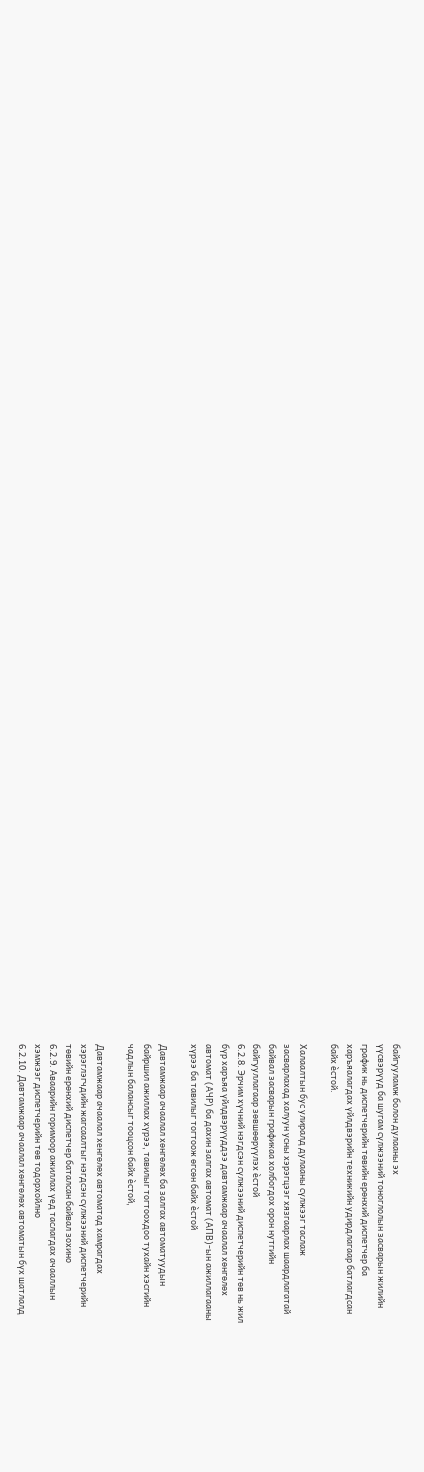байгууламж болон дулааны эх
үүсвэрүүд ба шугам сүлжээний тоноглолын засварын жилийн
график нь диспетчерийн төвийн ерөнхий диспетчер ба
харъяалагдах үйлдвэрийн техникийн удирдлагаар батлагдсан
байх ѐстой.

Халаалтын бус улиралд дулааны сүлжээг таслаж
засварлахад халуун усны хэрэгцээг хязгаарлах шаардлагатай
байвал засварын графикаа холбогдох орон нутгийн
байгууллагаар зөвшөөрүүлэх ѐстой
6.2.8. Эрчим хүчний нэгдсэн сүлжээний диспетчерийн төв нь жил
бүр харъяа үйлдвэрүүддээ давтамжаар ачаалал хөнгөлөх
автомат (АЧР) ба дахин залгах автомат (АПВ)-ын ажиллагааны
хүрээ ба тавилыг тогтоож өгсөн байх ѐстой

Давтамжаар ачаалал хөнгөлөх ба залгах автоматуудын
байршил ажиллах хүрээ, тавилыг тогтоохдоо тухайн хэсгийн
чадлын балансыг тооцсон байх ѐстой,

Давтамжаар ачаалал хенгөлөх автоматад хамрагдах
хэрэглэгчдийн жагсаалтыг нэгдсэн сүлжээний диспетчерийн
төвийн ерөнхий диспетчер баталсан байвал зохино
6.2.9. Аваарийн горимоор ажиллах үед таслагдах ачааллын
хэмжээг диспетчерийн төв тодорхойлно
6.2.10. Давтамжаар ачаалал хөнгөлөх автоматын бүх шатлалд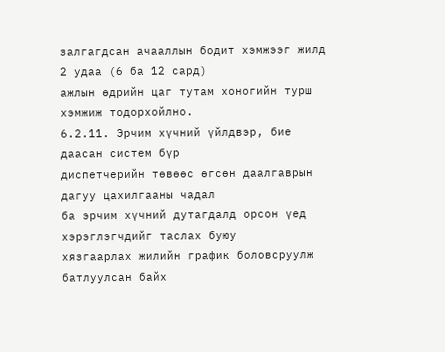залгагдсан ачааллын бодит хэмжээг жилд 2 удаа (6 ба 12 сард)
ажлын өдрийн цаг тутам хоногийн турш хэмжиж тодорхойлно.
6.2.11. Эрчим хүчний үйлдвэр, бие даасан систем бүр
диспетчерийн төвөөс өгсөн даалгаврын дагуу цахилгааны чадал
ба эрчим хүчний дутагдалд орсон үед хэрэглэгчдийг таслах буюу
хязгаарлах жилийн график боловсруулж батлуулсан байх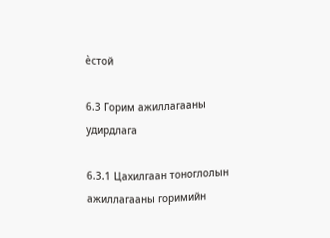ѐстой

6.3 Горим ажиллагааны удирдлага

6.3.1 Цахилгаан тоноглолын ажиллагааны горимийн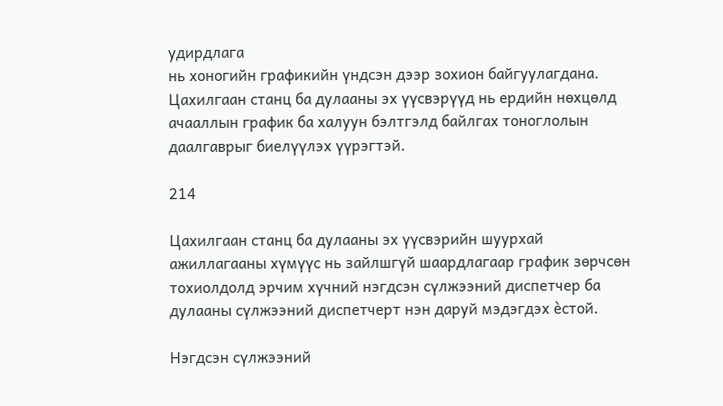удирдлага
нь хоногийн графикийн үндсэн дээр зохион байгуулагдана.
Цахилгаан станц ба дулааны эх үүсвэрүүд нь ердийн нөхцөлд
ачааллын график ба халуун бэлтгэлд байлгах тоноглолын
даалгаврыг биелүүлэх үүрэгтэй.

214

Цахилгаан станц ба дулааны эх үүсвэрийн шуурхай
ажиллагааны хүмүүс нь зайлшгүй шаардлагаар график зөрчсөн
тохиолдолд эрчим хүчний нэгдсэн сүлжээний диспетчер ба
дулааны сүлжээний диспетчерт нэн даруй мэдэгдэх ѐстой.

Нэгдсэн сүлжээний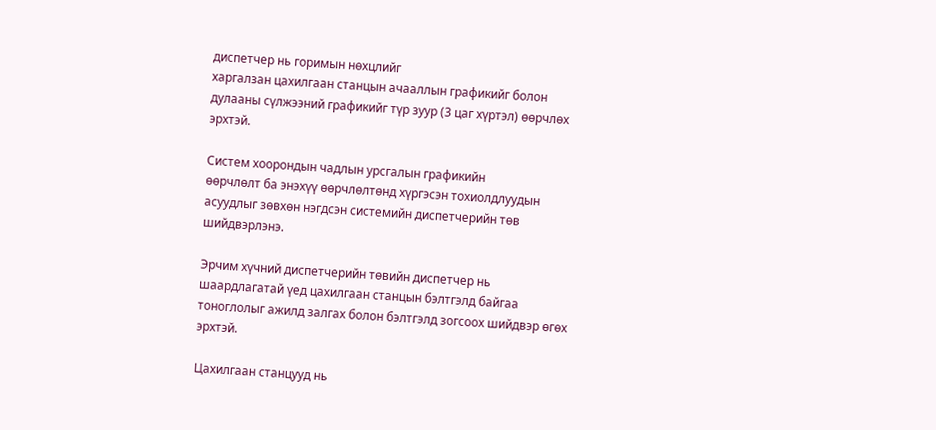диспетчер нь горимын нөхцлийг
харгалзан цахилгаан станцын ачааллын графикийг болон
дулааны сүлжээний графикийг түр зуур (3 цаг хүртэл) өөрчлөх
эрхтэй.

Систем хоорондын чадлын урсгалын графикийн
өөрчлөлт ба энэхүү өөрчлөлтөнд хүргэсэн тохиолдлуудын
асуудлыг зөвхөн нэгдсэн системийн диспетчерийн төв
шийдвэрлэнэ.

Эрчим хүчний диспетчерийн төвийн диспетчер нь
шаардлагатай үед цахилгаан станцын бэлтгэлд байгаа
тоноглолыг ажилд залгах болон бэлтгэлд зогсоох шийдвэр өгөх
эрхтэй.

Цахилгаан станцууд нь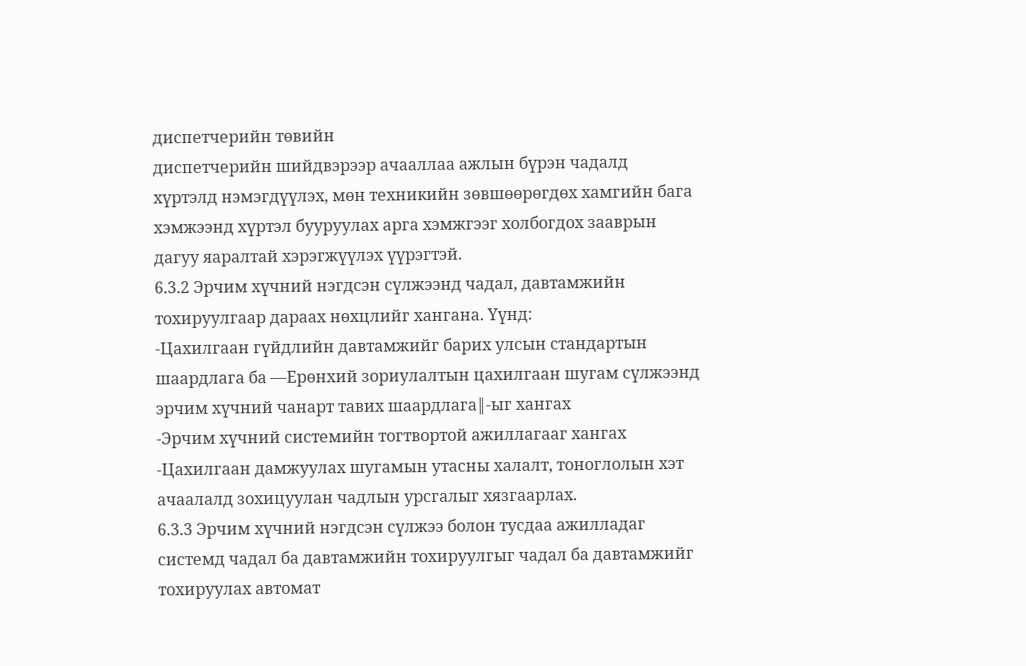диспетчерийн төвийн
диспетчерийн шийдвэрээр ачааллаа ажлын бүрэн чадалд
хүртэлд нэмэгдүүлэх, мөн техникийн зөвшөөрөгдөх хамгийн бага
хэмжээнд хүртэл бууруулах арга хэмжгээг холбогдох зааврын
дагуу яаралтай хэрэгжүүлэх үүрэгтэй.
6.3.2 Эрчим хүчний нэгдсэн сүлжээнд чадал, давтамжийн
тохируулгаар дараах нөхцлийг хангана. Үүнд:
-Цахилгаан гүйдлийн давтамжийг барих улсын стандартын
шаардлага ба ―Ерөнхий зориулалтын цахилгаан шугам сүлжээнд
эрчим хүчний чанарт тавих шаардлага‖-ыг хангах
-Эрчим хүчний системийн тогтвортой ажиллагааг хангах
-Цахилгаан дамжуулах шугамын утасны халалт, тоноглолын хэт
ачаалалд зохицуулан чадлын урсгалыг хязгаарлах.
6.3.3 Эрчим хүчний нэгдсэн сүлжээ болон тусдаа ажилладаг
системд чадал ба давтамжийн тохируулгыг чадал ба давтамжийг
тохируулах автомат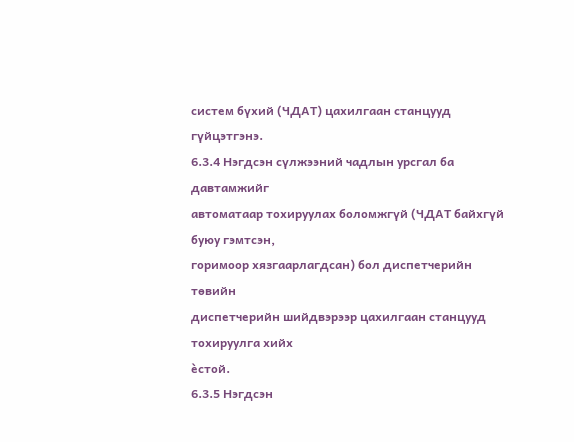систем бүхий (ЧДАТ) цахилгаан станцууд
гүйцэтгэнэ.
6.3.4 Нэгдсэн сүлжээний чадлын урсгал ба давтамжийг
автоматаар тохируулах боломжгүй (ЧДАТ байхгүй буюу гэмтсэн,
горимоор хязгаарлагдсан) бол диспетчерийн төвийн
диспетчерийн шийдвэрээр цахилгаан станцууд тохируулга хийх
ѐстой.
6.3.5 Нэгдсэн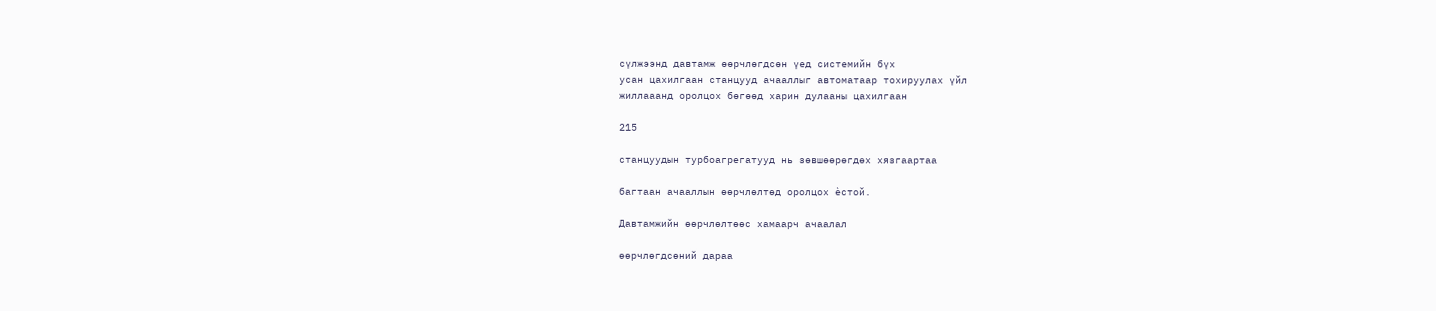сүлжээнд давтамж өөрчлөгдсөн үед системийн бүх
усан цахилгаан станцууд ачааллыг автоматаар тохируулах үйл
жиллааанд оролцох бөгөөд харин дулааны цахилгаан

215

станцуудын турбоагрегатууд нь зөвшөөрөгдөх хязгаартаа

багтаан ачааллын өөрчлөлтөд оролцох ѐстой.

Давтамжийн өөрчлөлтөөс хамаарч ачаалал

өөрчлөгдсөний дараа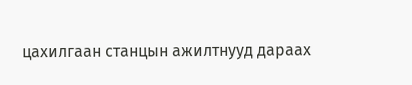цахилгаан станцын ажилтнууд дараах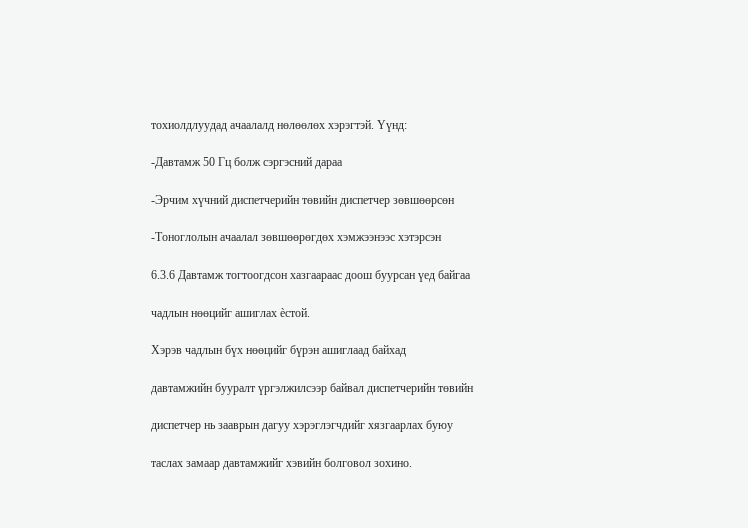тохиолдлуудад ачаалалд нөлөөлөх хэрэгтэй. Үүнд:

-Давтамж 50 Гц болж сэргэсний дараа

-Эрчим хүчний диспетчерийн төвийн диспетчер зөвшөөрсөн

-Тоноглолын ачаалал зөвшөөрөгдөх хэмжээнээс хэтэрсэн

6.3.6 Давтамж тогтоогдсон хазгаараас доош буурсан үед байгаа

чадлын нөөцийг ашиглах ѐстой.

Хэрэв чадлын бүх нөөцийг бүрэн ашиглаад байхад

давтамжийн бууралт үргэлжилсээр байвал диспетчерийн төвийн

диспетчер нь зааврын дагуу хэрэглэгчдийг хязгаарлах буюу

таслах замаар давтамжийг хэвийн болговол зохино.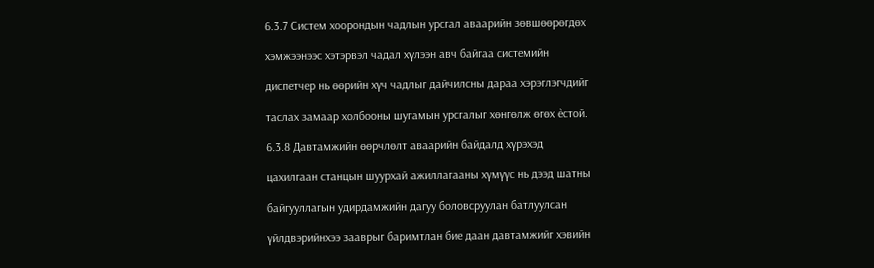6.3.7 Систем хоорондын чадлын урсгал аваарийн зөвшөөрөгдөх

хэмжээнээс хэтэрвэл чадал хүлээн авч байгаа системийн

диспетчер нь өөрийн хүч чадлыг дайчилсны дараа хэрэглэгчдийг

таслах замаар холбооны шугамын урсгалыг хөнгөлж өгөх ѐстой.

6.3.8 Давтамжийн өөрчлөлт аваарийн байдалд хүрэхэд

цахилгаан станцын шуурхай ажиллагааны хүмүүс нь дээд шатны

байгууллагын удирдамжийн дагуу боловсруулан батлуулсан

үйлдвэрийнхээ зааврыг баримтлан бие даан давтамжийг хэвийн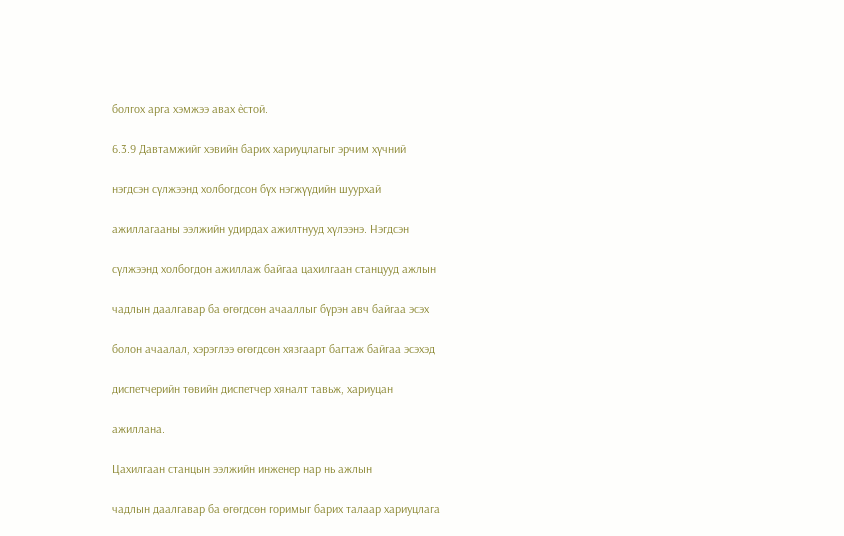болгох арга хэмжээ авах ѐстой.

6.3.9 Давтамжийг хэвийн барих хариуцлагыг эрчим хүчний

нэгдсэн сүлжээнд холбогдсон бүх нэгжүүдийн шуурхай

ажиллагааны ээлжийн удирдах ажилтнууд хүлээнэ. Нэгдсэн

сүлжээнд холбогдон ажиллаж байгаа цахилгаан станцууд ажлын

чадлын даалгавар ба өгөгдсөн ачааллыг бүрэн авч байгаа эсэх

болон ачаалал, хэрэглээ өгөгдсөн хязгаарт багтаж байгаа эсэхэд

диспетчерийн төвийн диспетчер хяналт тавьж, хариуцан

ажиллана.

Цахилгаан станцын ээлжийн инженер нар нь ажлын

чадлын даалгавар ба өгөгдсөн горимыг барих талаар хариуцлага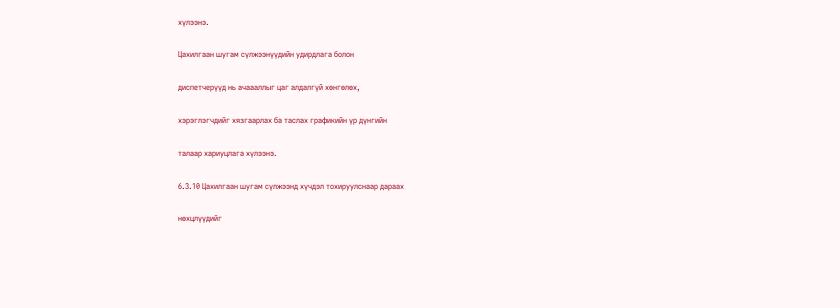хүлээнэ.

Цахилгаан шугам сүлжээнүүдийн удирдлага болон

диспетчерүүд нь ачаааллыг цаг алдалгүй хөнгөлөх,

хэрэглэгчдийг хязгаарлах ба таслах графикийн үр дүнгийн

талаар хариуцлага хүлээнэ.

6.3.10 Цахилгаан шугам сүлжээнд хүчдэл тохируулснаар дараах

нөхцлүүдийг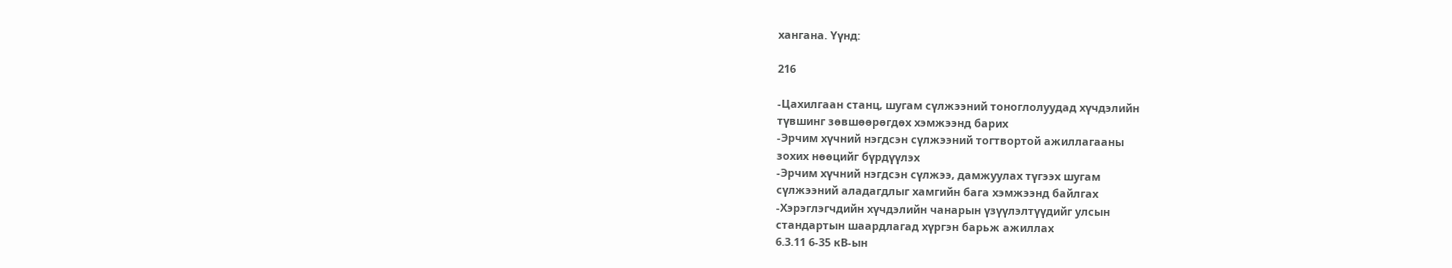хангана. Үүнд:

216

-Цахилгаан станц, шугам сүлжээний тоноглолуудад хүчдэлийн
түвшинг зөвшөөрөгдөх хэмжээнд барих
-Эрчим хүчний нэгдсэн сүлжээний тогтвортой ажиллагааны
зохих нөөцийг бүрдүүлэх
-Эрчим хүчний нэгдсэн сүлжээ, дамжуулах түгээх шугам
сүлжээний аладагдлыг хамгийн бага хэмжээнд байлгах
-Хэрэглэгчдийн хүчдэлийн чанарын үзүүлэлтүүдийг улсын
стандартын шаардлагад хүргэн барьж ажиллах
6.3.11 6-35 кВ-ын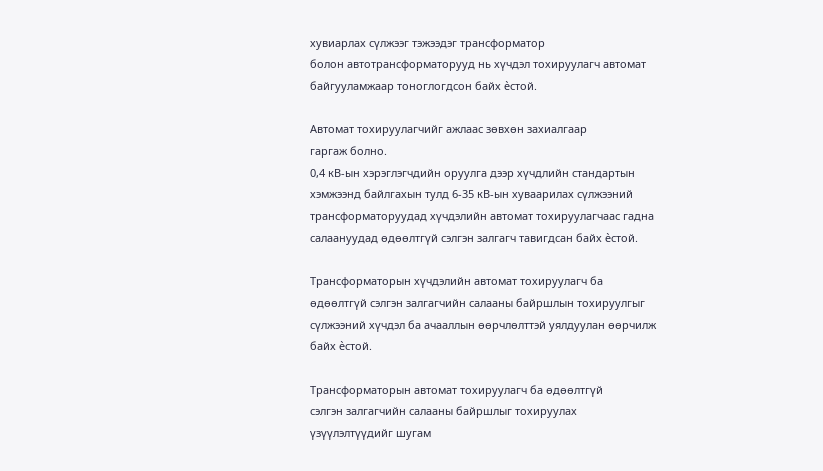хувиарлах сүлжээг тэжээдэг трансформатор
болон автотрансформаторууд нь хүчдэл тохируулагч автомат
байгууламжаар тоноглогдсон байх ѐстой.

Автомат тохируулагчийг ажлаас зөвхөн захиалгаар
гаргаж болно.
0,4 кВ-ын хэрэглэгчдийн оруулга дээр хүчдлийн стандартын
хэмжээнд байлгахын тулд 6-35 кВ-ын хуваарилах сүлжээний
трансформаторуудад хүчдэлийн автомат тохируулагчаас гадна
салаануудад өдөөлтгүй сэлгэн залгагч тавигдсан байх ѐстой.

Трансформаторын хүчдэлийн автомат тохируулагч ба
өдөөлтгүй сэлгэн залгагчийн салааны байршлын тохируулгыг
сүлжээний хүчдэл ба ачааллын өөрчлөлттэй уялдуулан өөрчилж
байх ѐстой.

Трансформаторын автомат тохируулагч ба өдөөлтгүй
сэлгэн залгагчийн салааны байршлыг тохируулах
үзүүлэлтүүдийг шугам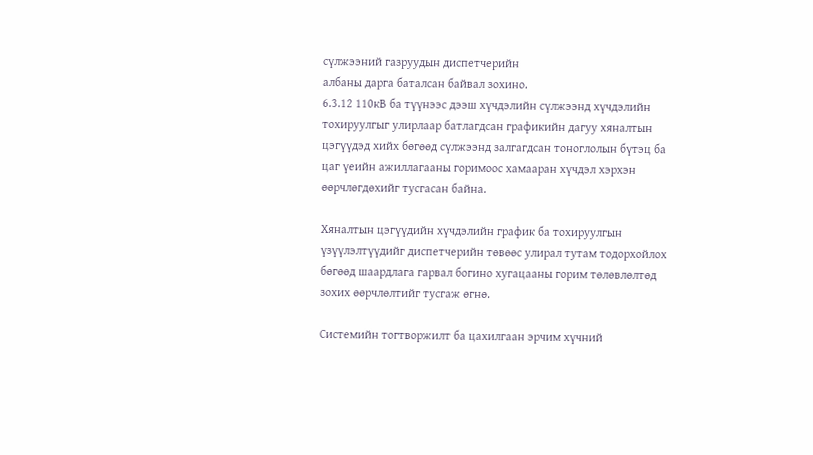сүлжээний газруудын диспетчерийн
албаны дарга баталсан байвал зохино.
6.3.12 110кВ ба түүнээс дээш хүчдэлийн сүлжээнд хүчдэлийн
тохируулгыг улирлаар батлагдсан графикийн дагуу хяналтын
цэгүүдэд хийх бөгөөд сүлжээнд залгагдсан тоноглолын бүтэц ба
цаг үеийн ажиллагааны горимоос хамааран хүчдэл хэрхэн
өөрчлөгдөхийг тусгасан байна.

Хяналтын цэгүүдийн хүчдэлийн график ба тохируулгын
үзүүлэлтүүдийг диспетчерийн төвөөс улирал тутам тодорхойлох
бөгөөд шаардлага гарвал богино хугацааны горим төлөвлөлтөд
зохих өөрчлөлтийг тусгаж өгнө.

Системийн тогтворжилт ба цахилгаан эрчим хүчний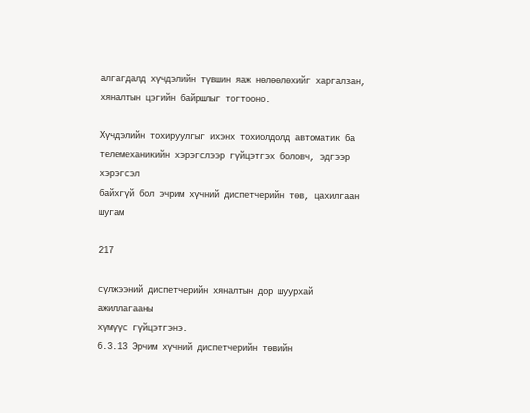алгагдалд хүчдэлийн түвшин яаж нөлөөлөхийг харгалзан,
хяналтын цэгийн байршлыг тогтооно.

Хүчдэлийн тохируулгыг ихэнх тохиолдолд автоматик ба
телемеханикийн хэрэгслээр гүйцэтгэх боловч, эдгээр хэрэгсэл
байхгүй бол эчрим хүчний диспетчерийн төв, цахилгаан шугам

217

сүлжээний диспетчерийн хяналтын дор шуурхай ажиллагааны
хүмүүс гүйцэтгэнэ.
6.3.13 Эрчим хүчний диспетчерийн төвийн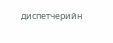диспетчерийн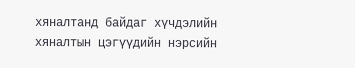хяналтанд байдаг хүчдэлийн хяналтын цэгүүдийн нэрсийн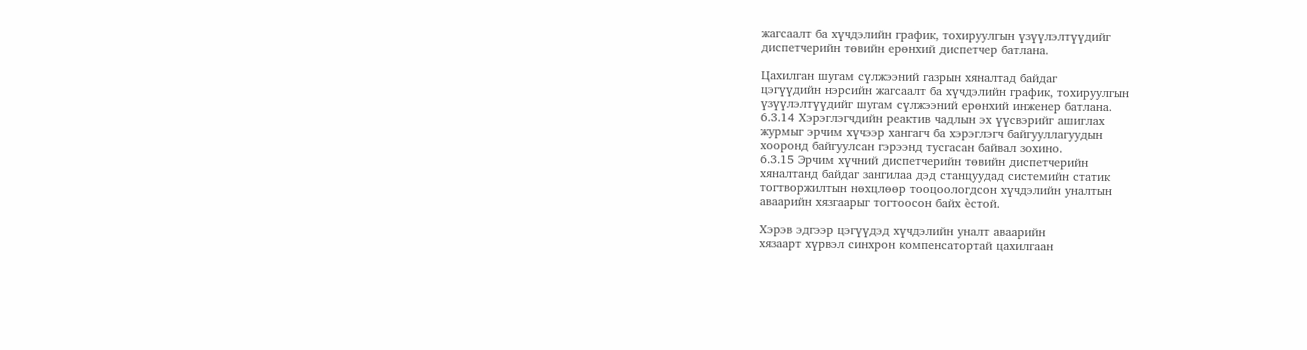жагсаалт ба хүчдэлийн график, тохируулгын үзүүлэлтүүдийг
диспетчерийн төвийн ерөнхий диспетчер батлана.

Цахилган шугам сүлжээний газрын хяналтад байдаг
цэгүүдийн нэрсийн жагсаалт ба хүчдэлийн график, тохируулгын
үзүүлэлтүүдийг шугам сүлжээний ерөнхий инженер батлана.
6.3.14 Хэрэглэгчдийн реактив чадлын эх үүсвэрийг ашиглах
журмыг эрчим хүчээр хангагч ба хэрэглэгч байгууллагуудын
хооронд байгуулсан гэрээнд тусгасан байвал зохино.
6.3.15 Эрчим хүчний диспетчерийн төвийн диспетчерийн
хяналтанд байдаг зангилаа дэд станцуудад системийн статик
тогтворжилтын нөхцлөөр тооцоологдсон хүчдэлийн уналтын
аваарийн хязгаарыг тогтоосон байх ѐстой.

Хэрэв эдгээр цэгүүдэд хүчдэлийн уналт аваарийн
хязаарт хүрвэл синхрон компенсатортай цахилгаан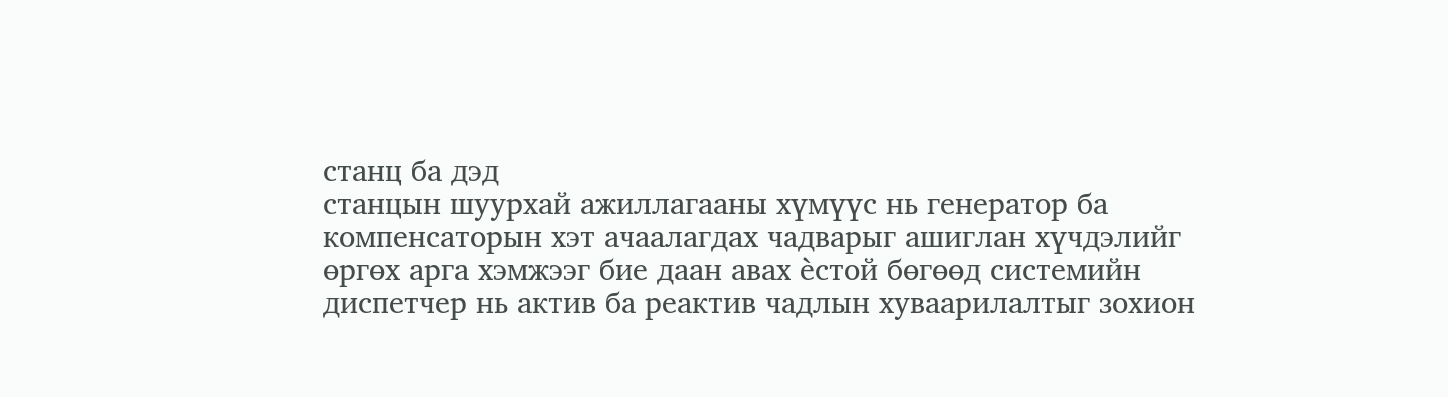станц ба дэд
станцын шуурхай ажиллагааны хүмүүс нь генератор ба
компенсаторын хэт ачаалагдах чадварыг ашиглан хүчдэлийг
өргөх арга хэмжээг бие даан авах ѐстой бөгөөд системийн
диспетчер нь актив ба реактив чадлын хуваарилалтыг зохион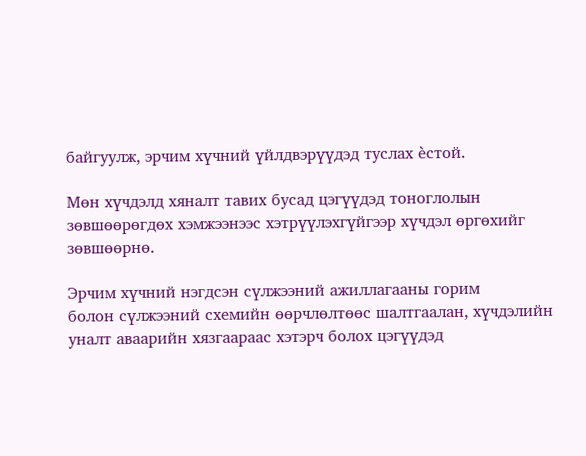байгуулж, эрчим хүчний үйлдвэрүүдэд туслах ѐстой.

Мөн хүчдэлд хяналт тавих бусад цэгүүдэд тоноглолын
зөвшөөрөгдөх хэмжээнээс хэтрүүлэхгүйгээр хүчдэл өргөхийг
зөвшөөрнө.

Эрчим хүчний нэгдсэн сүлжээний ажиллагааны горим
болон сүлжээний схемийн өөрчлөлтөөс шалтгаалан, хүчдэлийн
уналт аваарийн хязгаараас хэтэрч болох цэгүүдэд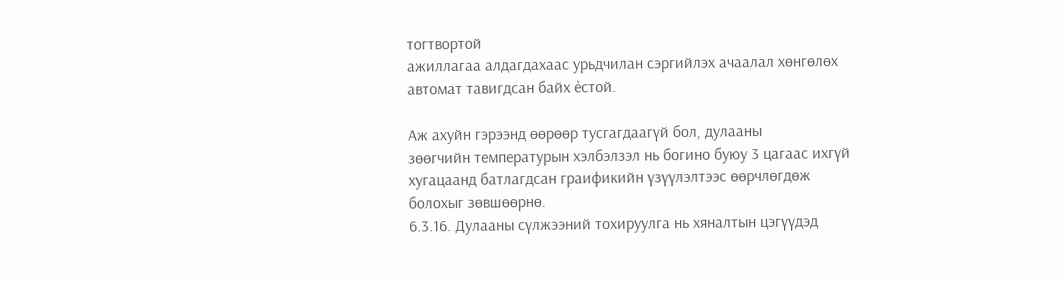тогтвортой
ажиллагаа алдагдахаас урьдчилан сэргийлэх ачаалал хөнгөлөх
автомат тавигдсан байх ѐстой.

Аж ахуйн гэрээнд өөрөөр тусгагдаагүй бол, дулааны
зөөгчийн температурын хэлбэлзэл нь богино буюу 3 цагаас ихгүй
хугацаанд батлагдсан граификийн үзүүлэлтээс өөрчлөгдөж
болохыг зөвшөөрнө.
6.3.16. Дулааны сүлжээний тохируулга нь хяналтын цэгүүдэд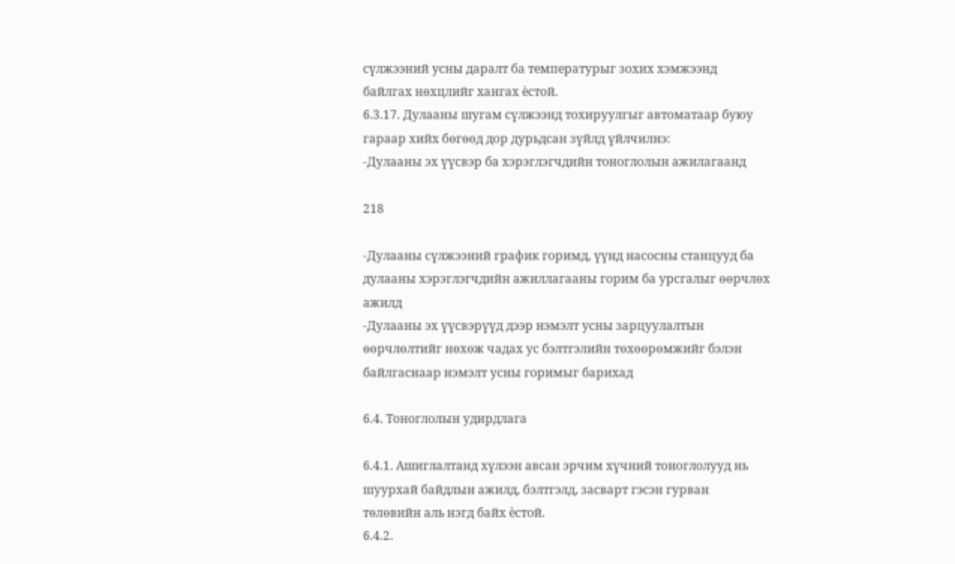сүлжээний усны даралт ба температурыг зохих хэмжээнд
байлгах нөхцлийг хангах ѐстой.
6.3.17. Дулааны шугам сүлжээнд тохируулгыг автоматаар буюу
гараар хийх бөгөөд дор дурьдсан зүйлд үйлчилнэ:
-Дулааны эх үүсвэр ба хэрэглэгчдийн тоноглолын ажилагаанд

218

-Дулааны сүлжээний график горимд, үүнд насосны станцууд ба
дулааны хэрэглэгчдийн ажиллагааны горим ба урсгалыг өөрчлөх
ажилд
-Дулааны эх үүсвэрүүд дээр нэмэлт усны зарцуулалтын
өөрчлөлтийг нөхөж чадах ус бэлтгэлийн төхөөрөмжийг бэлэн
байлгаснаар нэмэлт усны горимыг барихад

6.4. Тоноглолын удирдлага

6.4.1. Ашиглалтанд хүлээн авсан эрчим хүчний тоноглолууд нь
шуурхай байдлын ажилд, бэлтгэлд, засварт гэсэн гурван
төлөвийн аль нэгд байх ѐстой.
6.4.2.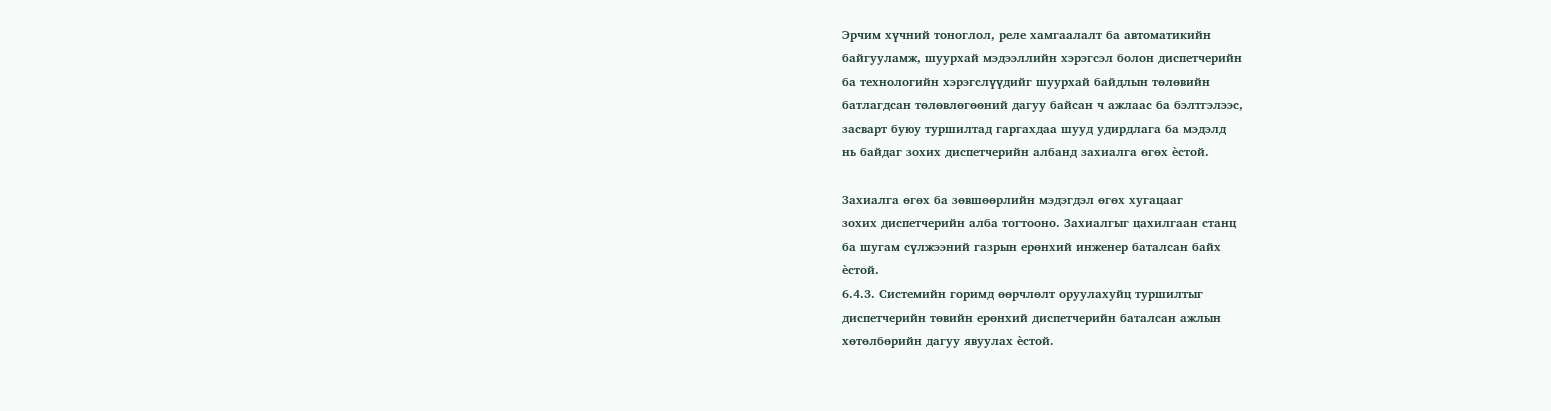Эрчим хүчний тоноглол, реле хамгаалалт ба автоматикийн
байгууламж, шуурхай мэдээллийн хэрэгсэл болон диспетчерийн
ба технологийн хэрэгслүүдийг шуурхай байдлын төлөвийн
батлагдсан төлөвлөгөөний дагуу байсан ч ажлаас ба бэлтгэлээс,
засварт буюу туршилтад гаргахдаа шууд удирдлага ба мэдэлд
нь байдаг зохих диспетчерийн албанд захиалга өгөх ѐстой.

Захиалга өгөх ба зөвшөөрлийн мэдэгдэл өгөх хугацааг
зохих диспетчерийн алба тогтооно. Захиалгыг цахилгаан станц
ба шугам сүлжээний газрын ерөнхий инженер баталсан байх
ѐстой.
6.4.3. Системийн горимд өөрчлөлт оруулахуйц туршилтыг
диспетчерийн төвийн ерөнхий диспетчерийн баталсан ажлын
хөтөлбөрийн дагуу явуулах ѐстой.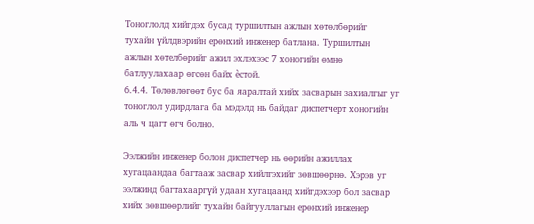Тоноглолд хийгдэх бусад туршилтын ажлын хөтөлбөрийг
тухайн үйлдвэрийн ерөнхий инженер батлана. Туршилтын
ажлын хөтелбөрийг ажил эхлэхээс 7 хоногийн өмнө
батлуулахаар өгсөн байх ѐстой.
6.4.4. Төлөвлөгөөт бус ба яаралтай хийх засварын захиалгыг уг
тоноглол удирдлага ба мэдэлд нь байдаг диспетчерт хоногийн
аль ч цагт өгч болно.

Ээлжийн инженер болон диспетчер нь өөрийн ажиллах
хугацаандаа багтааж засвар хийлгэхийг зөвшөөрнө. Хэрэв уг
ээлжинд багтахааргүй удаан хугацаанд хийгдэхээр бол засвар
хийх зөвшөөрлийг тухайн байгууллагын ерөнхий инженер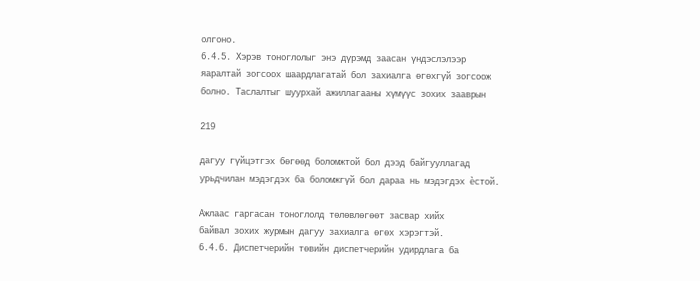олгоно.
6.4.5. Хэрэв тоноглолыг энэ дүрэмд заасан үндэслэлээр
яаралтай зогсоох шаардлагатай бол захиалга өгөхгүй зогсоож
болно. Таслалтыг шуурхай ажиллагааны хүмүүс зохих зааврын

219

дагуу гүйцэтгэх бөгөөд боломжтой бол дээд байгууллагад
урьдчилан мэдэгдэх ба боломжгүй бол дараа нь мэдэгдэх ѐстой.

Ажлаас гаргасан тоноглолд төлөвлөгөөт засвар хийх
байвал зохих журмын дагуу захиалга өгөх хэрэгтэй.
6.4.6. Диспетчерийн төвийн диспетчерийн удирдлага ба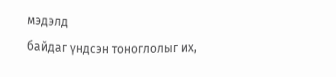мэдэлд
байдаг үндсэн тоноглолыг их,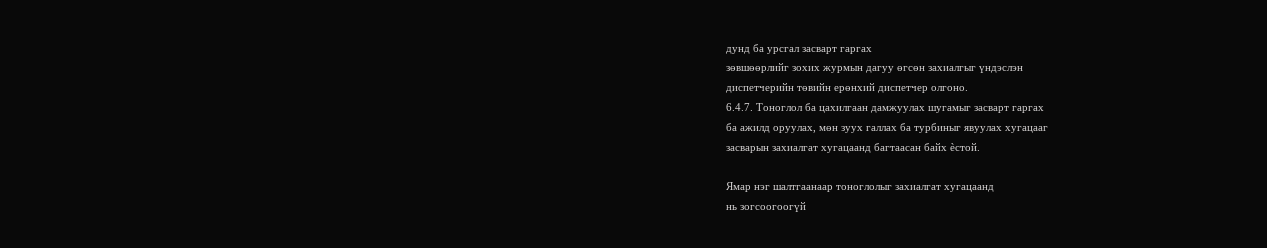дунд ба урсгал засварт гаргах
зөвшөөрлийг зохих журмын дагуу өгсөн захиалгыг үндэслэн
диспетчерийн төвийн ерөнхий диспетчер олгоно.
6.4.7. Тоноглол ба цахилгаан дамжуулах шугамыг засварт гаргах
ба ажилд оруулах, мөн зуух галлах ба турбиныг явуулах хугацааг
засварын захиалгат хугацаанд багтаасан байх ѐстой.

Ямар нэг шалтгаанаар тоноглолыг захиалгат хугацаанд
нь зогсоогоогүй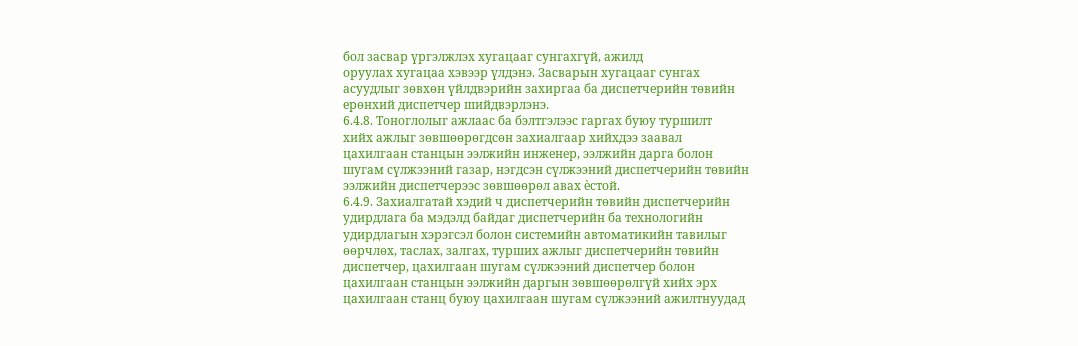бол засвар үргэлжлэх хугацааг сунгахгүй, ажилд
оруулах хугацаа хэвээр үлдэнэ. Засварын хугацааг сунгах
асуудлыг зөвхөн үйлдвэрийн захиргаа ба диспетчерийн төвийн
ерөнхий диспетчер шийдвэрлэнэ.
6.4.8. Тоноглолыг ажлаас ба бэлтгэлээс гаргах буюу туршилт
хийх ажлыг зөвшөөрөгдсөн захиалгаар хийхдээ заавал
цахилгаан станцын ээлжийн инженер, ээлжийн дарга болон
шугам сүлжээний газар, нэгдсэн сүлжээний диспетчерийн төвийн
ээлжийн диспетчерээс зөвшөөрөл авах ѐстой.
6.4.9. Захиалгатай хэдий ч диспетчерийн төвийн диспетчерийн
удирдлага ба мэдэлд байдаг диспетчерийн ба технологийн
удирдлагын хэрэгсэл болон системийн автоматикийн тавилыг
өөрчлөх, таслах, залгах, турших ажлыг диспетчерийн төвийн
диспетчер, цахилгаан шугам сүлжээний диспетчер болон
цахилгаан станцын ээлжийн даргын зөвшөөрөлгүй хийх эрх
цахилгаан станц буюу цахилгаан шугам сүлжээний ажилтнуудад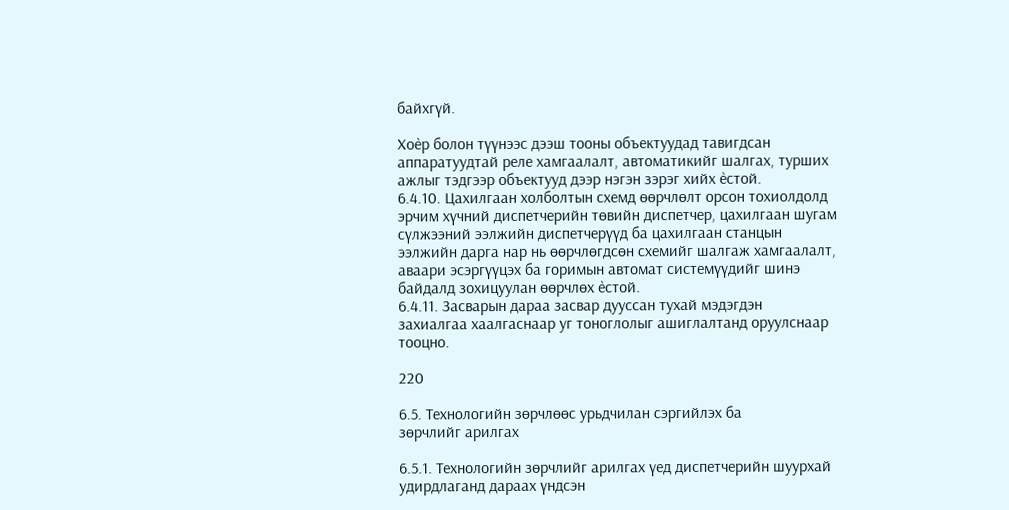байхгүй.

Хоѐр болон түүнээс дээш тооны объектуудад тавигдсан
аппаратуудтай реле хамгаалалт, автоматикийг шалгах, турших
ажлыг тэдгээр объектууд дээр нэгэн зэрэг хийх ѐстой.
6.4.10. Цахилгаан холболтын схемд өөрчлөлт орсон тохиолдолд
эрчим хүчний диспетчерийн төвийн диспетчер, цахилгаан шугам
сүлжээний ээлжийн диспетчерүүд ба цахилгаан станцын
ээлжийн дарга нар нь өөрчлөгдсөн схемийг шалгаж хамгаалалт,
аваари эсэргүүцэх ба горимын автомат системүүдийг шинэ
байдалд зохицуулан өөрчлөх ѐстой.
6.4.11. Засварын дараа засвар дууссан тухай мэдэгдэн
захиалгаа хаалгаснаар уг тоноглолыг ашиглалтанд оруулснаар
тооцно.

220

6.5. Технологийн зөрчлөөс урьдчилан сэргийлэх ба
зөрчлийг арилгах

6.5.1. Технологийн зөрчлийг арилгах үед диспетчерийн шуурхай
удирдлаганд дараах үндсэн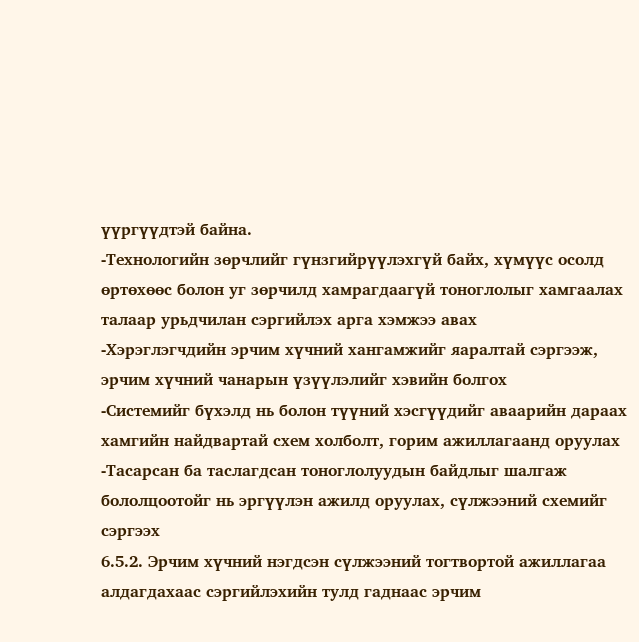үүргүүдтэй байна.
-Технологийн зөрчлийг гүнзгийрүүлэхгүй байх, хүмүүс осолд
өртөхөөс болон уг зөрчилд хамрагдаагүй тоноглолыг хамгаалах
талаар урьдчилан сэргийлэх арга хэмжээ авах
-Хэрэглэгчдийн эрчим хүчний хангамжийг яаралтай сэргээж,
эрчим хүчний чанарын үзүүлэлийг хэвийн болгох
-Системийг бүхэлд нь болон түүний хэсгүүдийг аваарийн дараах
хамгийн найдвартай схем холболт, горим ажиллагаанд оруулах
-Тасарсан ба таслагдсан тоноглолуудын байдлыг шалгаж
бололцоотойг нь эргүүлэн ажилд оруулах, сүлжээний схемийг
сэргээх
6.5.2. Эрчим хүчний нэгдсэн сүлжээний тогтвортой ажиллагаа
алдагдахаас сэргийлэхийн тулд гаднаас эрчим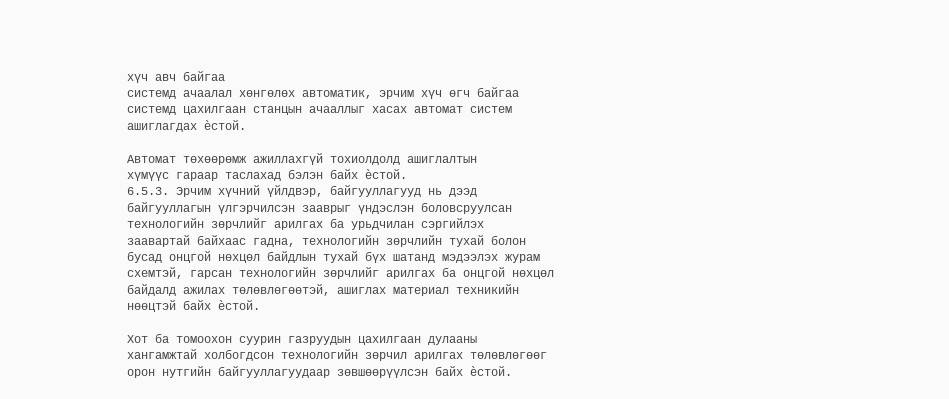хүч авч байгаа
системд ачаалал хөнгөлөх автоматик, эрчим хүч өгч байгаа
системд цахилгаан станцын ачааллыг хасах автомат систем
ашиглагдах ѐстой.

Автомат төхөөрөмж ажиллахгүй тохиолдолд ашиглалтын
хүмүүс гараар таслахад бэлэн байх ѐстой.
6.5.3. Эрчим хүчний үйлдвэр, байгууллагууд нь дээд
байгууллагын үлгэрчилсэн зааврыг үндэслэн боловсруулсан
технологийн зөрчлийг арилгах ба урьдчилан сэргийлэх
заавартай байхаас гадна, технологийн зөрчлийн тухай болон
бусад онцгой нөхцөл байдлын тухай бүх шатанд мэдээлэх журам
схемтэй, гарсан технологийн зөрчлийг арилгах ба онцгой нөхцөл
байдалд ажилах төлөвлөгөөтэй, ашиглах материал техникийн
нөөцтэй байх ѐстой.

Хот ба томоохон суурин газруудын цахилгаан дулааны
хангамжтай холбогдсон технологийн зөрчил арилгах төлөвлөгөөг
орон нутгийн байгууллагуудаар зөвшөөрүүлсэн байх ѐстой.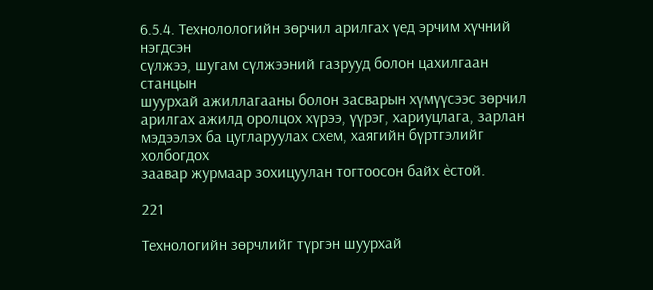6.5.4. Технолологийн зөрчил арилгах үед эрчим хүчний нэгдсэн
сүлжээ, шугам сүлжээний газрууд болон цахилгаан станцын
шуурхай ажиллагааны болон засварын хүмүүсээс зөрчил
арилгах ажилд оролцох хүрээ, үүрэг, хариуцлага, зарлан
мэдээлэх ба цугларуулах схем, хаягийн бүртгэлийг холбогдох
заавар журмаар зохицуулан тогтоосон байх ѐстой.

221

Технологийн зөрчлийг түргэн шуурхай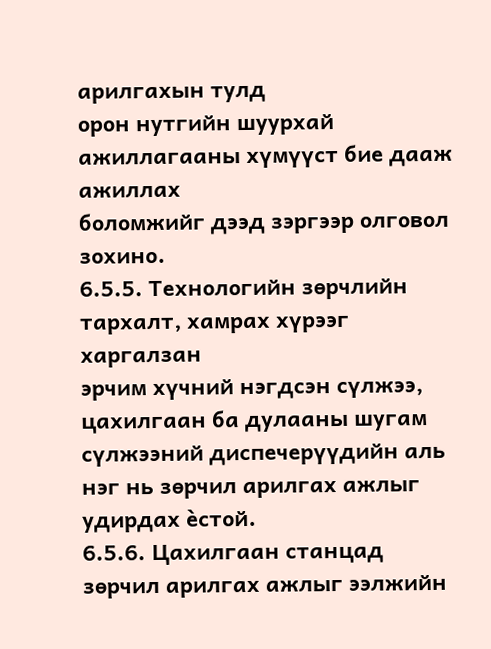арилгахын тулд
орон нутгийн шуурхай ажиллагааны хүмүүст бие дааж ажиллах
боломжийг дээд зэргээр олговол зохино.
6.5.5. Технологийн зөрчлийн тархалт, хамрах хүрээг харгалзан
эрчим хүчний нэгдсэн сүлжээ, цахилгаан ба дулааны шугам
сүлжээний диспечерүүдийн аль нэг нь зөрчил арилгах ажлыг
удирдах ѐстой.
6.5.6. Цахилгаан станцад зөрчил арилгах ажлыг ээлжийн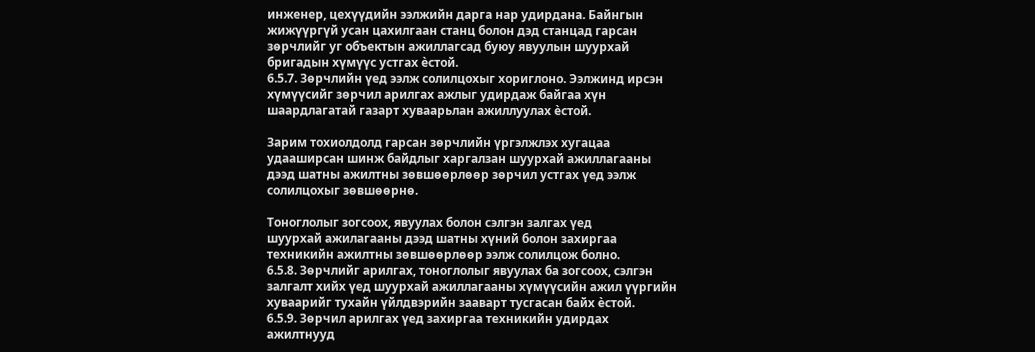инженер, цехүүдийн ээлжийн дарга нар удирдана. Байнгын
жижүүргүй усан цахилгаан станц болон дэд станцад гарсан
зөрчлийг уг объектын ажиллагсад буюу явуулын шуурхай
бригадын хүмүүс устгах ѐстой.
6.5.7. Зөрчлийн үед ээлж солилцохыг хориглоно. Ээлжинд ирсэн
хүмүүсийг зөрчил арилгах ажлыг удирдаж байгаа хүн
шаардлагатай газарт хуваарьлан ажиллуулах ѐстой.

Зарим тохиолдолд гарсан зөрчлийн үргэлжлэх хугацаа
удааширсан шинж байдлыг харгалзан шуурхай ажиллагааны
дээд шатны ажилтны зөвшөөрлөөр зөрчил устгах үед ээлж
солилцохыг зөвшөөрнө.

Тоноглолыг зогсоох, явуулах болон сэлгэн залгах үед
шуурхай ажилагааны дээд шатны хүний болон захиргаа
техникийн ажилтны зөвшөөрлөөр ээлж солилцож болно.
6.5.8. Зөрчлийг арилгах, тоноглолыг явуулах ба зогсоох, сэлгэн
залгалт хийх үед шуурхай ажиллагааны хүмүүсийн ажил үүргийн
хуваарийг тухайн үйлдвэрийн зааварт тусгасан байх ѐстой.
6.5.9. Зөрчил арилгах үед захиргаа техникийн удирдах
ажилтнууд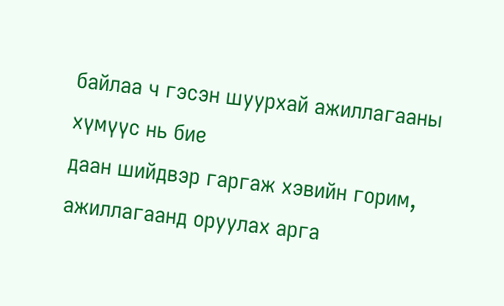байлаа ч гэсэн шуурхай ажиллагааны хүмүүс нь бие
даан шийдвэр гаргаж хэвийн горим, ажиллагаанд оруулах арга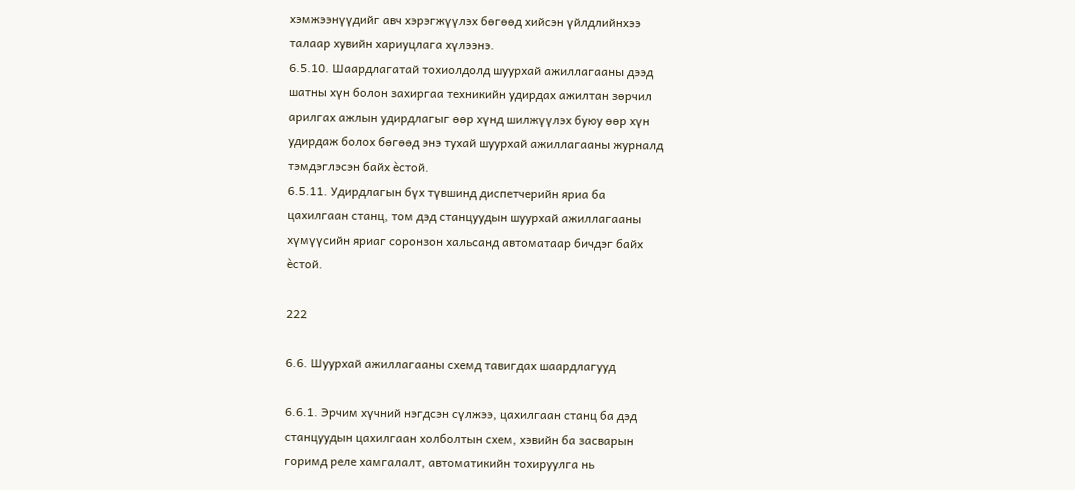хэмжээнүүдийг авч хэрэгжүүлэх бөгөөд хийсэн үйлдлийнхээ
талаар хувийн хариуцлага хүлээнэ.
6.5.10. Шаардлагатай тохиолдолд шуурхай ажиллагааны дээд
шатны хүн болон захиргаа техникийн удирдах ажилтан зөрчил
арилгах ажлын удирдлагыг өөр хүнд шилжүүлэх буюу өөр хүн
удирдаж болох бөгөөд энэ тухай шуурхай ажиллагааны журналд
тэмдэглэсэн байх ѐстой.
6.5.11. Удирдлагын бүх түвшинд диспетчерийн яриа ба
цахилгаан станц, том дэд станцуудын шуурхай ажиллагааны
хүмүүсийн яриаг соронзон хальсанд автоматаар бичдэг байх
ѐстой.

222

6.6. Шуурхай ажиллагааны схемд тавигдах шаардлагууд

6.6.1. Эрчим хүчний нэгдсэн сүлжээ, цахилгаан станц ба дэд
станцуудын цахилгаан холболтын схем, хэвийн ба засварын
горимд реле хамгалалт, автоматикийн тохируулга нь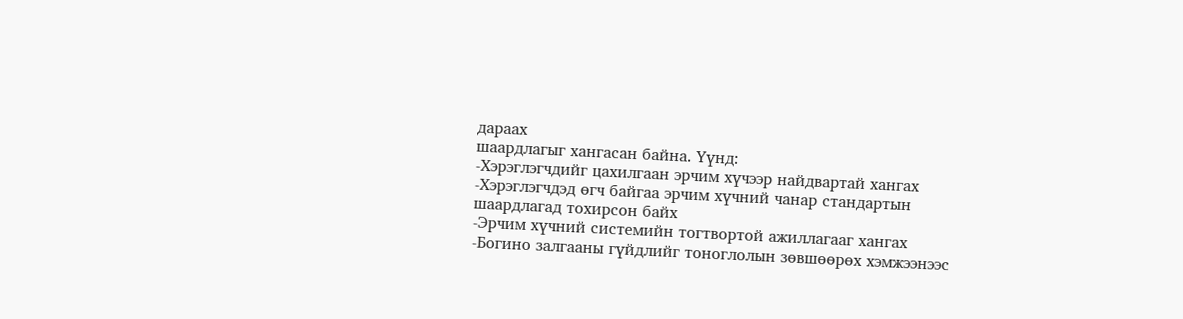дараах
шаардлагыг хангасан байна. Үүнд:
-Хэрэглэгчдийг цахилгаан эрчим хүчээр найдвартай хангах
-Хэрэглэгчдэд өгч байгаа эрчим хүчний чанар стандартын
шаардлагад тохирсон байх
-Эрчим хүчний системийн тогтвортой ажиллагааг хангах
-Богино залгааны гүйдлийг тоноглолын зөвшөөрөх хэмжээнээс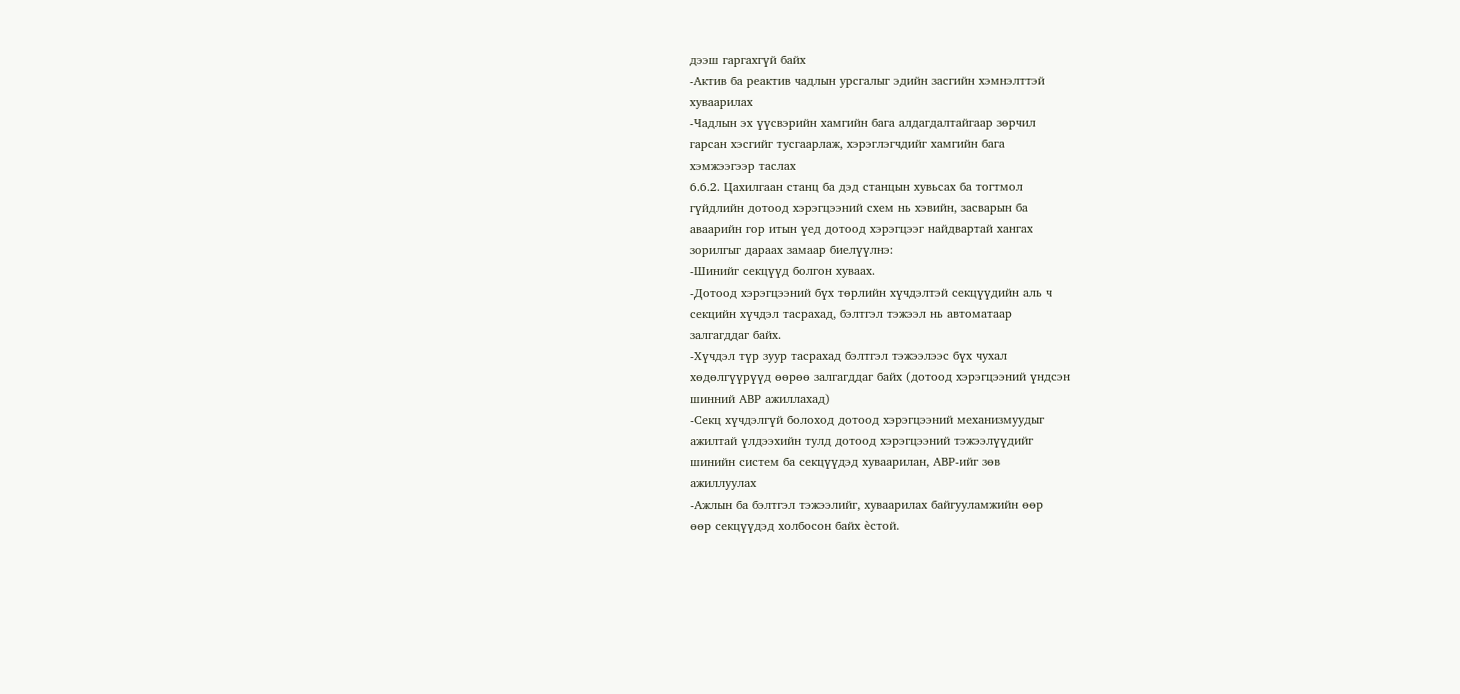дээш гаргахгүй байх
-Актив ба реактив чадлын урсгалыг эдийн засгийн хэмнэлттэй
хуваарилах
-Чадлын эх үүсвэрийн хамгийн бага алдагдалтайгаар зөрчил
гарсан хэсгийг тусгаарлаж, хэрэглэгчдийг хамгийн бага
хэмжээгээр таслах
6.6.2. Цахилгаан станц ба дэд станцын хувьсах ба тогтмол
гүйдлийн дотоод хэрэгцээний схем нь хэвийн, засварын ба
аваарийн гор итын үед дотоод хэрэгцээг найдвартай хангах
зорилгыг дараах замаар биелүүлнэ:
-Шинийг секцүүд болгон хуваах.
-Дотоод хэрэгцээний бүх төрлийн хүчдэлтэй секцүүдийн аль ч
секцийн хүчдэл тасрахад, бэлтгэл тэжээл нь автоматаар
залгагддаг байх.
-Хүчдэл түр зуур тасрахад бэлтгэл тэжээлээс бүх чухал
хөдөлгүүрүүд өөрөө залгагддаг байх (дотоод хэрэгцээний үндсэн
шинний АВР ажиллахад)
-Секц хүчдэлгүй болоход дотоод хэрэгцээний механизмуудыг
ажилтай үлдээхийн тулд дотоод хэрэгцээний тэжээлүүдийг
шинийн систем ба секцүүдэд хуваарилан, АВР-ийг зөв
ажиллуулах
-Ажлын ба бэлтгэл тэжээлийг, хуваарилах байгууламжийн өөр
өөр секцүүдэд холбосон байх ѐстой.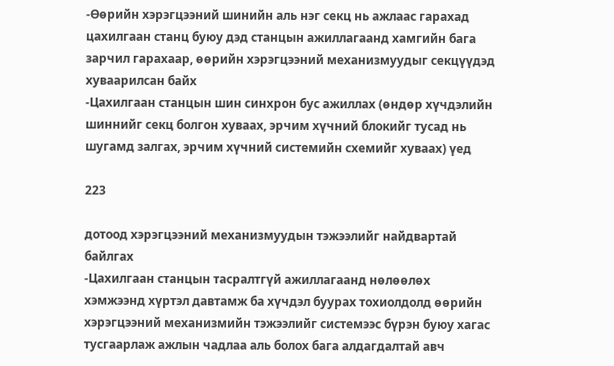-Өөрийн хэрэгцээний шинийн аль нэг секц нь ажлаас гарахад
цахилгаан станц буюу дэд станцын ажиллагаанд хамгийн бага
зарчил гарахаар, өөрийн хэрэгцээний механизмуудыг секцүүдэд
хуваарилсан байх
-Цахилгаан станцын шин синхрон бус ажиллах (өндөр хүчдэлийн
шиннийг секц болгон хуваах, эрчим хүчний блокийг тусад нь
шугамд залгах, эрчим хүчний системийн схемийг хуваах) үед

223

дотоод хэрэгцээний механизмуудын тэжээлийг найдвартай
байлгах
-Цахилгаан станцын тасралтгүй ажиллагаанд нөлөөлөх
хэмжээнд хүртэл давтамж ба хүчдэл буурах тохиолдолд өөрийн
хэрэгцээний механизмийн тэжээлийг системээс бүрэн буюу хагас
тусгаарлаж ажлын чадлаа аль болох бага алдагдалтай авч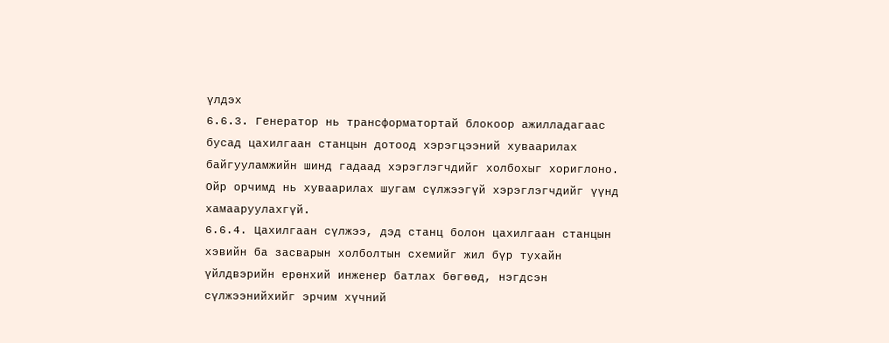үлдэх
6.6.3. Генератор нь трансформатортай блокоор ажилладагаас
бусад цахилгаан станцын дотоод хэрэгцээний хуваарилах
байгууламжийн шинд гадаад хэрэглэгчдийг холбохыг хориглоно.
Ойр орчимд нь хуваарилах шугам сүлжээгүй хэрэглэгчдийг үүнд
хамааруулахгүй.
6.6.4. Цахилгаан сүлжээ, дэд станц болон цахилгаан станцын
хэвийн ба засварын холболтын схемийг жил бүр тухайн
үйлдвэрийн ерөнхий инженер батлах бөгөөд, нэгдсэн
сүлжээнийхийг эрчим хүчний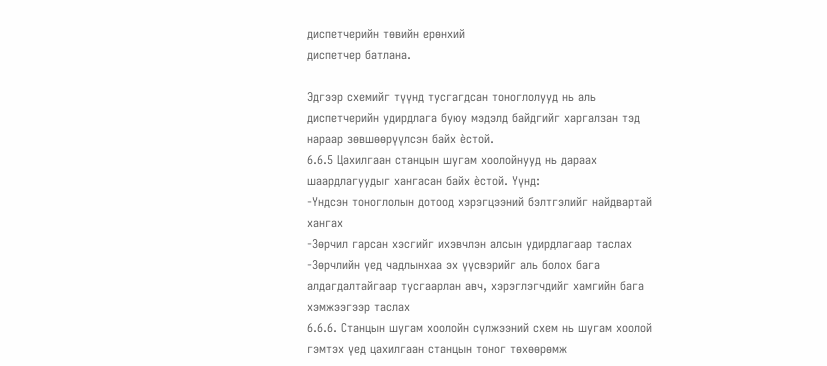диспетчерийн төвийн ерөнхий
диспетчер батлана.

Эдгээр схемийг түүнд тусгагдсан тоноглолууд нь аль
диспетчерийн удирдлага буюу мэдэлд байдгийг харгалзан тэд
нараар зөвшөөрүүлсэн байх ѐстой.
6.6.5 Цахилгаан станцын шугам хоолойнууд нь дараах
шаардлагуудыг хангасан байх ѐстой. Үүнд:
-Үндсэн тоноглолын дотоод хэрэгцээний бэлтгэлийг найдвартай
хангах
-Зөрчил гарсан хэсгийг ихэвчлэн алсын удирдлагаар таслах
-Зөрчлийн үед чадлынхаа эх үүсвэрийг аль болох бага
алдагдалтайгаар тусгаарлан авч, хэрэглэгчдийг хамгийн бага
хэмжээгээр таслах
6.6.6. Станцын шугам хоолойн сүлжээний схем нь шугам хоолой
гэмтэх үед цахилгаан станцын тоног төхөөрөмж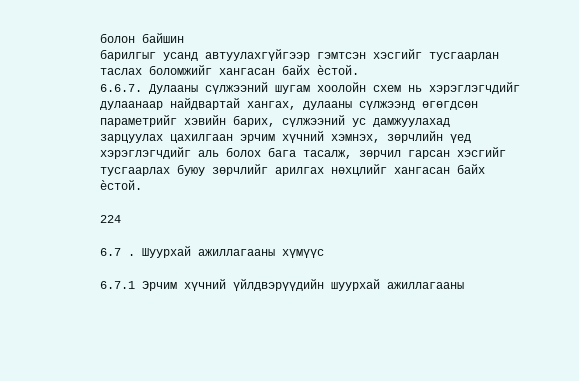болон байшин
барилгыг усанд автуулахгүйгээр гэмтсэн хэсгийг тусгаарлан
таслах боломжийг хангасан байх ѐстой.
6.6.7. Дулааны сүлжээний шугам хоолойн схем нь хэрэглэгчдийг
дулаанаар найдвартай хангах, дулааны сүлжээнд өгөгдсөн
параметрийг хэвийн барих, сүлжээний ус дамжуулахад
зарцуулах цахилгаан эрчим хүчний хэмнэх, зөрчлийн үед
хэрэглэгчдийг аль болох бага тасалж, зөрчил гарсан хэсгийг
тусгаарлах буюу зөрчлийг арилгах нөхцлийг хангасан байх
ѐстой.

224

6.7 . Шуурхай ажиллагааны хүмүүс

6.7.1 Эрчим хүчний үйлдвэрүүдийн шуурхай ажиллагааны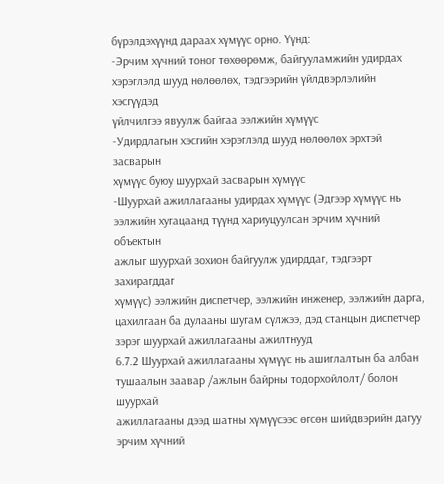бүрэлдэхүүнд дараах хүмүүс орно. Үүнд:
-Эрчим хүчний тоног төхөөрөмж, байгууламжийн удирдах
хэрэглэлд шууд нөлөөлөх, тэдгээрийн үйлдвэрлэлийн хэсгүүдэд
үйлчилгээ явуулж байгаа ээлжийн хүмүүс
-Удирдлагын хэсгийн хэрэглэлд шууд нөлөөлөх эрхтэй засварын
хүмүүс буюу шуурхай засварын хүмүүс
-Шуурхай ажиллагааны удирдах хүмүүс (Эдгээр хүмүүс нь
ээлжийн хугацаанд түүнд хариуцуулсан эрчим хүчний объектын
ажлыг шуурхай зохион байгуулж удирддаг, тэдгээрт захирагддаг
хүмүүс) ээлжийн диспетчер, ээлжийн инженер, ээлжийн дарга,
цахилгаан ба дулааны шугам сүлжээ, дэд станцын диспетчер
зэрэг шуурхай ажиллагааны ажилтнууд
6.7.2 Шуурхай ажиллагааны хүмүүс нь ашиглалтын ба албан
тушаалын заавар /ажлын байрны тодорхойлолт/ болон шуурхай
ажиллагааны дээд шатны хүмүүсээс өгсөн шийдвэрийн дагуу
эрчим хүчний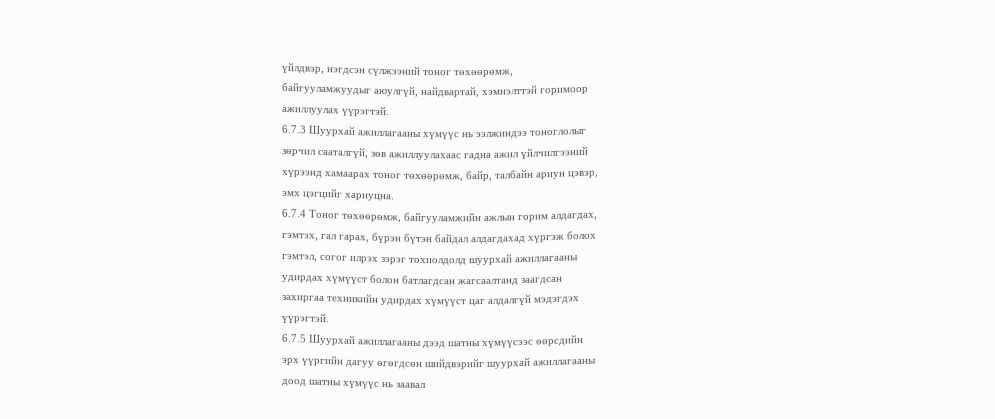үйлдвэр, нэгдсэн сүлжээний тоног төхөөрөмж,
байгууламжуудыг аюулгүй, найдвартай, хэмнэлттэй горимоор
ажиллуулах үүрэгтэй.
6.7.3 Шуурхай ажиллагааны хүмүүс нь ээлжиндээ тоноглолыг
зөрчил сааталгүй, зөв ажиллуулахаас гадна ажил үйлчилгээний
хүрээнд хамаарах тоног төхөөрөмж, байр, талбайн ариун цэвэр,
эмх цэгцийг хариуцна.
6.7.4 Тоног төхөөрөмж, байгууламжийн ажлын горим алдагдах,
гэмтэх, гал гарах, бүрэн бүтэн байдал алдагдахад хүргэж болох
гэмтэл, согог илрэх зэрэг тохиолдолд шуурхай ажиллагааны
удирдах хүмүүст болон батлагдсан жагсаалтанд заагдсан
захиргаа техникийн удирдах хүмүүст цаг алдалгүй мэдэгдэх
үүрэгтэй.
6.7.5 Шуурхай ажиллагааны дээд шатны хүмүүсээс өөрсдийн
эрх үүргийн дагуу өгөгдсөн шийдвэрийг шуурхай ажиллагааны
доод шатны хүмүүс нь заавал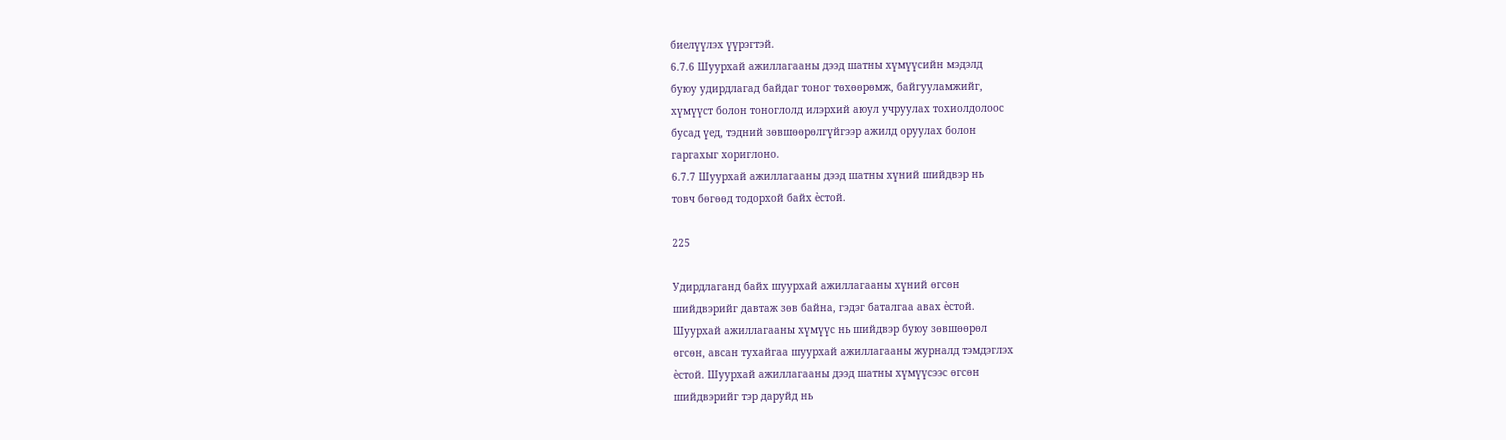биелүүлэх үүрэгтэй.
6.7.6 Шуурхай ажиллагааны дээд шатны хүмүүсийн мэдэлд
буюу удирдлагад байдаг тоног төхөөрөмж, байгууламжийг,
хүмүүст болон тоноглолд илэрхий аюул учруулах тохиолдолоос
бусад үед, тэдний зөвшөөрөлгүйгээр ажилд оруулах болон
гаргахыг хориглоно.
6.7.7 Шуурхай ажиллагааны дээд шатны хүний шийдвэр нь
товч бөгөөд тодорхой байх ѐстой.

225

Удирдлаганд байх шуурхай ажиллагааны хүний өгсөн
шийдвэрийг давтаж зөв байна, гэдэг баталгаа авах ѐстой.
Шуурхай ажиллагааны хүмүүс нь шийдвэр буюу зөвшөөрөл
өгсөн, авсан тухайгаа шуурхай ажиллагааны журналд тэмдэглэх
ѐстой. Шуурхай ажиллагааны дээд шатны хүмүүсээс өгсөн
шийдвэрийг тэр даруйд нь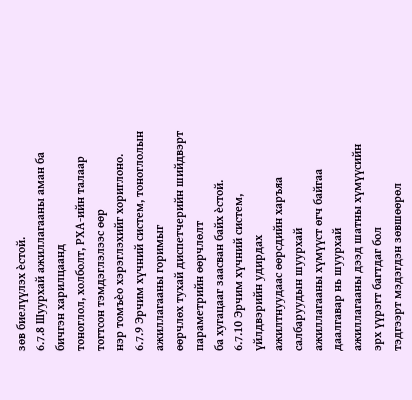зөв биелүүлэх ѐстой.
6.7.8 Шуурхай ажиллагааны аман ба бичгэн харилцаанд
тоноглол, холболт, РХА-ийн талаар тогтсон тэмдэглэлээс өөр
нэр томъѐо хэрэглэхийг хориглоно.
6.7.9 Эрчим хүчний систем, тоноглолын ажиллагааны горимыг
өөрчлөх тухай диспетчерийн шийдвэрт параметрийн өөрчлөлт
ба хугацааг заасван байх ѐстой.
6.7.10 Эрчим хүчний систем, үйлдвэрийн удирдах
ажилтнуудаас өөрсдийн харъяа салбаруудын шуурхай
ажиллагааны хүмүүст өгч байгаа даалгавар нь шуурхай
ажиллагааны дээд шатны хүмүүсийн эрх үүрэгт багтдаг бол
тэдгээрт мэдэгдэн зөвшөөрөл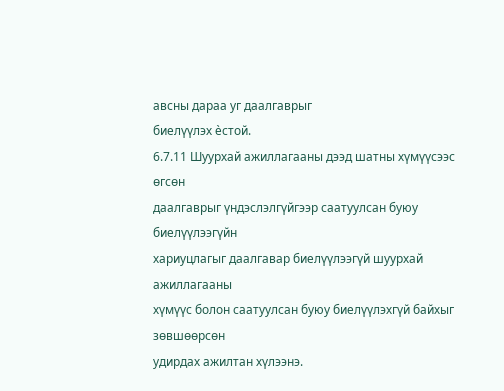авсны дараа уг даалгаврыг
биелүүлэх ѐстой.
6.7.11 Шуурхай ажиллагааны дээд шатны хүмүүсээс өгсөн
даалгаврыг үндэслэлгүйгээр саатуулсан буюу биелүүлээгүйн
хариуцлагыг даалгавар биелүүлээгүй шуурхай ажиллагааны
хүмүүс болон саатуулсан буюу биелүүлэхгүй байхыг зөвшөөрсөн
удирдах ажилтан хүлээнэ.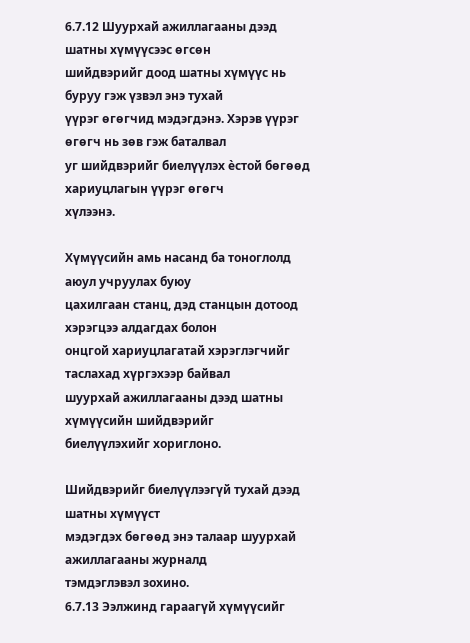6.7.12 Шуурхай ажиллагааны дээд шатны хүмүүсээс өгсөн
шийдвэрийг доод шатны хүмүүс нь буруу гэж үзвэл энэ тухай
үүрэг өгөгчид мэдэгдэнэ. Хэрэв үүрэг өгөгч нь зөв гэж баталвал
уг шийдвэрийг биелүүлэх ѐстой бөгөөд хариуцлагын үүрэг өгөгч
хүлээнэ.

Хүмүүсийн амь насанд ба тоноглолд аюул учруулах буюу
цахилгаан станц, дэд станцын дотоод хэрэгцээ алдагдах болон
онцгой хариуцлагатай хэрэглэгчийг таслахад хүргэхээр байвал
шуурхай ажиллагааны дээд шатны хүмүүсийн шийдвэрийг
биелүүлэхийг хориглоно.

Шийдвэрийг биелүүлээгүй тухай дээд шатны хүмүүст
мэдэгдэх бөгөөд энэ талаар шуурхай ажиллагааны журналд
тэмдэглэвэл зохино.
6.7.13 Ээлжинд гараагүй хүмүүсийг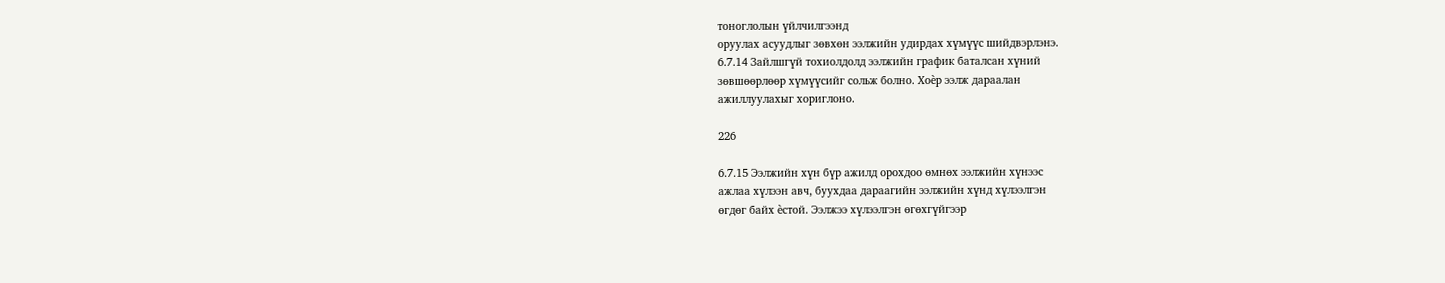тоноглолын үйлчилгээнд
оруулах асуудлыг зөвхөн ээлжийн удирдах хүмүүс шийдвэрлэнэ.
6.7.14 Зайлшгүй тохиолдолд ээлжийн график баталсан хүний
зөвшөөрлөөр хүмүүсийг сольж болно. Хоѐр ээлж дараалан
ажиллуулахыг хориглоно.

226

6.7.15 Ээлжийн хүн бүр ажилд орохдоо өмнөх ээлжийн хүнээс
ажлаа хүлээн авч, буухдаа дараагийн ээлжийн хүнд хүлээлгэн
өгдөг байх ѐстой. Ээлжээ хүлээлгэн өгөхгүйгээр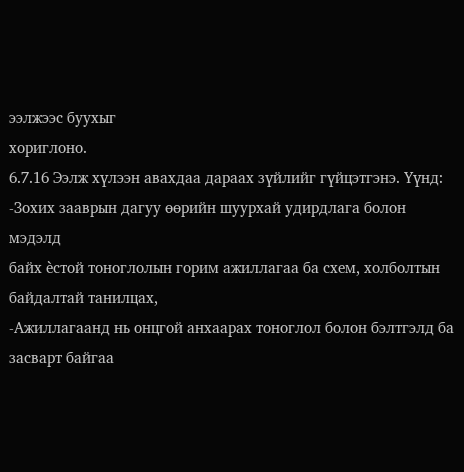ээлжээс буухыг
хориглоно.
6.7.16 Ээлж хүлээн авахдаа дараах зүйлийг гүйцэтгэнэ. Үүнд:
-Зохих зааврын дагуу өөрийн шуурхай удирдлага болон мэдэлд
байх ѐстой тоноглолын горим ажиллагаа ба схем, холболтын
байдалтай танилцах,
-Ажиллагаанд нь онцгой анхаарах тоноглол болон бэлтгэлд ба
засварт байгаа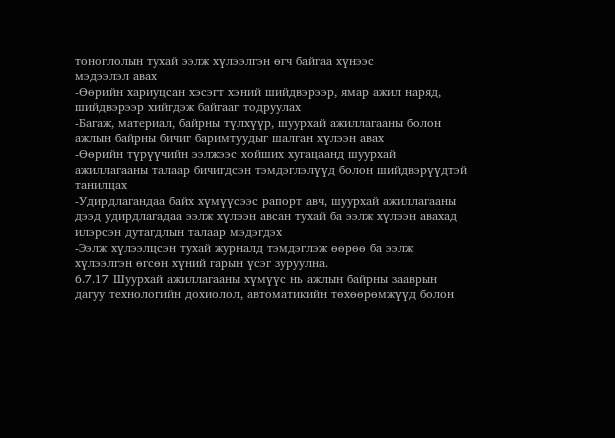тоноглолын тухай ээлж хүлээлгэн өгч байгаа хүнээс
мэдээлэл авах
-Өөрийн хариуцсан хэсэгт хэний шийдвэрээр, ямар ажил наряд,
шийдвэрээр хийгдэж байгааг тодруулах
-Багаж, материал, байрны түлхүүр, шуурхай ажиллагааны болон
ажлын байрны бичиг баримтуудыг шалган хүлээн авах
-Өөрийн түрүүчийн ээлжээс хойших хугацаанд шуурхай
ажиллагааны талаар бичигдсэн тэмдэглэлүүд болон шийдвэрүүдтэй
танилцах
-Удирдлагандаа байх хүмүүсээс рапорт авч, шуурхай ажиллагааны
дээд удирдлагадаа ээлж хүлээн авсан тухай ба ээлж хүлээн авахад
илэрсэн дутагдлын талаар мэдэгдэх
-Ээлж хүлээлцсэн тухай журналд тэмдэглэж өөрөө ба ээлж
хүлээлгэн өгсөн хүний гарын үсэг зуруулна.
6.7.17 Шуурхай ажиллагааны хүмүүс нь ажлын байрны зааврын
дагуу технологийн дохиолол, автоматикийн төхөөрөмжүүд болон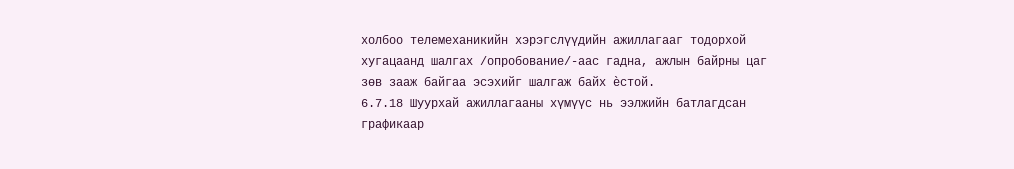холбоо телемеханикийн хэрэгслүүдийн ажиллагааг тодорхой
хугацаанд шалгах /опробование/-аас гадна, ажлын байрны цаг
зөв зааж байгаа эсэхийг шалгаж байх ѐстой.
6.7.18 Шуурхай ажиллагааны хүмүүс нь ээлжийн батлагдсан
графикаар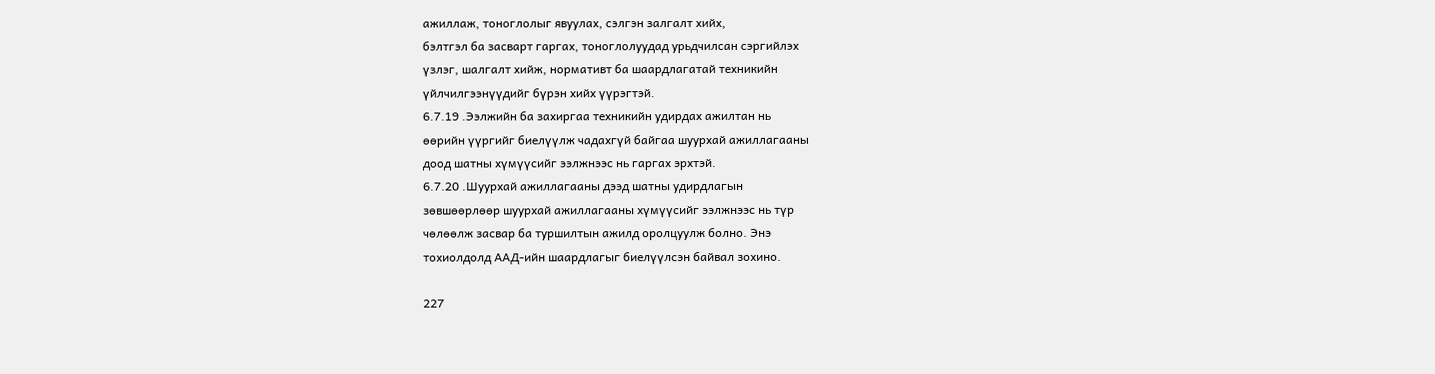ажиллаж, тоноглолыг явуулах, сэлгэн залгалт хийх,
бэлтгэл ба засварт гаргах, тоноглолуудад урьдчилсан сэргийлэх
үзлэг, шалгалт хийж, нормативт ба шаардлагатай техникийн
үйлчилгээнүүдийг бүрэн хийх үүрэгтэй.
6.7.19 .Ээлжийн ба захиргаа техникийн удирдах ажилтан нь
өөрийн үүргийг биелүүлж чадахгүй байгаа шуурхай ажиллагааны
доод шатны хүмүүсийг ээлжнээс нь гаргах эрхтэй.
6.7.20 .Шуурхай ажиллагааны дээд шатны удирдлагын
зөвшөөрлөөр шуурхай ажиллагааны хүмүүсийг ээлжнээс нь түр
чөлөөлж засвар ба туршилтын ажилд оролцуулж болно. Энэ
тохиолдолд ААД-ийн шаардлагыг биелүүлсэн байвал зохино.

227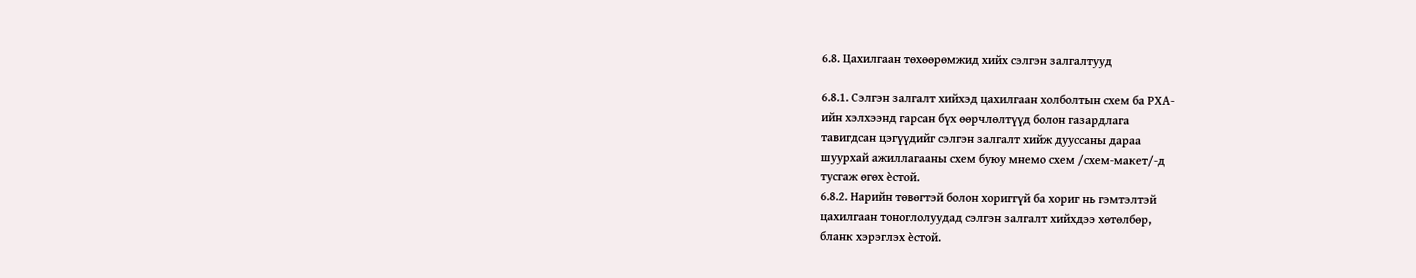6.8. Цахилгаан төхөөрөмжид хийх сэлгэн залгалтууд

6.8.1. Сэлгэн залгалт хийхэд цахилгаан холболтын схем ба РХА-
ийн хэлхээнд гарсан бүх өөрчлөлтүүд болон газардлага
тавигдсан цэгүүдийг сэлгэн залгалт хийж дууссаны дараа
шуурхай ажиллагааны схем буюу мнемо схем /схем-макет/-д
тусгаж өгөх ѐстой.
6.8.2. Нарийн төвөгтэй болон хориггүй ба хориг нь гэмтэлтэй
цахилгаан тоноглолуудад сэлгэн залгалт хийхдээ хөтөлбөр,
бланк хэрэглэх ѐстой.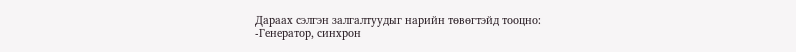Дараах сэлгэн залгалтуудыг нарийн төвөгтэйд тооцно:
-Генератор, синхрон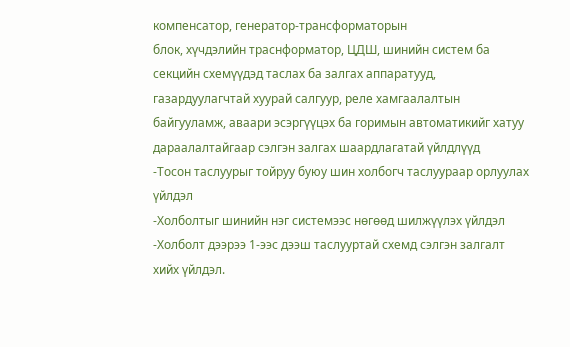компенсатор, генератор-трансформаторын
блок, хүчдэлийн траснформатор, ЦДШ, шинийн систем ба
секцийн схемүүдэд таслах ба залгах аппаратууд,
газардуулагчтай хуурай салгуур, реле хамгаалалтын
байгууламж, аваари эсэргүүцэх ба горимын автоматикийг хатуу
дараалалтайгаар сэлгэн залгах шаардлагатай үйлдлүүд
-Тосон таслуурыг тойруу буюу шин холбогч таслуураар орлуулах
үйлдэл
-Холболтыг шинийн нэг системээс нөгөөд шилжүүлэх үйлдэл
-Холболт дээрээ 1-ээс дээш таслууртай схемд сэлгэн залгалт
хийх үйлдэл.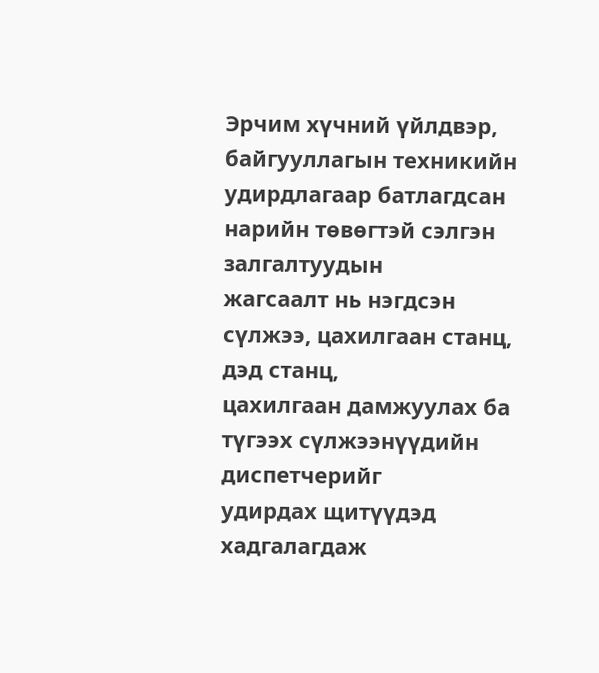Эрчим хүчний үйлдвэр, байгууллагын техникийн
удирдлагаар батлагдсан нарийн төвөгтэй сэлгэн залгалтуудын
жагсаалт нь нэгдсэн сүлжээ, цахилгаан станц, дэд станц,
цахилгаан дамжуулах ба түгээх сүлжээнүүдийн диспетчерийг
удирдах щитүүдэд хадгалагдаж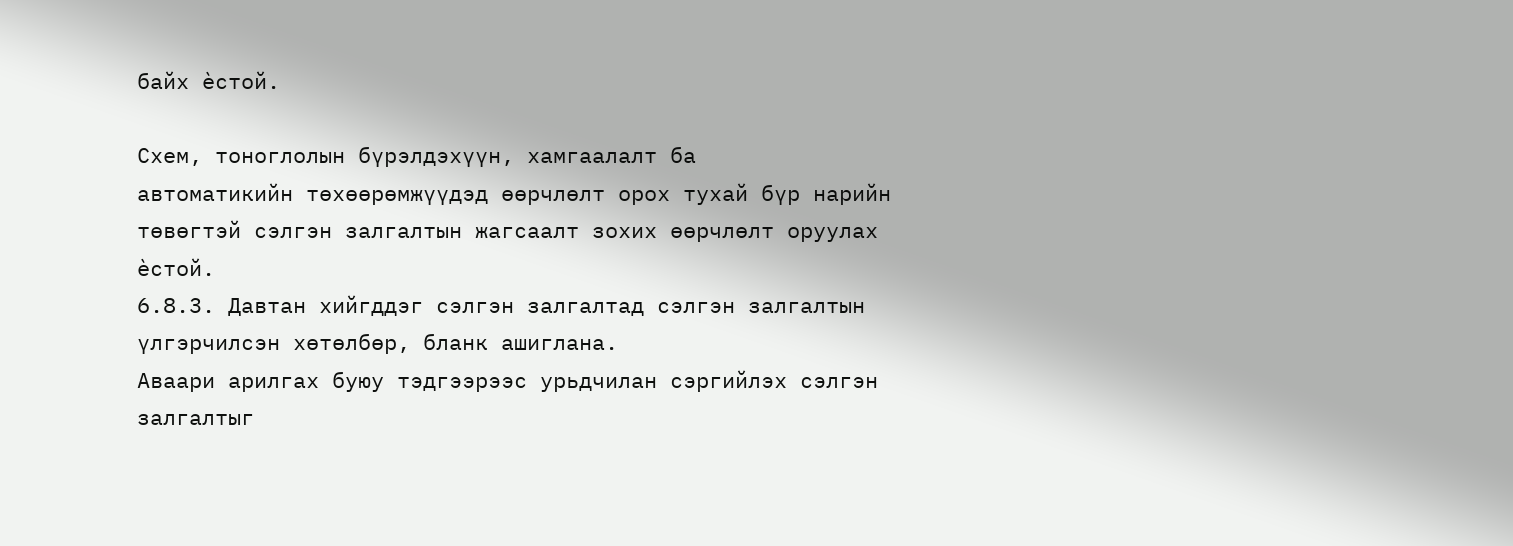байх ѐстой.

Схем, тоноглолын бүрэлдэхүүн, хамгаалалт ба
автоматикийн төхөөрөмжүүдэд өөрчлөлт орох тухай бүр нарийн
төвөгтэй сэлгэн залгалтын жагсаалт зохих өөрчлөлт оруулах
ѐстой.
6.8.3. Давтан хийгддэг сэлгэн залгалтад сэлгэн залгалтын
үлгэрчилсэн хөтөлбөр, бланк ашиглана.
Аваари арилгах буюу тэдгээрээс урьдчилан сэргийлэх сэлгэн
залгалтыг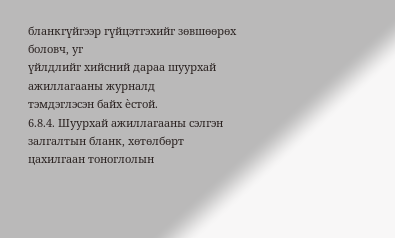бланкгүйгээр гүйцэтгэхийг зөвшөөрөх боловч, уг
үйлдлийг хийсний дараа шуурхай ажиллагааны журналд
тэмдэглэсэн байх ѐстой.
6.8.4. Шуурхай ажиллагааны сэлгэн залгалтын бланк, хөтөлбөрт
цахилгаан тоноглолын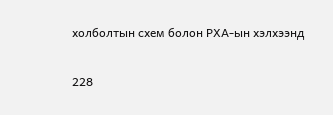холболтын схем болон РХА-ын хэлхээнд

228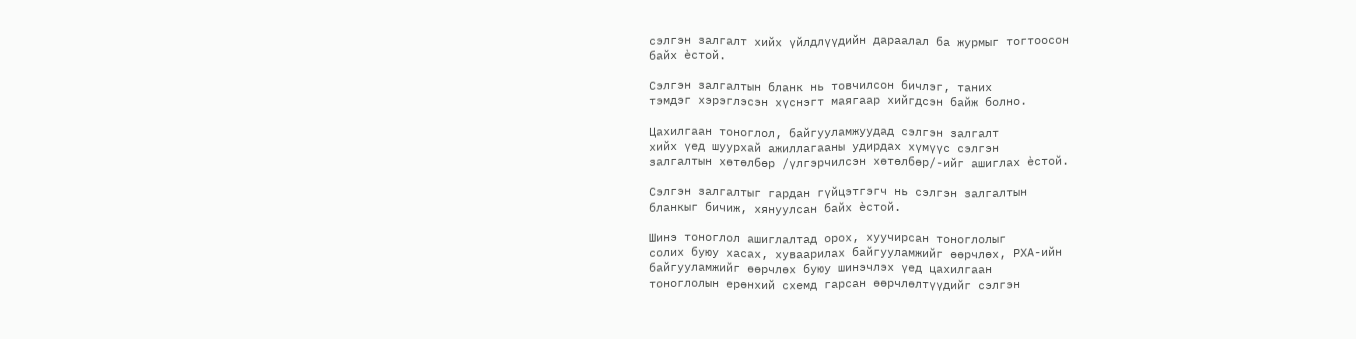сэлгэн залгалт хийх үйлдлүүдийн дараалал ба журмыг тогтоосон
байх ѐстой.

Сэлгэн залгалтын бланк нь товчилсон бичлэг, таних
тэмдэг хэрэглэсэн хүснэгт маягаар хийгдсэн байж болно.

Цахилгаан тоноглол, байгууламжуудад сэлгэн залгалт
хийх үед шуурхай ажиллагааны удирдах хүмүүс сэлгэн
залгалтын хөтөлбөр /үлгэрчилсэн хөтөлбөр/-ийг ашиглах ѐстой.

Сэлгэн залгалтыг гардан гүйцэтгэгч нь сэлгэн залгалтын
бланкыг бичиж, хянуулсан байх ѐстой.

Шинэ тоноглол ашиглалтад орох, хуучирсан тоноглолыг
солих буюу хасах, хуваарилах байгууламжийг өөрчлөх, РХА-ийн
байгууламжийг өөрчлөх буюу шинэчлэх үед цахилгаан
тоноглолын ерөнхий схемд гарсан өөрчлөлтүүдийг сэлгэн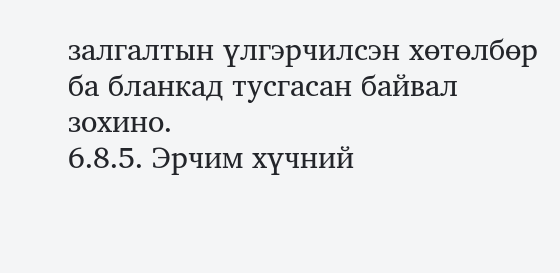залгалтын үлгэрчилсэн хөтөлбөр ба бланкад тусгасан байвал
зохино.
6.8.5. Эрчим хүчний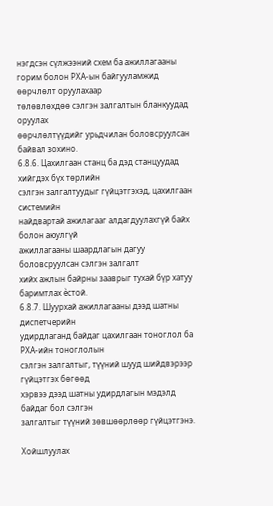нэгдсэн сүлжээний схем ба ажиллагааны
горим болон РХА-ын байгууламжид өөрчлөлт оруулахаар
төлөвлөхдөө сэлгэн залгалтын бланкуудад оруулах
өөрчлөлтүүдийг урьдчилан боловсруулсан байвал зохино.
6.8.6. Цахилгаан станц ба дэд станцуудад хийгдэх бүх төрлийн
сэлгэн залгалтуудыг гүйцэтгэхэд, цахилгаан системийн
найдвартай ажилагааг алдагдуулахгүй байх болон аюулгүй
ажиллагааны шаардлагын дагуу боловсруулсан сэлгэн залгалт
хийх ажлын байрны зааврыг тухай бүр хатуу баримтлах ѐстой.
6.8.7. Шуурхай ажиллагааны дээд шатны диспетчерийн
удирдлаганд байдаг цахилгаан тоноглол ба РХА-ийн тоноглолын
сэлгэн залгалтыг, түүний шууд шийдвэрээр гүйцэтгэх бөгөөд
хэрвээ дээд шатны удирдлагын мэдэлд байдаг бол сэлгэн
залгалтыг түүний зөвшөөрлөөр гүйцэтгэнэ.

Хойшлуулах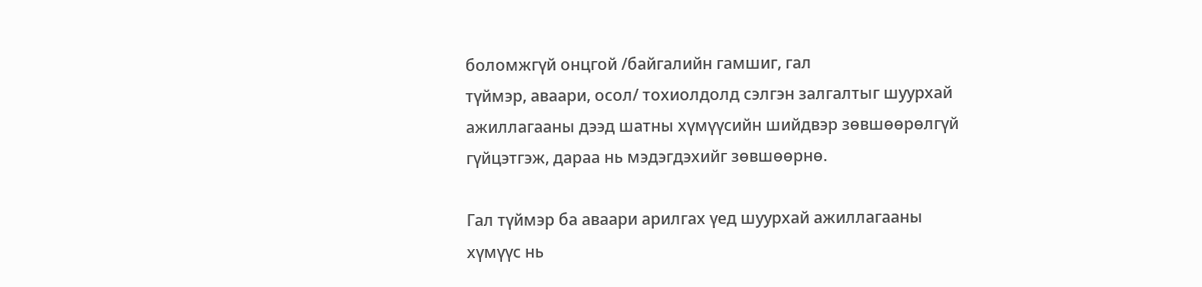боломжгүй онцгой /байгалийн гамшиг, гал
түймэр, аваари, осол/ тохиолдолд сэлгэн залгалтыг шуурхай
ажиллагааны дээд шатны хүмүүсийн шийдвэр зөвшөөрөлгүй
гүйцэтгэж, дараа нь мэдэгдэхийг зөвшөөрнө.

Гал түймэр ба аваари арилгах үед шуурхай ажиллагааны
хүмүүс нь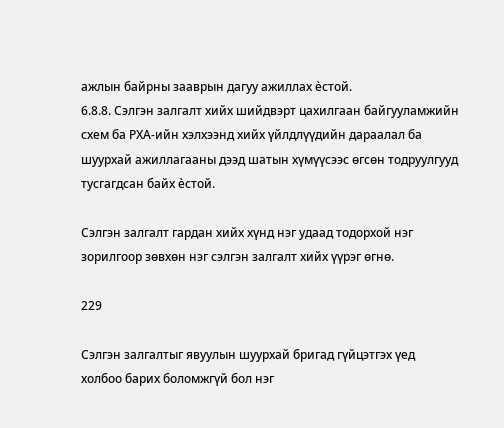ажлын байрны зааврын дагуу ажиллах ѐстой.
6.8.8. Сэлгэн залгалт хийх шийдвэрт цахилгаан байгууламжийн
схем ба РХА-ийн хэлхээнд хийх үйлдлүүдийн дараалал ба
шуурхай ажиллагааны дээд шатын хүмүүсээс өгсөн тодруулгууд
тусгагдсан байх ѐстой.

Сэлгэн залгалт гардан хийх хүнд нэг удаад тодорхой нэг
зорилгоор зөвхөн нэг сэлгэн залгалт хийх үүрэг өгнө.

229

Сэлгэн залгалтыг явуулын шуурхай бригад гүйцэтгэх үед
холбоо барих боломжгүй бол нэг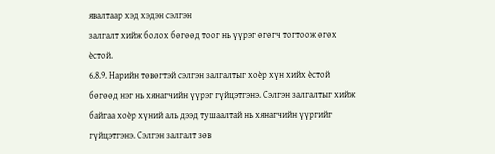явалтаар хэд хэдэн сэлгэн
залгалт хийж болох бөгөөд тоог нь үүрэг өгөгч тогтоож өгөх
ѐстой.
6.8.9. Нарийн төвөгтэй сэлгэн залгалтыг хоѐр хүн хийх ѐстой
бөгөөд нэг нь хянагчийн үүрэг гүйцэтгэнэ. Сэлгэн залгалтыг хийж
байгаа хоѐр хүний аль дээд тушаалтай нь хянагчийн үүргийг
гүйцэтгэнэ. Сэлгэн залгалт зөв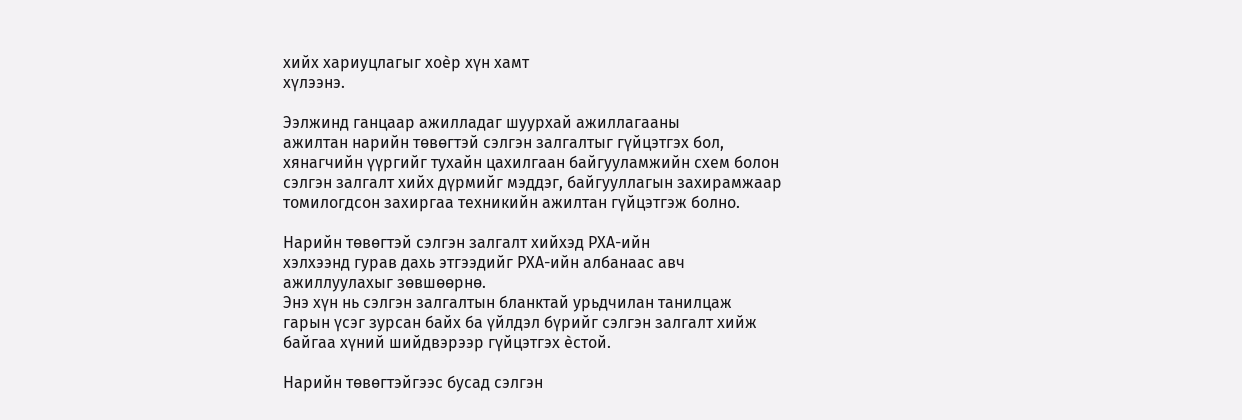хийх хариуцлагыг хоѐр хүн хамт
хүлээнэ.

Ээлжинд ганцаар ажилладаг шуурхай ажиллагааны
ажилтан нарийн төвөгтэй сэлгэн залгалтыг гүйцэтгэх бол,
хянагчийн үүргийг тухайн цахилгаан байгууламжийн схем болон
сэлгэн залгалт хийх дүрмийг мэддэг, байгууллагын захирамжаар
томилогдсон захиргаа техникийн ажилтан гүйцэтгэж болно.

Нарийн төвөгтэй сэлгэн залгалт хийхэд РХА-ийн
хэлхээнд гурав дахь этгээдийг РХА-ийн албанаас авч
ажиллуулахыг зөвшөөрнө.
Энэ хүн нь сэлгэн залгалтын бланктай урьдчилан танилцаж
гарын үсэг зурсан байх ба үйлдэл бүрийг сэлгэн залгалт хийж
байгаа хүний шийдвэрээр гүйцэтгэх ѐстой.

Нарийн төвөгтэйгээс бусад сэлгэн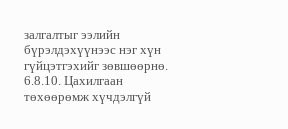залгалтыг ээлийн
бүрэлдэхүүнээс нэг хүн гүйцэтгэхийг зөвшөөрнө.
6.8.10. Цахилгаан төхөөрөмж хүчдэлгүй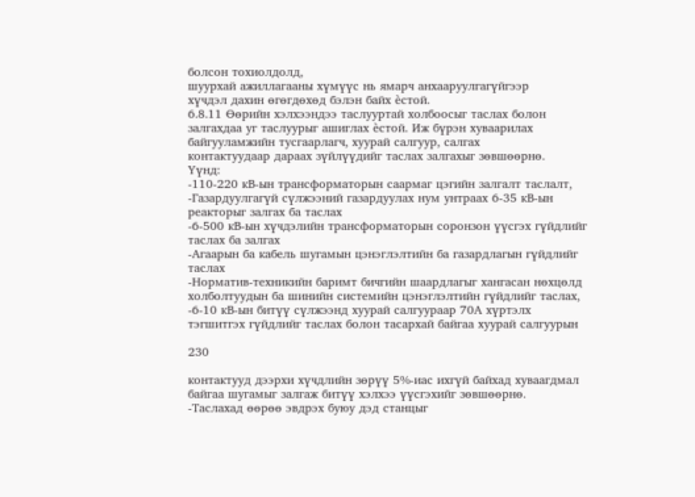болсон тохиолдолд,
шуурхай ажиллагааны хүмүүс нь ямарч анхааруулгагүйгээр
хүчдэл дахин өгөгдөхөд бэлэн байх ѐстой.
6.8.11 Өөрийн хэлхээндээ таслууртай холбоосыг таслах болон
залгахдаа уг таслуурыг ашиглах ѐстой. Иж бүрэн хуваарилах
байгууламжийн тусгаарлагч, хуурай салгуур, салгах
контактуудаар дараах зүйлүүдийг таслах залгахыг зөвшөөрнө.
Үүнд:
-110-220 кВ-ын трансформаторын саармаг цэгийн залгалт таслалт,
-Газардуулгагүй сүлжээний газардуулах нум унтраах 6-35 кВ-ын
реакторыг залгах ба таслах
-6-500 кВ-ын хүчдэлийн трансформаторын соронзон үүсгэх гүйдлийг
таслах ба залгах
-Агаарын ба кабель шугамын цэнэглэлтийн ба газардлагын гүйдлийг
таслах
-Норматив-техникийн баримт бичгийн шаардлагыг хангасан нөхцөлд
холболтуудын ба шинийн системийн цэнэглэлтийн гүйдлийг таслах,
-6-10 кВ-ын битүү сүлжээнд хуурай салгуураар 70А хүртэлх
тэгшитгэх гүйдлийг таслах болон тасархай байгаа хуурай салгуурын

230

контактууд дээрхи хүчдлийн зөрүү 5%-иас ихгүй байхад хуваагдмал
байгаа шугамыг залгаж битүү хэлхээ үүсгэхийг зөвшөөрнө.
-Таслахад өөрөө эвдрэх буюу дэд станцыг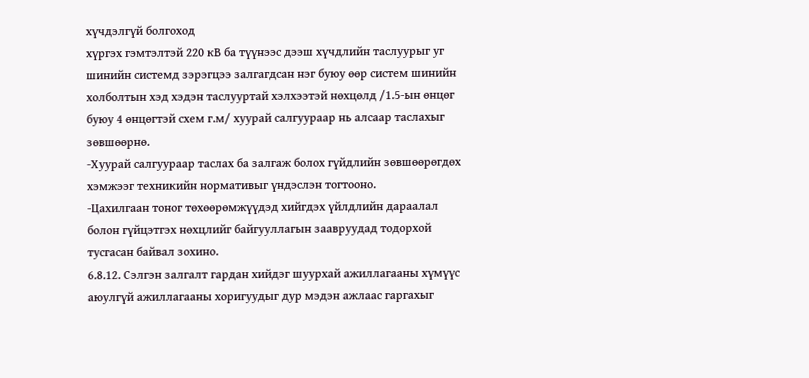хүчдэлгүй болгоход
хүргэх гэмтэлтэй 220 кВ ба түүнээс дээш хүчдлийн таслуурыг уг
шинийн системд зэрэгцээ залгагдсан нэг буюу өөр систем шинийн
холболтын хэд хэдэн таслууртай хэлхээтэй нөхцөлд /1.5-ын өнцөг
буюу 4 өнцөгтэй схем г.м/ хуурай салгуураар нь алсаар таслахыг
зөвшөөрнө.
-Хуурай салгуураар таслах ба залгаж болох гүйдлийн зөвшөөрөгдөх
хэмжээг техникийн нормативыг үндэслэн тогтооно.
-Цахилгаан тоног төхөөрөмжүүдэд хийгдэх үйлдлийн дараалал
болон гүйцэтгэх нөхцлийг байгууллагын заавруудад тодорхой
тусгасан байвал зохино.
6.8.12. Сэлгэн залгалт гардан хийдэг шуурхай ажиллагааны хүмүүс
аюулгүй ажиллагааны хоригуудыг дур мэдэн ажлаас гаргахыг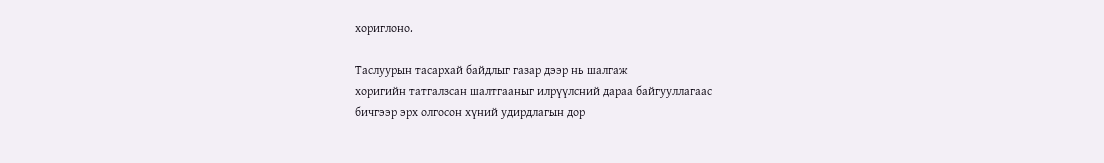хориглоно.

Таслуурын тасархай байдлыг газар дээр нь шалгаж
хоригийн татгалзсан шалтгааныг илрүүлсний дараа байгууллагаас
бичгээр эрх олгосон хүний удирдлагын дор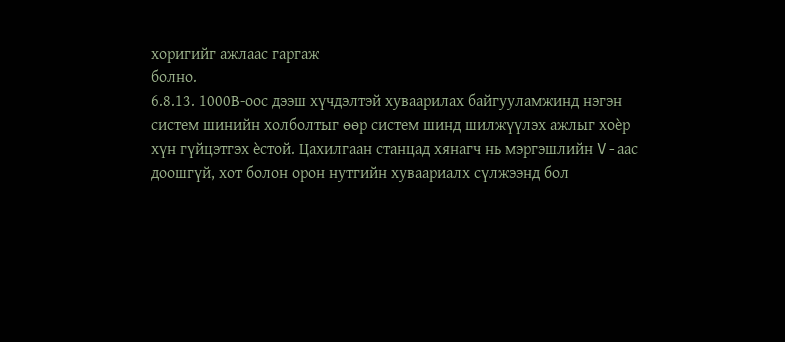хоригийг ажлаас гаргаж
болно.
6.8.13. 1000В-оос дээш хүчдэлтэй хуваарилах байгууламжинд нэгэн
систем шинийн холболтыг өөр систем шинд шилжүүлэх ажлыг хоѐр
хүн гүйцэтгэх ѐстой. Цахилгаан станцад хянагч нь мэргэшлийн V-аас
доошгүй, хот болон орон нутгийн хуваариалх сүлжээнд бол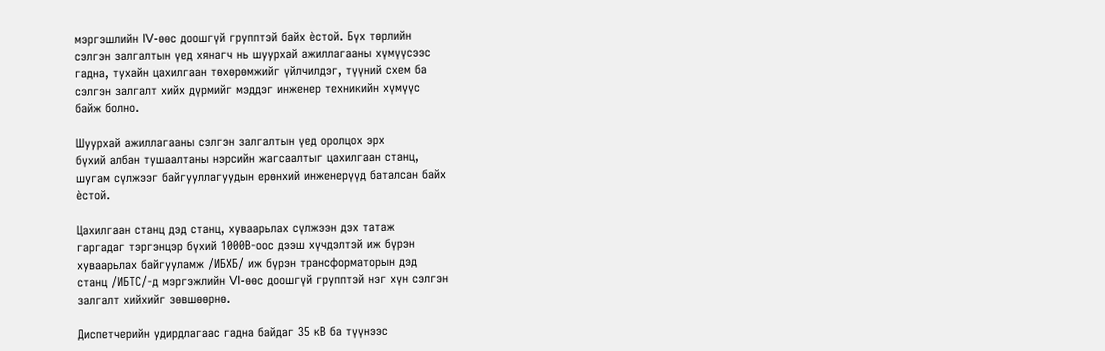мэргэшлийн IV-өөс доошгүй групптэй байх ѐстой. Бүх төрлийн
сэлгэн залгалтын үед хянагч нь шуурхай ажиллагааны хүмүүсээс
гадна, тухайн цахилгаан төхөрөмжийг үйлчилдэг, түүний схем ба
сэлгэн залгалт хийх дүрмийг мэддэг инженер техникийн хүмүүс
байж болно.

Шуурхай ажиллагааны сэлгэн залгалтын үед оролцох эрх
бүхий албан тушаалтаны нэрсийн жагсаалтыг цахилгаан станц,
шугам сүлжээг байгууллагуудын ерөнхий инженерүүд баталсан байх
ѐстой.

Цахилгаан станц дэд станц, хуваарьлах сүлжээн дэх татаж
гаргадаг тэргэнцэр бүхий 1000В-оос дээш хүчдэлтэй иж бүрэн
хуваарьлах байгууламж /ИБХБ/ иж бүрэн трансформаторын дэд
станц /ИБТС/-д мэргэжлийн VI-өөс доошгүй групптэй нэг хүн сэлгэн
залгалт хийхийг зөвшөөрнө.

Диспетчерийн удирдлагаас гадна байдаг 35 кВ ба түүнээс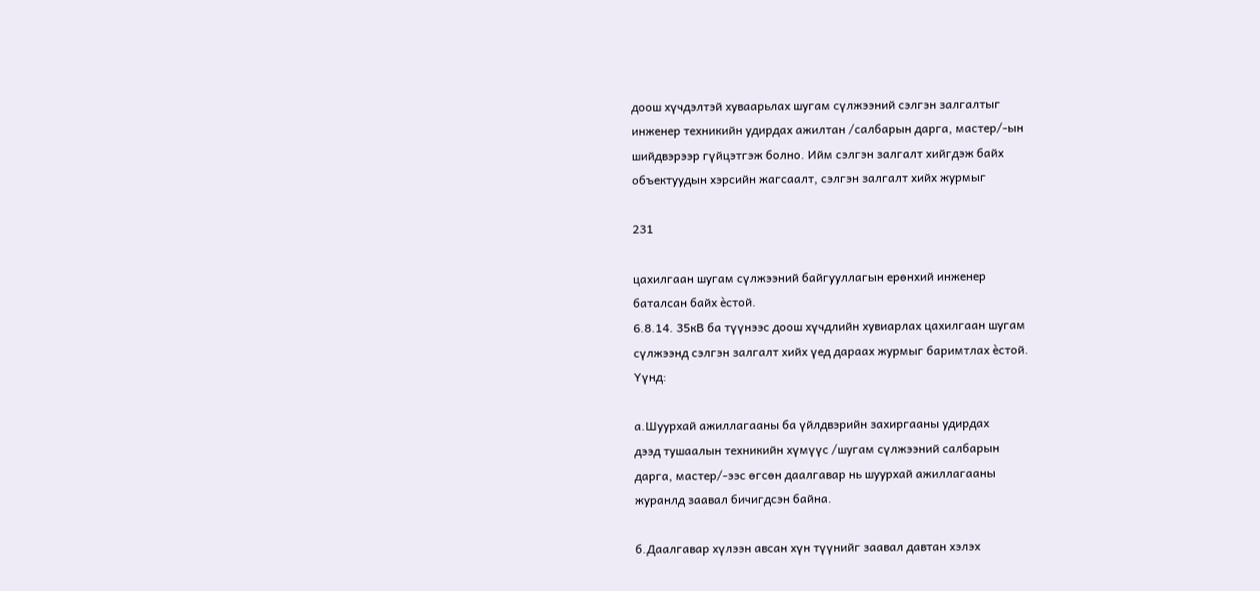доош хүчдэлтэй хуваарьлах шугам сүлжээний сэлгэн залгалтыг
инженер техникийн удирдах ажилтан /салбарын дарга, мастер/-ын
шийдвэрээр гүйцэтгэж болно. Ийм сэлгэн залгалт хийгдэж байх
объектуудын хэрсийн жагсаалт, сэлгэн залгалт хийх журмыг

231

цахилгаан шугам сүлжээний байгууллагын ерөнхий инженер
баталсан байх ѐстой.
6.8.14. 35кВ ба түүнээс доош хүчдлийн хувиарлах цахилгаан шугам
сүлжээнд сэлгэн залгалт хийх үед дараах журмыг баримтлах ѐстой.
Үүнд:

а.Шуурхай ажиллагааны ба үйлдвэрийн захиргааны удирдах
дээд тушаалын техникийн хүмүүс /шугам сүлжээний салбарын
дарга, мастер/-ээс өгсөн даалгавар нь шуурхай ажиллагааны
журанлд заавал бичигдсэн байна.

б.Даалгавар хүлээн авсан хүн түүнийг заавал давтан хэлэх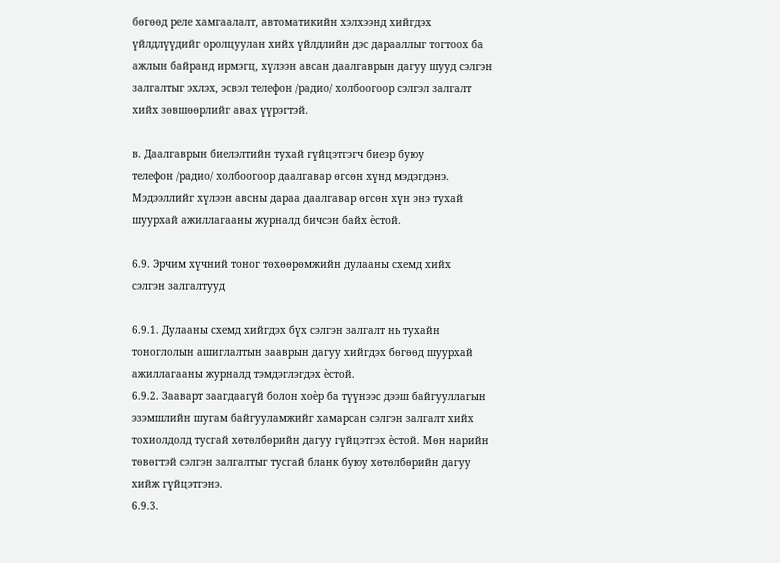бөгөөд реле хамгаалалт, автоматикийн хэлхээнд хийгдэх
үйлдлүүдийг оролцуулан хийх үйлдлийн дэс дарааллыг тогтоох ба
ажлын байранд ирмэгц, хүлээн авсан даалгаврын дагуу шууд сэлгэн
залгалтыг эхлэх, эсвэл телефон /радио/ холбоогоор сэлгэл залгалт
хийх зөвшөөрлийг авах үүрэгтэй.

в. Даалгаврын биелэлтийн тухай гүйцэтгэгч биеэр буюу
телефон /радио/ холбоогоор даалгавар өгсөн хүнд мэдэгдэнэ.
Мэдээллийг хүлээн авсны дараа даалгавар өгсөн хүн энэ тухай
шуурхай ажиллагааны журналд бичсэн байх ѐстой.

6.9. Эрчим хүчний тоног төхөөрөмжийн дулааны схемд хийх
сэлгэн залгалтууд

6.9.1. Дулааны схемд хийгдэх бүх сэлгэн залгалт нь тухайн
тоноглолын ашиглалтын зааврын дагуу хийгдэх бөгөөд шуурхай
ажиллагааны журналд тэмдэглэгдэх ѐстой.
6.9.2. Зааварт заагдаагүй болон хоѐр ба түүнээс дээш байгууллагын
эзэмшлийн шугам байгууламжийг хамарсан сэлгэн залгалт хийх
тохиолдолд тусгай хөтөлбөрийн дагуу гүйцэтгэх ѐстой. Мөн нарийн
төвөгтэй сэлгэн залгалтыг тусгай бланк буюу хөтөлбөрийн дагуу
хийж гүйцэтгэнэ.
6.9.3.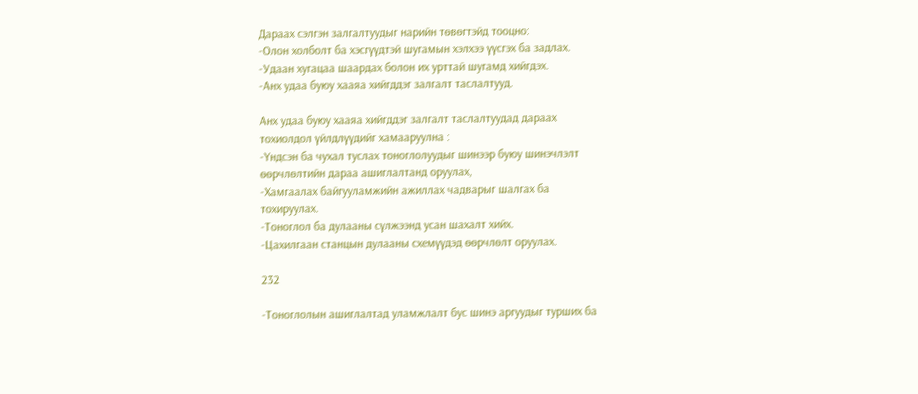Дараах сэлгэн залгалтуудыг нарийн төвөгтэйд тооцно:
-Олон холболт ба хэсгүүдтэй шугамын хэлхээ үүсгэх ба задлах.
-Удаан хугацаа шаардах болон их урттай шугамд хийгдэх.
-Анх удаа буюу хааяа хийгддэг залгалт таслалтууд.

Анх удаа буюу хааяа хийгддэг залгалт таслалтуудад дараах
тохиолдол үйлдлүүдийг хамааруулна :
-Үндсэн ба чухал туслах тоноглолуудыг шинээр буюу шинэчлэлт
өөрчлөлтийн дараа ашиглалтанд оруулах,
-Хамгаалах байгууламжийн ажиллах чадварыг шалгах ба
тохируулах.
-Тоноглол ба дулааны сүлжээнд усан шахалт хийх.
-Цахилгаан станцын дулааны схемүүдэд өөрчлөлт оруулах.

232

-Тоноглолын ашиглалтад уламжлалт бус шинэ аргуудыг турших ба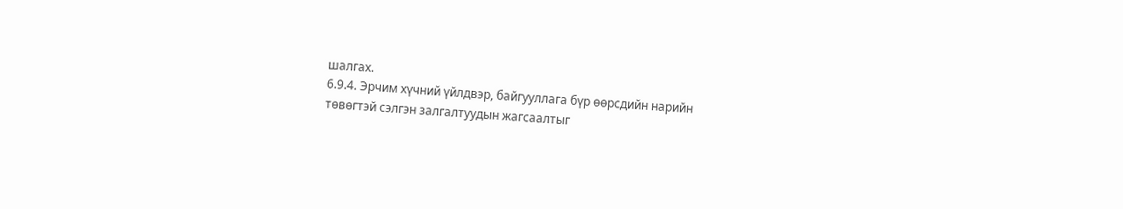шалгах.
6.9.4. Эрчим хүчний үйлдвэр, байгууллага бүр өөрсдийн нарийн
төвөгтэй сэлгэн залгалтуудын жагсаалтыг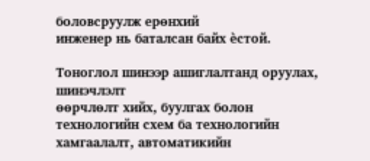боловсруулж ерөнхий
инженер нь баталсан байх ѐстой.

Тоноглол шинээр ашиглалтанд оруулах, шинэчлэлт
өөрчлөлт хийх, буулгах болон технологийн схем ба технологийн
хамгаалалт, автоматикийн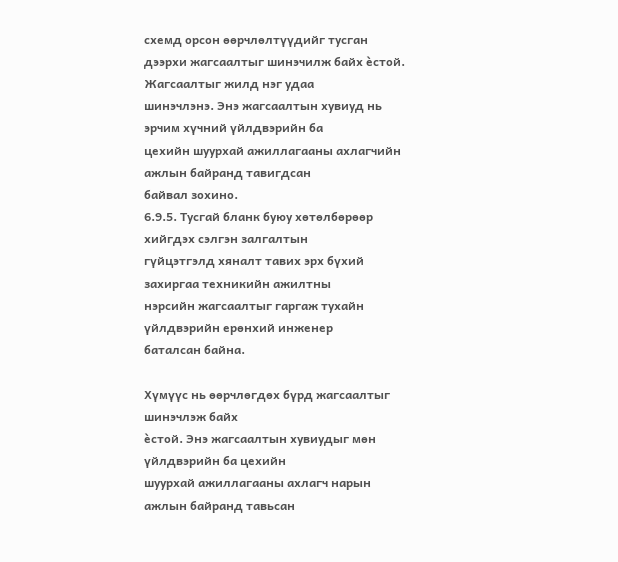схемд орсон өөрчлөлтүүдийг тусган
дээрхи жагсаалтыг шинэчилж байх ѐстой. Жагсаалтыг жилд нэг удаа
шинэчлэнэ. Энэ жагсаалтын хувиуд нь эрчим хүчний үйлдвэрийн ба
цехийн шуурхай ажиллагааны ахлагчийн ажлын байранд тавигдсан
байвал зохино.
6.9.5. Тусгай бланк буюу хөтөлбөрөөр хийгдэх сэлгэн залгалтын
гүйцэтгэлд хяналт тавих эрх бүхий захиргаа техникийн ажилтны
нэрсийн жагсаалтыг гаргаж тухайн үйлдвэрийн ерөнхий инженер
баталсан байна.

Хүмүүс нь өөрчлөгдөх бүрд жагсаалтыг шинэчлэж байх
ѐстой. Энэ жагсаалтын хувиудыг мөн үйлдвэрийн ба цехийн
шуурхай ажиллагааны ахлагч нарын ажлын байранд тавьсан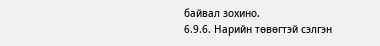байвал зохино.
6.9.6. Нарийн төвөгтэй сэлгэн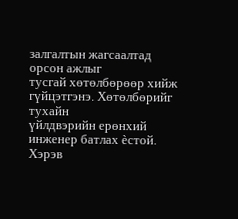залгалтын жагсаалтад орсон ажлыг
тусгай хөтөлбөрөөр хийж гүйцэтгэнэ. Хөтөлбөрийг тухайн
үйлдвэрийн ерөнхий инженер батлах ѐстой. Хэрэв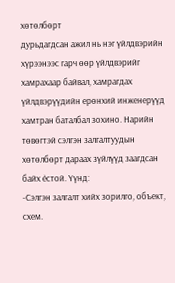хөтөлбөрт
дурьдагдсан ажил нь нэг үйлдвэрийн хүрээнээс гарч өөр үйлдвэрийг
хамрахаар байвал, хамрагдах үйлдвэрүүдийн ерөнхий инженерүүд
хамтран баталбал зохино. Нарийн төвөгтэй сэлгэн залгалтуудын
хөтөлбөрт дараах зүйлүүд заагдсан байх ѐстой. Үүнд:
-Сэлгэн залгалт хийх зорилго, объект, схем.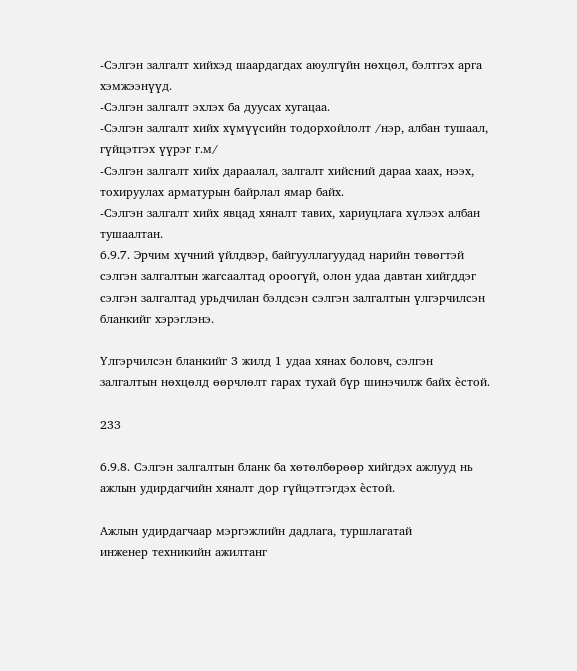-Сэлгэн залгалт хийхэд шаардагдах аюулгүйн нөхцөл, бэлтгэх арга
хэмжээнүүд.
-Сэлгэн залгалт эхлэх ба дуусах хугацаа.
-Сэлгэн залгалт хийх хүмүүсийн тодорхойлолт /нэр, албан тушаал,
гүйцэтгэх үүрэг г.м/
-Сэлгэн залгалт хийх дараалал, залгалт хийсний дараа хаах, нээх,
тохируулах арматурын байрлал ямар байх.
-Сэлгэн залгалт хийх явцад хяналт тавих, хариуцлага хүлээх албан
тушаалтан.
6.9.7. Эрчим хүчний үйлдвэр, байгууллагуудад нарийн төвөгтэй
сэлгэн залгалтын жагсаалтад ороогүй, олон удаа давтан хийгддэг
сэлгэн залгалтад урьдчилан бэлдсэн сэлгэн залгалтын үлгэрчилсэн
бланкийг хэрэглэнэ.

Үлгэрчилсэн бланкийг 3 жилд 1 удаа хянах боловч, сэлгэн
залгалтын нөхцөлд өөрчлөлт гарах тухай бүр шинэчилж байх ѐстой.

233

6.9.8. Сэлгэн залгалтын бланк ба хөтөлбөрөөр хийгдэх ажлууд нь
ажлын удирдагчийн хяналт дор гүйцэтгэгдэх ѐстой.

Ажлын удирдагчаар мэргэжлийн дадлага, туршлагатай
инженер техникийн ажилтанг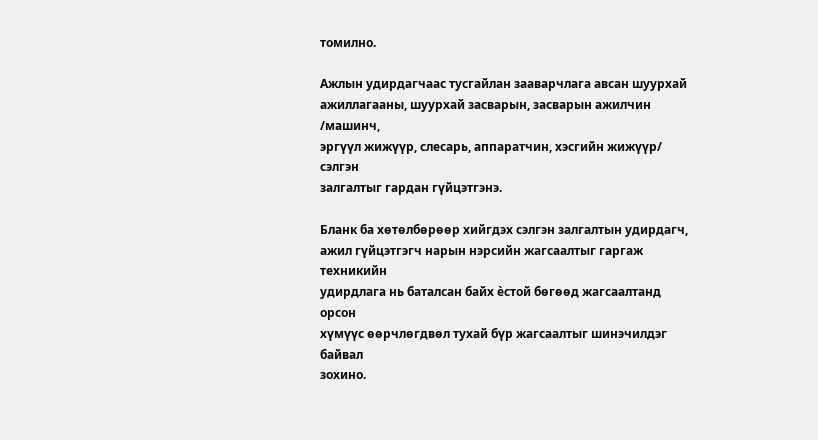томилно.

Ажлын удирдагчаас тусгайлан зааварчлага авсан шуурхай
ажиллагааны, шуурхай засварын, засварын ажилчин /машинч,
эргүүл жижүүр, слесарь, аппаратчин, хэсгийн жижүүр/ сэлгэн
залгалтыг гардан гүйцэтгэнэ.

Бланк ба хөтөлбөрөөр хийгдэх сэлгэн залгалтын удирдагч,
ажил гүйцэтгэгч нарын нэрсийн жагсаалтыг гаргаж техникийн
удирдлага нь баталсан байх ѐстой бөгөөд жагсаалтанд орсон
хүмүүс өөрчлөгдвөл тухай бүр жагсаалтыг шинэчилдэг байвал
зохино.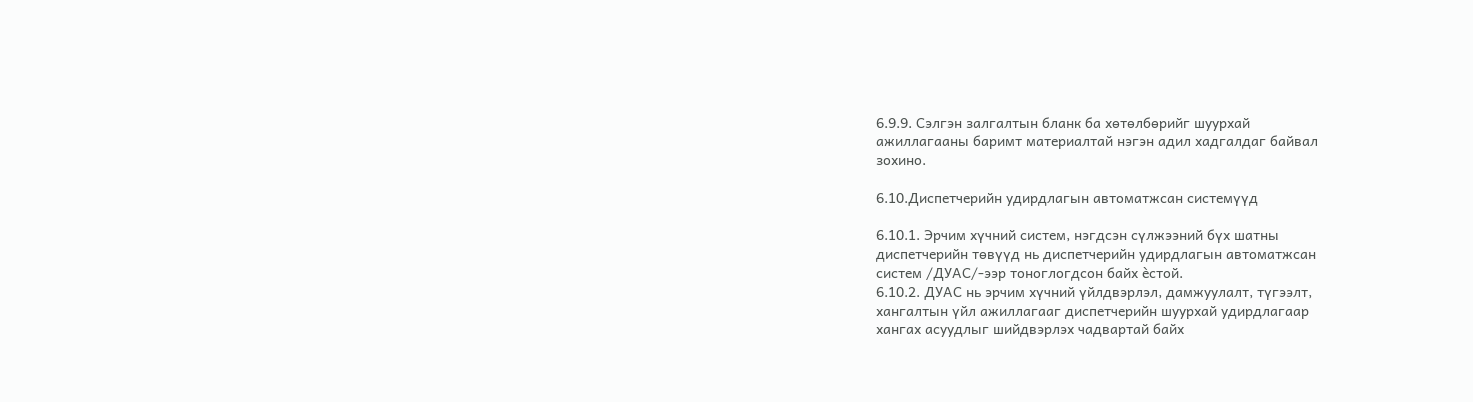6.9.9. Сэлгэн залгалтын бланк ба хөтөлбөрийг шуурхай
ажиллагааны баримт материалтай нэгэн адил хадгалдаг байвал
зохино.

6.10.Диспетчерийн удирдлагын автоматжсан системүүд

6.10.1. Эрчим хүчний систем, нэгдсэн сүлжээний бүх шатны
диспетчерийн төвүүд нь диспетчерийн удирдлагын автоматжсан
систем /ДУАС/-ээр тоноглогдсон байх ѐстой.
6.10.2. ДУАС нь эрчим хүчний үйлдвэрлэл, дамжуулалт, түгээлт,
хангалтын үйл ажиллагааг диспетчерийн шуурхай удирдлагаар
хангах асуудлыг шийдвэрлэх чадвартай байх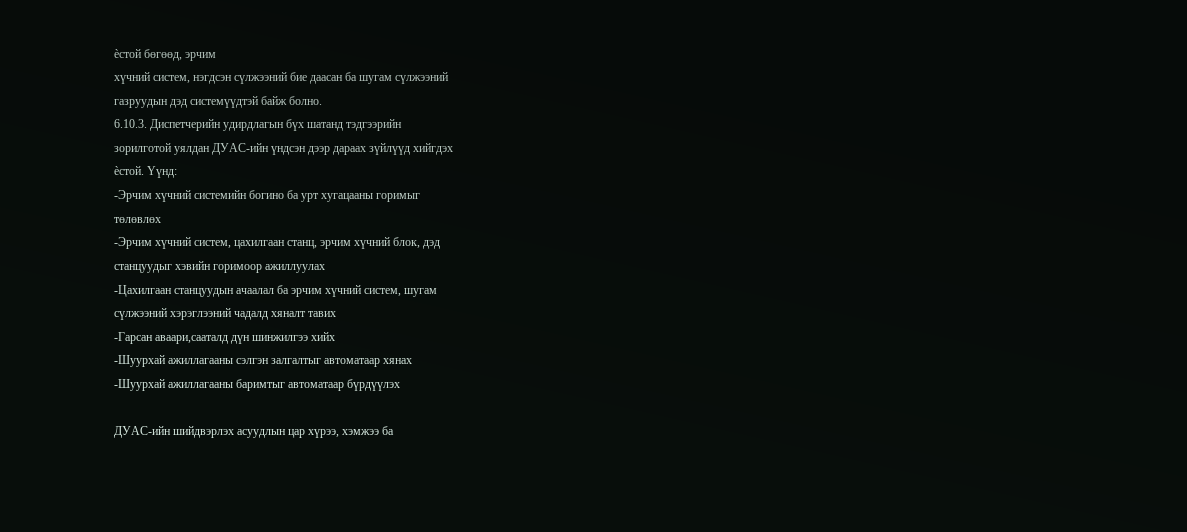ѐстой бөгөөд, эрчим
хүчний систем, нэгдсэн сүлжээний бие даасан ба шугам сүлжээний
газруудын дэд системүүдтэй байж болно.
6.10.3. Диспетчерийн удирдлагын бүх шатанд тэдгээрийн
зорилготой уялдан ДУАС-ийн үндсэн дээр дараах зүйлүүд хийгдэх
ѐстой. Үүнд:
-Эрчим хүчний системийн богино ба урт хугацааны горимыг
төлөвлөх
-Эрчим хүчний систем, цахилгаан станц, эрчим хүчний блок, дэд
станцуудыг хэвийн горимоор ажиллуулах
-Цахилгаан станцуудын ачаалал ба эрчим хүчний систем, шугам
сүлжээний хэрэглээний чадалд хяналт тавих
-Гарсан аваари,сааталд дүн шинжилгээ хийх
-Шуурхай ажиллагааны сэлгэн залгалтыг автоматаар хянах
-Шуурхай ажиллагааны баримтыг автоматаар бүрдүүлэх

ДУАС-ийн шийдвэрлэх асуудлын цар хүрээ, хэмжээ ба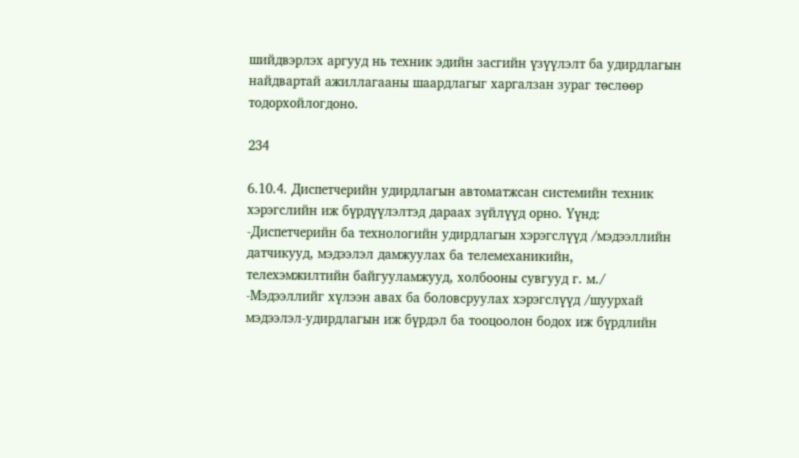шийдвэрлэх аргууд нь техник эдийн засгийн үзүүлэлт ба удирдлагын
найдвартай ажиллагааны шаардлагыг харгалзан зураг төслөөр
тодорхойлогдоно.

234

6.10.4. Диспетчерийн удирдлагын автоматжсан системийн техник
хэрэгслийн иж бүрдүүлэлтэд дараах зүйлүүд орно. Үүнд:
-Диспетчерийн ба технологийн удирдлагын хэрэгслүүд /мэдээллийн
датчикууд, мэдээлэл дамжуулах ба телемеханикийн,
телехэмжилтийн байгууламжууд, холбооны сувгууд г. м./
-Мэдээллийг хүлээн авах ба боловсруулах хэрэгслүүд /шуурхай
мэдээлэл-удирдлагын иж бүрдэл ба тооцоолон бодох иж бүрдлийн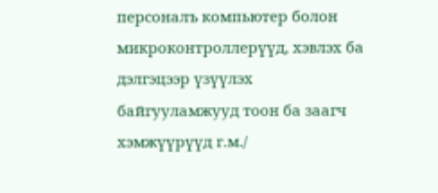персоналъ компьютер болон микроконтроллерүүд, хэвлэх ба
дэлгэцээр үзүүлэх байгууламжууд тоон ба заагч хэмжүүрүүд г.м./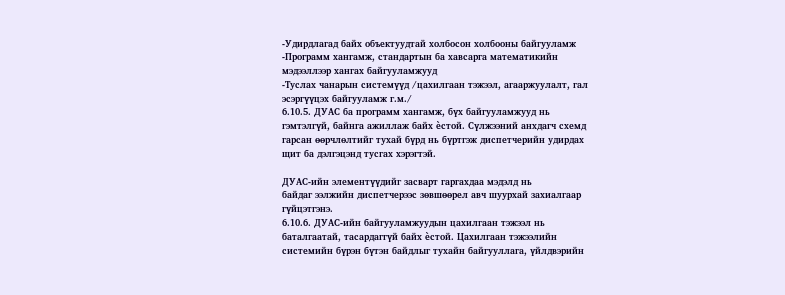-Удирдлагад байх объектуудтай холбосон холбооны байгууламж
-Программ хангамж, стандартын ба хавсарга математикийн
мэдээллээр хангах байгууламжууд
-Туслах чанарын системүүд /цахилгаан тэжээл, агааржуулалт, гал
эсэргүүцэх байгууламж г.м./
6.10.5. ДУАС ба программ хангамж, бүх байгууламжууд нь
гэмтэлгүй, байнга ажиллаж байх ѐстой. Сүлжээний анхдагч схемд
гарсан өөрчлөлтийг тухай бүрд нь бүртгэж диспетчерийн удирдах
щит ба дэлгэцэнд тусгах хэрэгтэй.

ДУАС-ийн элементүүдийг засварт гаргахдаа мэдэлд нь
байдаг ээлжийн диспетчерээс зөвшөөрел авч шуурхай захиалгаар
гүйцэтгэнэ.
6.10.6. ДУАС-ийн байгууламжуудын цахилгаан тэжээл нь
баталгаатай, тасардаггүй байх ѐстой. Цахилгаан тэжээлийн
системийн бүрэн бүтэн байдлыг тухайн байгууллага, үйлдвэрийн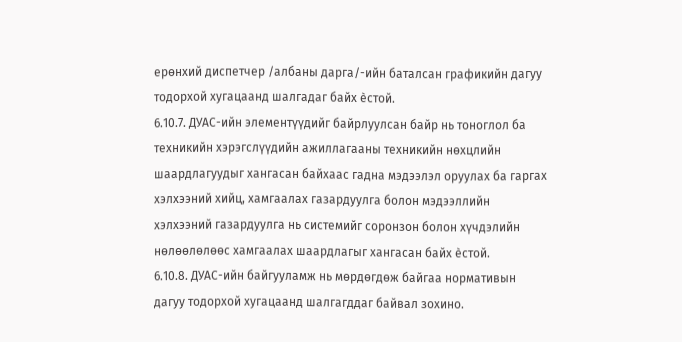ерөнхий диспетчер /албаны дарга/-ийн баталсан графикийн дагуу
тодорхой хугацаанд шалгадаг байх ѐстой.
6.10.7. ДУАС-ийн элементүүдийг байрлуулсан байр нь тоноглол ба
техникийн хэрэгслүүдийн ажиллагааны техникийн нөхцлийн
шаардлагуудыг хангасан байхаас гадна мэдээлэл оруулах ба гаргах
хэлхээний хийц, хамгаалах газардуулга болон мэдээллийн
хэлхээний газардуулга нь системийг соронзон болон хүчдэлийн
нөлөөлөлөөс хамгаалах шаардлагыг хангасан байх ѐстой.
6.10.8. ДУАС-ийн байгууламж нь мөрдөгдөж байгаа нормативын
дагуу тодорхой хугацаанд шалгагддаг байвал зохино.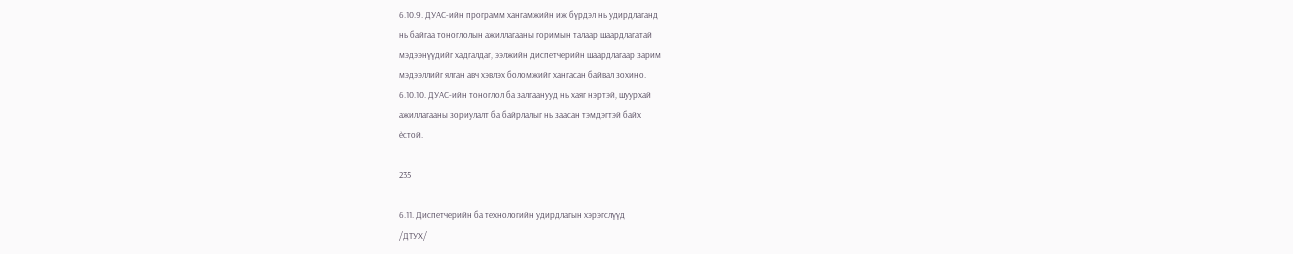6.10.9. ДУАС-ийн программ хангамжийн иж бүрдэл нь удирдлаганд
нь байгаа тоноглолын ажиллагааны горимын талаар шаардлагатай
мэдээнүүдийг хадгалдаг, ээлжийн диспетчерийн шаардлагаар зарим
мэдээллийг ялган авч хэвлэх боломжийг хангасан байвал зохино.
6.10.10. ДУАС-ийн тоноглол ба залгаанууд нь хаяг нэртэй, шуурхай
ажиллагааны зориулалт ба байрлалыг нь заасан тэмдэгтэй байх
ѐстой.

235

6.11. Диспетчерийн ба технологийн удирдлагын хэрэгслүүд
/ДТУХ/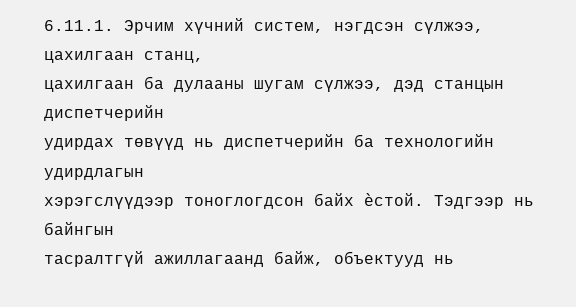6.11.1. Эрчим хүчний систем, нэгдсэн сүлжээ, цахилгаан станц,
цахилгаан ба дулааны шугам сүлжээ, дэд станцын диспетчерийн
удирдах төвүүд нь диспетчерийн ба технологийн удирдлагын
хэрэгслүүдээр тоноглогдсон байх ѐстой. Тэдгээр нь байнгын
тасралтгүй ажиллагаанд байж, объектууд нь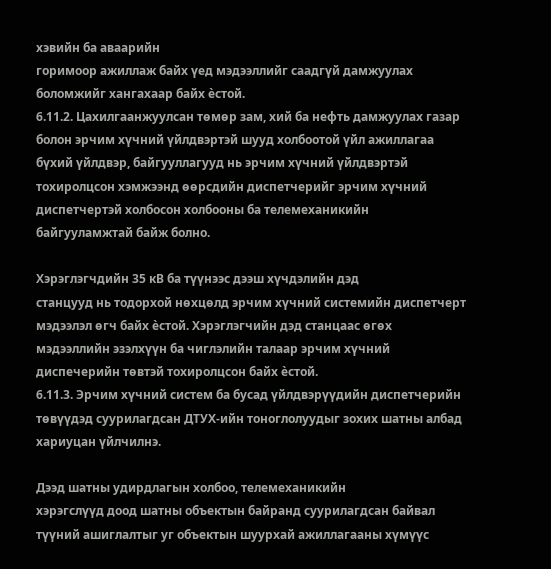хэвийн ба аваарийн
горимоор ажиллаж байх үед мэдээллийг саадгүй дамжуулах
боломжийг хангахаар байх ѐстой.
6.11.2. Цахилгаанжуулсан төмөр зам, хий ба нефть дамжуулах газар
болон эрчим хүчний үйлдвэртэй шууд холбоотой үйл ажиллагаа
бүхий үйлдвэр, байгууллагууд нь эрчим хүчний үйлдвэртэй
тохиролцсон хэмжээнд өөрсдийн диспетчерийг эрчим хүчний
диспетчертэй холбосон холбооны ба телемеханикийн
байгууламжтай байж болно.

Хэрэглэгчдийн 35 кВ ба түүнээс дээш хүчдэлийн дэд
станцууд нь тодорхой нөхцөлд эрчим хүчний системийн диспетчерт
мэдээлэл өгч байх ѐстой. Хэрэглэгчийн дэд станцаас өгөх
мэдээллийн эзэлхүүн ба чиглэлийн талаар эрчим хүчний
диспечерийн төвтэй тохиролцсон байх ѐстой.
6.11.3. Эрчим хүчний систем ба бусад үйлдвэрүүдийн диспетчерийн
төвүүдэд суурилагдсан ДТУХ-ийн тоноглолуудыг зохих шатны албад
хариуцан үйлчилнэ.

Дээд шатны удирдлагын холбоо, телемеханикийн
хэрэгслүүд доод шатны объектын байранд суурилагдсан байвал
түүний ашиглалтыг уг объектын шуурхай ажиллагааны хүмүүс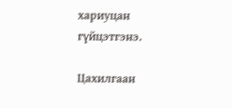хариуцан гүйцэтгэнэ.

Цахилгаан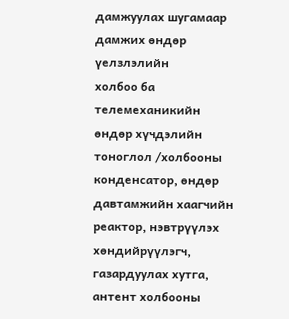дамжуулах шугамаар дамжих өндөр үелзлэлийн
холбоо ба телемеханикийн өндөр хүчдэлийн тоноглол /холбооны
конденсатор, өндөр давтамжийн хаагчийн реактор, нэвтрүүлэх
хөндийрүүлэгч, газардуулах хутга, антент холбооны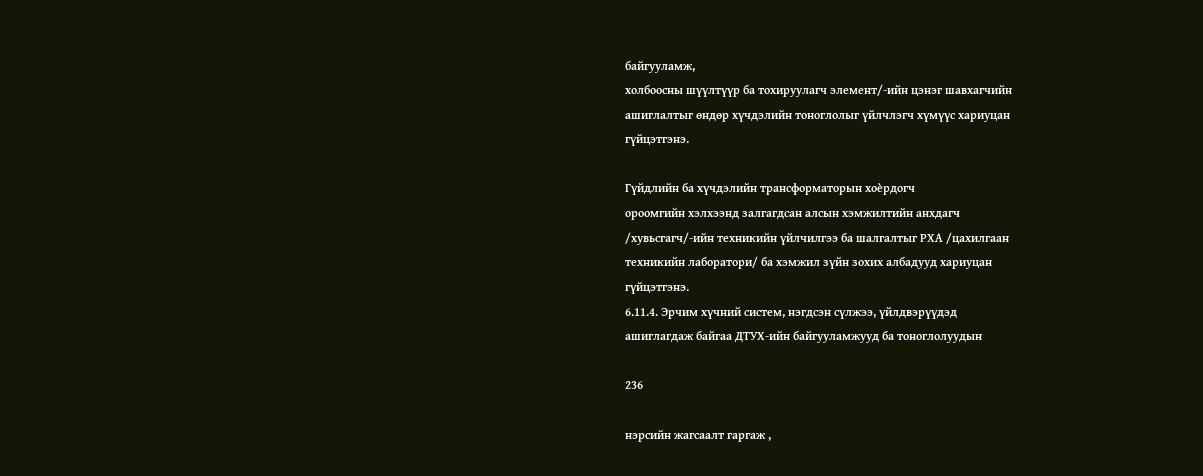байгууламж,
холбоосны шүүлтүүр ба тохируулагч элемент/-ийн цэнэг шавхагчийн
ашиглалтыг өндөр хүчдэлийн тоноглолыг үйлчлэгч хүмүүс хариуцан
гүйцэтгэнэ.

Гүйдлийн ба хүчдэлийн трансформаторын хоѐрдогч
ороомгийн хэлхээнд залгагдсан алсын хэмжилтийн анхдагч
/хувьсгагч/-ийн техникийн үйлчилгээ ба шалгалтыг РХА /цахилгаан
техникийн лаборатори/ ба хэмжил зүйн зохих албадууд хариуцан
гүйцэтгэнэ.
6.11.4. Эрчим хүчний систем, нэгдсэн сүлжээ, үйлдвэрүүдэд
ашиглагдаж байгаа ДТУХ-ийн байгууламжууд ба тоноглолуудын

236

нэрсийн жагсаалт гаргаж ,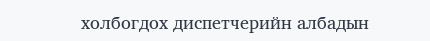холбогдох диспетчерийн албадын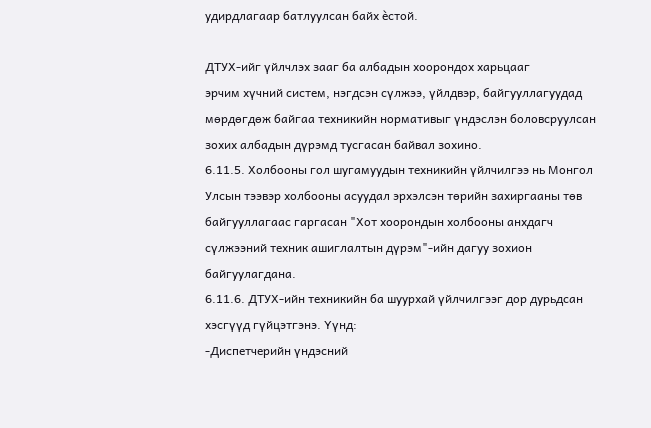удирдлагаар батлуулсан байх ѐстой.

ДТУХ-ийг үйлчлэх зааг ба албадын хоорондох харьцааг
эрчим хүчний систем, нэгдсэн сүлжээ, үйлдвэр, байгууллагуудад
мөрдөгдөж байгаа техникийн нормативыг үндэслэн боловсруулсан
зохих албадын дүрэмд тусгасан байвал зохино.
6.11.5. Холбооны гол шугамуудын техникийн үйлчилгээ нь Монгол
Улсын тээвэр холбооны асуудал эрхэлсэн төрийн захиргааны төв
байгууллагаас гаргасан "Хот хоорондын холбооны анхдагч
сүлжээний техник ашиглалтын дүрэм"-ийн дагуу зохион
байгуулагдана.
6.11.6. ДТУХ-ийн техникийн ба шуурхай үйлчилгээг дор дурьдсан
хэсгүүд гүйцэтгэнэ. Үүнд:
-Диспетчерийн үндэсний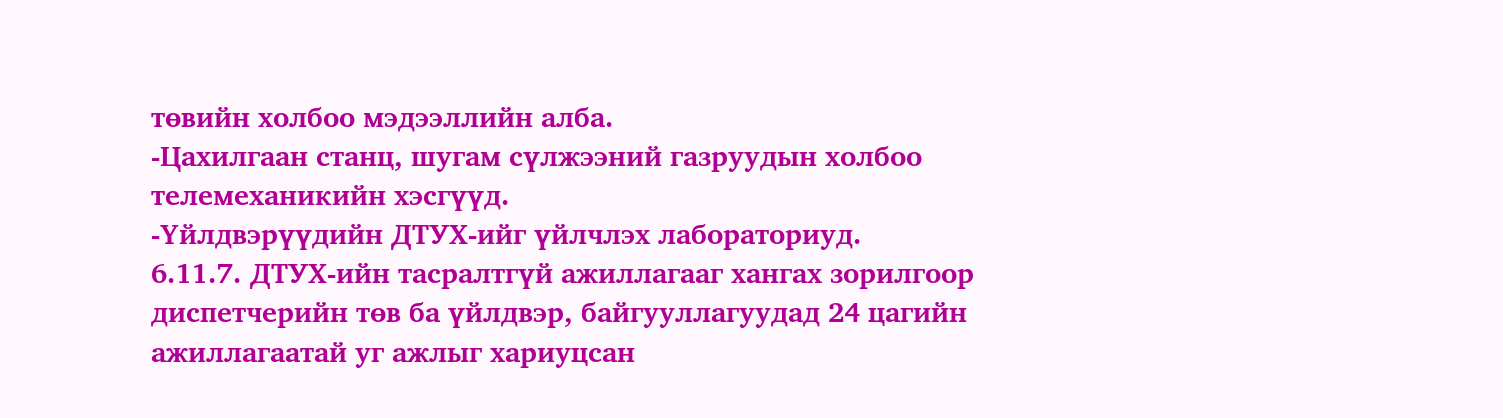төвийн холбоо мэдээллийн алба.
-Цахилгаан станц, шугам сүлжээний газруудын холбоо
телемеханикийн хэсгүүд.
-Үйлдвэрүүдийн ДТУХ-ийг үйлчлэх лабораториуд.
6.11.7. ДТУХ-ийн тасралтгүй ажиллагааг хангах зорилгоор
диспетчерийн төв ба үйлдвэр, байгууллагуудад 24 цагийн
ажиллагаатай уг ажлыг хариуцсан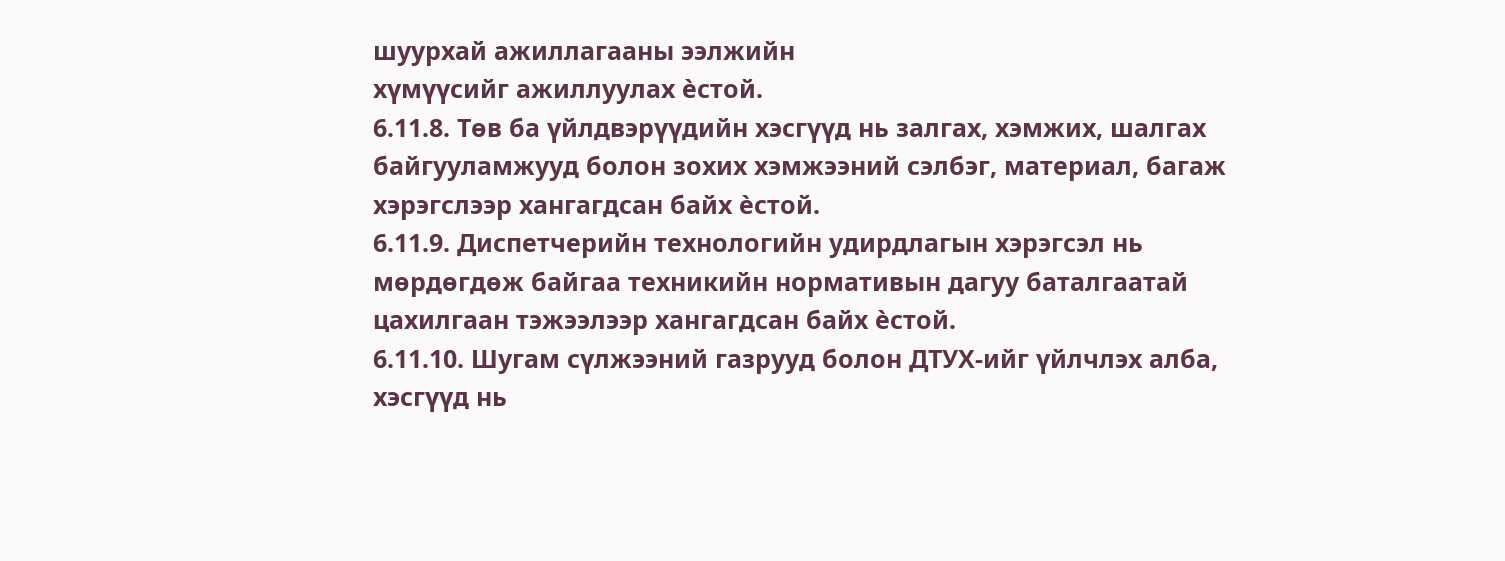шуурхай ажиллагааны ээлжийн
хүмүүсийг ажиллуулах ѐстой.
6.11.8. Төв ба үйлдвэрүүдийн хэсгүүд нь залгах, хэмжих, шалгах
байгууламжууд болон зохих хэмжээний сэлбэг, материал, багаж
хэрэгслээр хангагдсан байх ѐстой.
6.11.9. Диспетчерийн технологийн удирдлагын хэрэгсэл нь
мөрдөгдөж байгаа техникийн нормативын дагуу баталгаатай
цахилгаан тэжээлээр хангагдсан байх ѐстой.
6.11.10. Шугам сүлжээний газрууд болон ДТУХ-ийг үйлчлэх алба,
хэсгүүд нь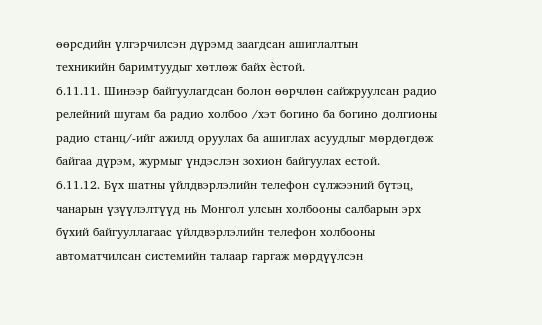өөрсдийн үлгэрчилсэн дүрэмд заагдсан ашиглалтын
техникийн баримтуудыг хөтлөж байх ѐстой.
6.11.11. Шинээр байгуулагдсан болон өөрчлөн сайжруулсан радио
релейний шугам ба радио холбоо /хэт богино ба богино долгионы
радио станц/-ийг ажилд оруулах ба ашиглах асуудлыг мөрдөгдөж
байгаа дүрэм, журмыг үндэслэн зохион байгуулах естой.
6.11.12. Бүх шатны үйлдвэрлэлийн телефон сүлжээний бүтэц,
чанарын үзүүлэлтүүд нь Монгол улсын холбооны салбарын эрх
бүхий байгууллагаас үйлдвэрлэлийн телефон холбооны
автоматчилсан системийн талаар гаргаж мөрдүүлсэн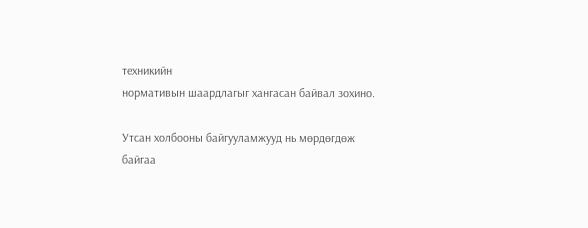техникийн
нормативын шаардлагыг хангасан байвал зохино.

Утсан холбооны байгууламжууд нь мөрдөгдөж байгаа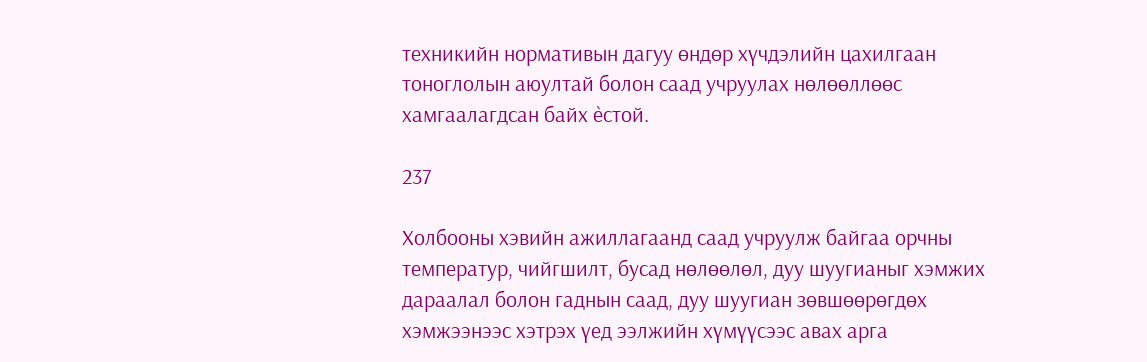техникийн нормативын дагуу өндөр хүчдэлийн цахилгаан
тоноглолын аюултай болон саад учруулах нөлөөллөөс
хамгаалагдсан байх ѐстой.

237

Холбооны хэвийн ажиллагаанд саад учруулж байгаа орчны
температур, чийгшилт, бусад нөлөөлөл, дуу шуугианыг хэмжих
дараалал болон гаднын саад, дуу шуугиан зөвшөөрөгдөх
хэмжээнээс хэтрэх үед ээлжийн хүмүүсээс авах арга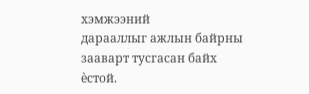хэмжээний
дарааллыг ажлын байрны зааварт тусгасан байх ѐстой.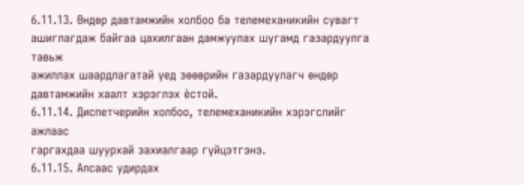6.11.13. Өндөр давтамжийн холбоо ба телемеханикийн сувагт
ашиглагдаж байгаа цахилгаан дамжуулах шугамд газардуулга тавьж
ажиллах шаардлагатай үед зөөврийн газардуулагч өндөр
давтамжийн хаалт хэрэглэх ѐстой.
6.11.14. Диспетчерийн холбоо, телемеханикийн хэрэгслийг ажлаас
гаргахдаа шуурхай захиалгаар гүйцэтгэнэ.
6.11.15. Алсаас удирдах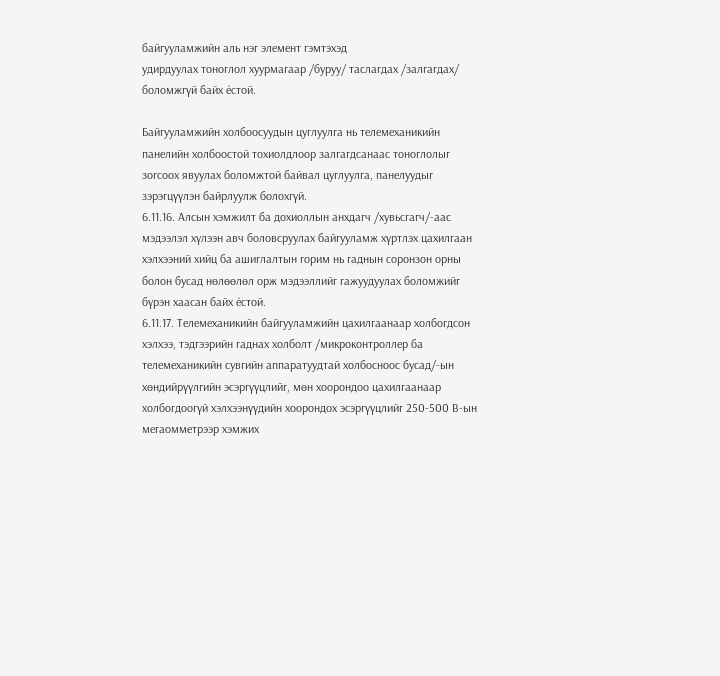байгууламжийн аль нэг элемент гэмтэхэд
удирдуулах тоноглол хуурмагаар /буруу/ таслагдах /залгагдах/
боломжгүй байх ѐстой.

Байгууламжийн холбоосуудын цуглуулга нь телемеханикийн
панелийн холбоостой тохиолдлоор залгагдсанаас тоноглолыг
зогсоох явуулах боломжтой байвал цуглуулга, панелуудыг
зэрэгцүүлэн байрлуулж болохгүй.
6.11.16. Алсын хэмжилт ба дохиоллын анхдагч /хувьсгагч/-аас
мэдээлэл хүлээн авч боловсруулах байгууламж хүртлэх цахилгаан
хэлхээний хийц ба ашиглалтын горим нь гаднын соронзон орны
болон бусад нөлөөлөл орж мэдээллийг гажуудуулах боломжийг
бүрэн хаасан байх ѐстой.
6.11.17. Телемеханикийн байгууламжийн цахилгаанаар холбогдсон
хэлхээ, тэдгээрийн гаднах холболт /микроконтроллер ба
телемеханикийн сувгийн аппаратуудтай холбосноос бусад/-ын
хөндийрүүлгийн эсэргүүцлийг, мөн хоорондоо цахилгаанаар
холбогдоогүй хэлхээнүүдийн хоорондох эсэргүүцлийг 250-500 В-ын
мегаомметрээр хэмжих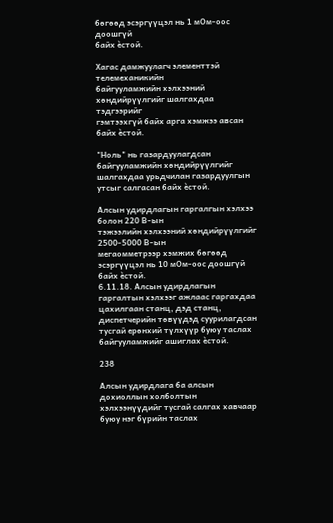бөгөөд эсэргүүцэл нь 1 мОм-оос доошгүй
байх ѐстой.

Хагас дамжуулагч элементтэй телемеханикийн
байгууламжийн хэлхээний хөндийрүүлгийг шалгахдаа тэдгээрийг
гэмтээхгүй байх арга хэмжээ авсан байх ѐстой.

"Ноль" нь газардуулагдсан байгууламжийн хөндийрүүлгийг
шалгахдаа урьдчилан газардуулгын утсыг салгасан байх ѐстой.

Алсын удирдлагын гаргалгын хэлхээ болон 220 В-ын
тэжээлийн хэлхээний хөндийрүүлгийг 2500-5000 В-ын
мегаомметрээр хэмжих бөгөөд эсэргүүцэл нь 10 мОм-оос доошгүй
байх ѐстой.
6.11.18. Алсын удирдлагын гаргалтын хэлхээг ажлаас гаргахдаа
цахилгаан станц, дэд станц, диспетчерийн төвүүдэд суурилагдсан
тусгай ерөнхий түлхүүр буюу таслах байгууламжийг ашиглах ѐстой.

238

Алсын удирдлага ба алсын дохиоллын холболтын
хэлхээнүүдийг тусгай салгах хавчаар буюу нэг бүрийн таслах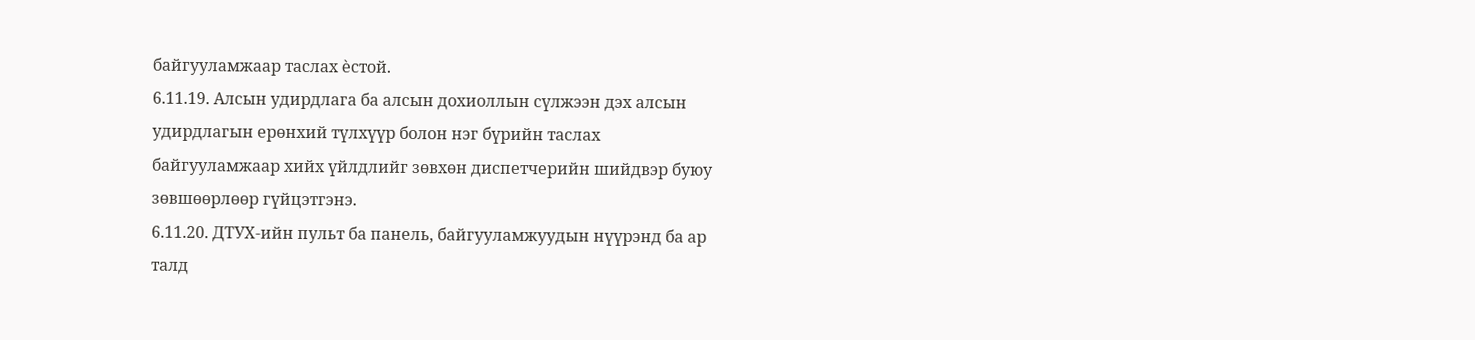байгууламжаар таслах ѐстой.
6.11.19. Алсын удирдлага ба алсын дохиоллын сүлжээн дэх алсын
удирдлагын ерөнхий түлхүүр болон нэг бүрийн таслах
байгууламжаар хийх үйлдлийг зөвхөн диспетчерийн шийдвэр буюу
зөвшөөрлөөр гүйцэтгэнэ.
6.11.20. ДТУХ-ийн пульт ба панель, байгууламжуудын нүүрэнд ба ар
талд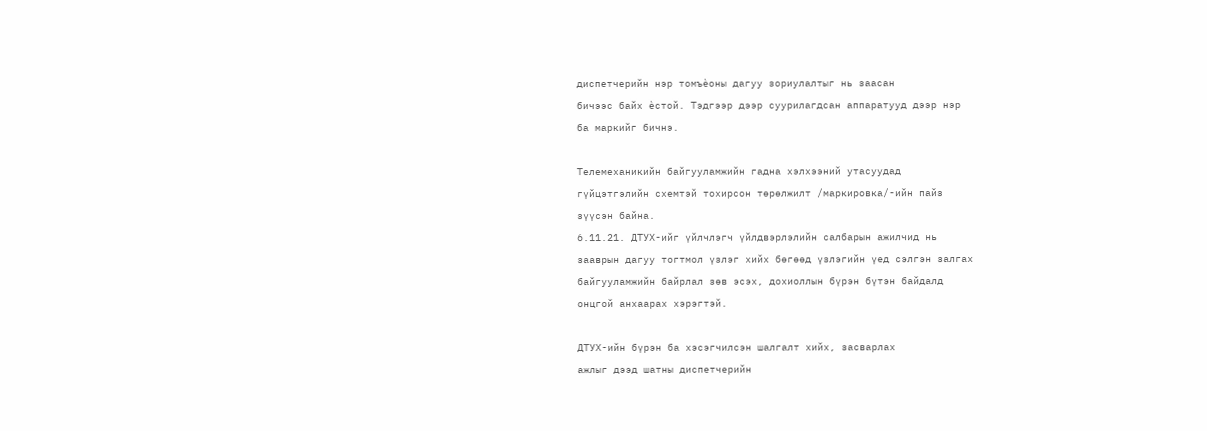диспетчерийн нэр томъѐоны дагуу зориулалтыг нь заасан
бичээс байх ѐстой. Тэдгээр дээр суурилагдсан аппаратууд дээр нэр
ба маркийг бичнэ.

Телемеханикийн байгууламжийн гадна хэлхээний утасуудад
гүйцэтгэлийн схемтэй тохирсон төрөлжилт /маркировка/-ийн пайз
зүүсэн байна.
6.11.21. ДТУХ-ийг үйлчлэгч үйлдвэрлэлийн салбарын ажилчид нь
зааврын дагуу тогтмол үзлэг хийх бөгөөд үзлэгийн үед сэлгэн залгах
байгууламжийн байрлал зөв эсэх, дохиоллын бүрэн бүтэн байдалд
онцгой анхаарах хэрэгтэй.

ДТУХ-ийн бүрэн ба хэсэгчилсэн шалгалт хийх, засварлах
ажлыг дээд шатны диспетчерийн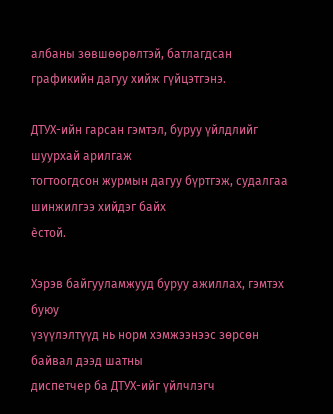албаны зөвшөөрөлтэй, батлагдсан
графикийн дагуу хийж гүйцэтгэнэ.

ДТУХ-ийн гарсан гэмтэл, буруу үйлдлийг шуурхай арилгаж
тогтоогдсон журмын дагуу бүртгэж, судалгаа шинжилгээ хийдэг байх
ѐстой.

Хэрэв байгууламжууд буруу ажиллах, гэмтэх буюу
үзүүлэлтүүд нь норм хэмжээнээс зөрсөн байвал дээд шатны
диспетчер ба ДТУХ-ийг үйлчлэгч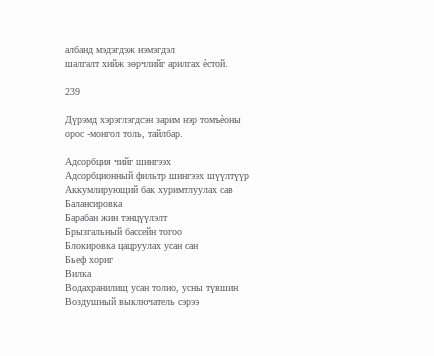албанд мэдэгдэж нэмэгдэл
шалгалт хийж зөрчлийг арилгах ѐстой.

239

Дүрэмд хэрэглэгдсэн зарим нэр томъѐоны
орос -монгол толь, тайлбар.

Адсорбция чийг шингээх
Адсорбционный фильтр шингээх шүүлтүүр
Аккумлирующий бак хуримтлуулах сав
Балансировка
Барабан жин тэнцүүлэлт
Брызгальный бассейн тогоо
Блокировка цацруулах усан сан
Бьеф хориг
Вилка
Водахранилищ усан толио, усны түвшин
Воздушный выключатель сэрээ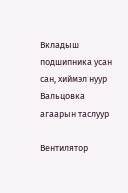Вкладыш подшипника усан сан, хиймэл нуур
Вальцовка агаарын таслуур

Вентилятор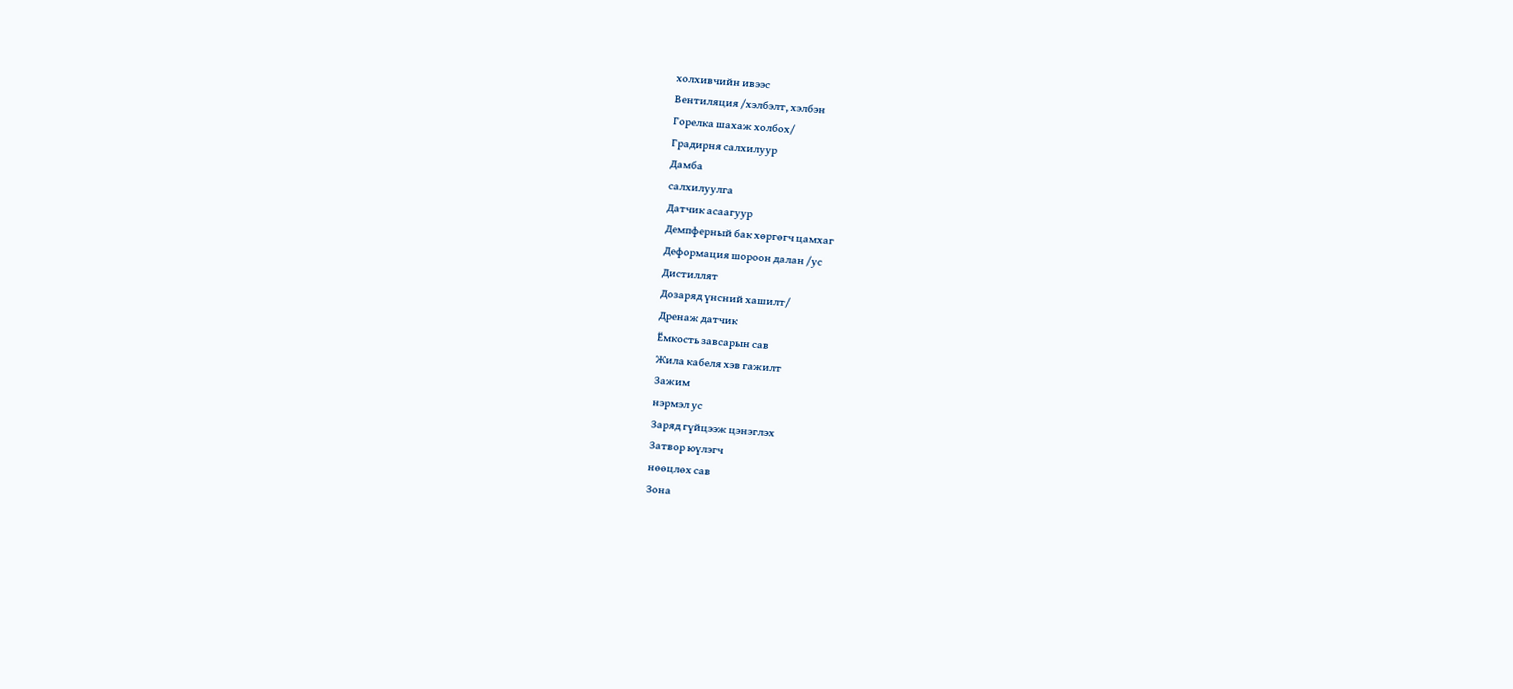холхивчийн ивээс
Вентиляция /хэлбэлт, хэлбэн
Горелка шахаж холбох/
Градирня салхилуур
Дамба
салхилуулга
Датчик асаагуур
Демпферный бак хөргөгч цамхаг
Деформация шороон далан /ус
Дистиллят
Дозаряд үнсний хашилт/
Дренаж датчик
Ёмкость завсарын сав
Жила кабеля хэв гажилт
Зажим
нэрмэл ус
Заряд гүйцээж цэнэглэх
Затвор юүлэгч
нөөцлөх сав
Зона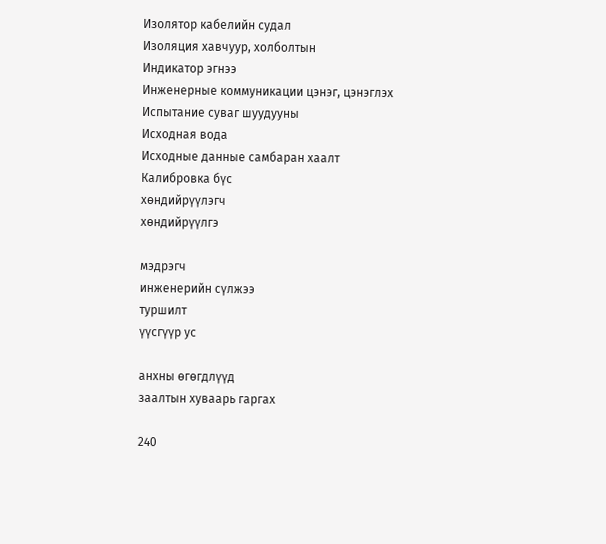Изолятор кабелийн судал
Изоляция хавчуур, холболтын
Индикатор эгнээ
Инженерные коммуникации цэнэг, цэнэглэх
Испытание суваг шуудууны
Исходная вода
Исходные данные самбаран хаалт
Калибровка бүс
хөндийрүүлэгч
хөндийрүүлгэ

мэдрэгч
инженерийн сүлжээ
туршилт
үүсгүүр ус

анхны өгөгдлүүд
заалтын хуваарь гаргах

240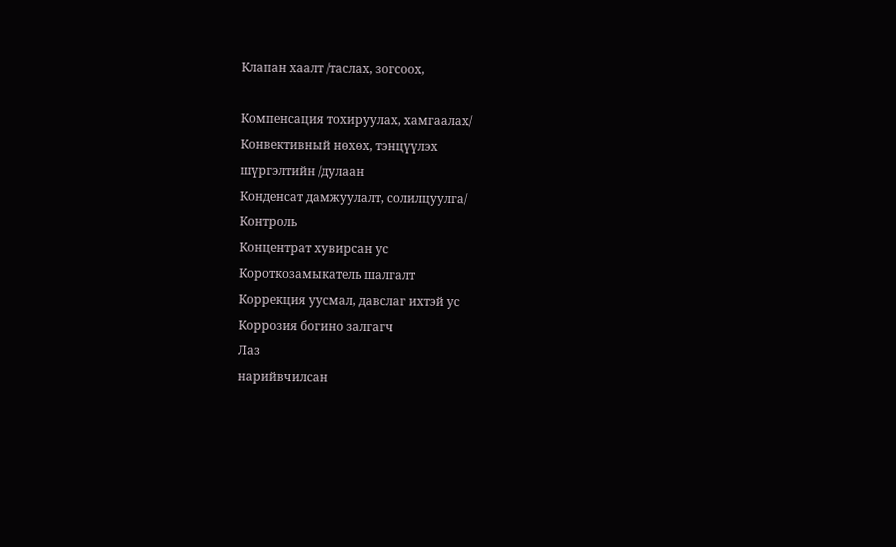Клапан хаалт /таслах, зогсоох,

Компенсация тохируулах, хамгаалах/
Конвективный нөхөх, тэнцүүлэх
шүргэлтийн /дулаан
Конденсат дамжуулалт, солилцуулга/
Контроль
Концентрат хувирсан ус
Короткозамыкатель шалгалт
Коррекция уусмал, давслаг ихтэй ус
Коррозия богино залгагч
Лаз
нарийвчилсан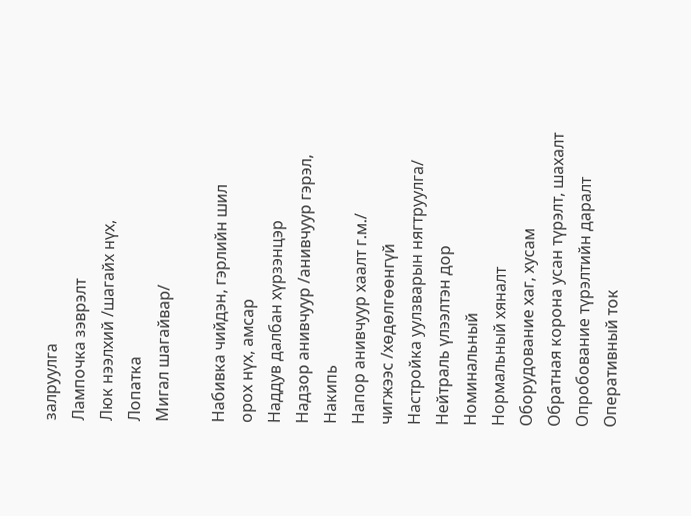залруулга
Лампочка зэврэлт
Люк нээлхий /шагайх нүх,
Лопатка
Мигал шагайвар/

Набивка чийдэн, гэрлийн шил
орох нүх, амсар
Наддув далбан хүрзэнцэр
Надзор анивчуур /анивчуур гэрэл,
Накипь
Напор анивчуур хаалт г.м./
чигжээс /хөдөлгөөнгүй
Настройка уулзварын нягтруулга/
Нейтраль үлээлтэн дор
Номинальный
Нормальный хяналт
Оборудование хаг, хусам
Обратная корона усан түрэлт, шахалт
Опробование түрэлтийн даралт
Оперативный ток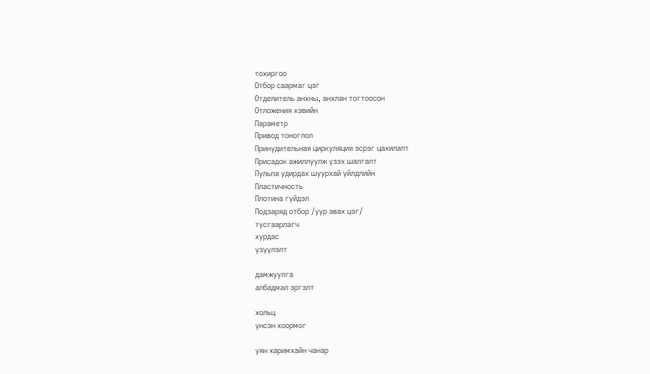тохиргоо
Отбор саармаг цэг
Отделитель анхны, анхлан тогтоосон
Отложения хэвийн
Параметр
Привод тоноглол
Принудительная циркуляция эсрэг цахилалт
Присадок ажиллуулж үзэх шалгалт
Пульпа удирдах шуурхай үйлдлийн
Пластичность
Плотина гүйдэл
Подзаряд отбор /уур авах цэг/
тусгаарлагч
хурдас
үзүүлэлт

дамжуулга
албадмал эргэлт

хольц
үнсэн хоормог

уян харимхайн чанар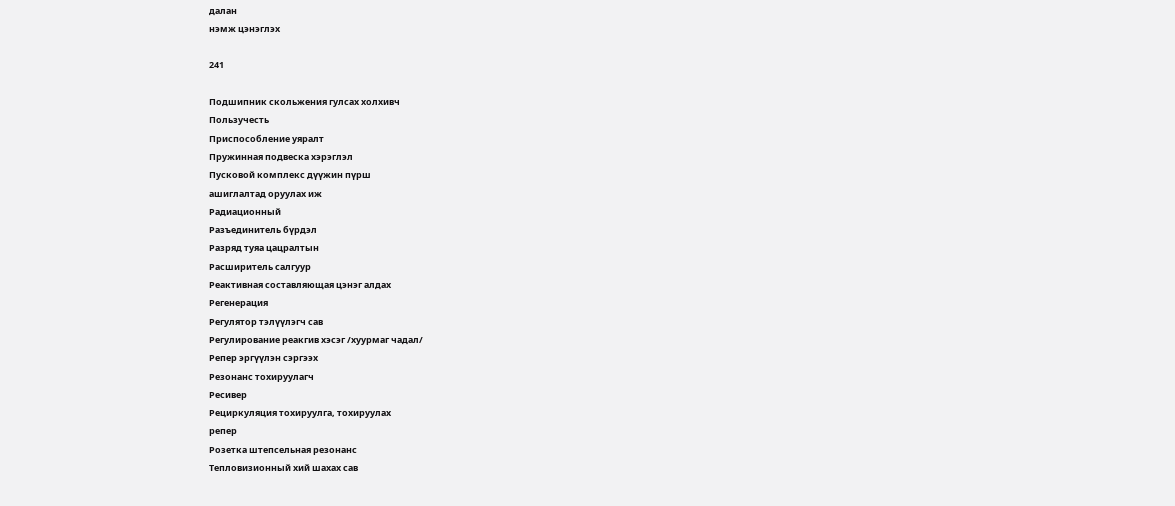далан
нэмж цэнэглэх

241

Подшипник скольжения гулсах холхивч
Пользучесть
Приспособление уяралт
Пружинная подвеска хэрэглэл
Пусковой комплекс дүүжин пүрш
ашиглалтад оруулах иж
Радиационный
Разъединитель бүрдэл
Разряд туяа цацралтын
Расширитель салгуур
Реактивная составляющая цэнэг алдах
Регенерация
Регулятор тэлүүлэгч сав
Регулирование реакгив хэсэг /хуурмаг чадал/
Репер эргүүлэн сэргээх
Резонанс тохируулагч
Ресивер
Рециркуляция тохируулга, тохируулах
репер
Розетка штепсельная резонанс
Тепловизионный хий шахах сав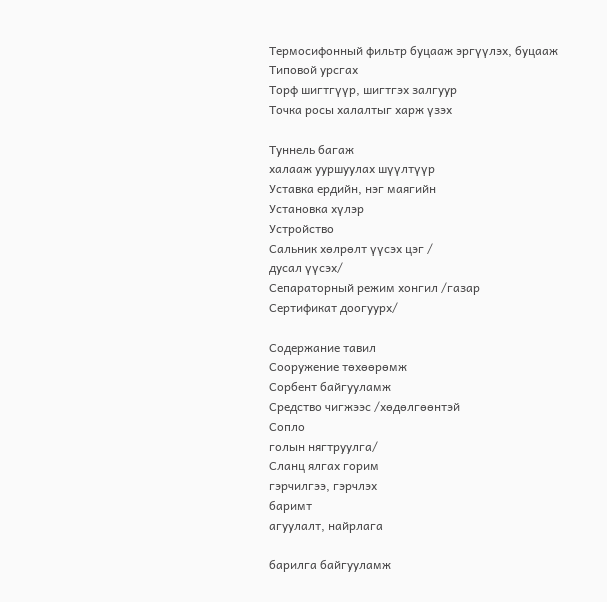Термосифонный фильтр буцааж эргүүлэх, буцааж
Типовой урсгах
Торф шигтгүүр, шигтгэх залгуур
Точка росы халалтыг харж үзэх

Туннель багаж
халааж ууршуулах шүүлтүүр
Уставка ердийн, нэг маягийн
Установка хүлэр
Устройство
Сальник хөлрөлт үүсэх цэг /
дусал үүсэх/
Сепараторный режим хонгил /газар
Сертификат доогуурх/

Содержание тавил
Сооружение төхөөрөмж
Сорбент байгууламж
Средство чигжээс /хөдөлгөөнтэй
Сопло
голын нягтруулга/
Сланц ялгах горим
гэрчилгээ, гэрчлэх
баримт
агуулалт, найрлага

барилга байгууламж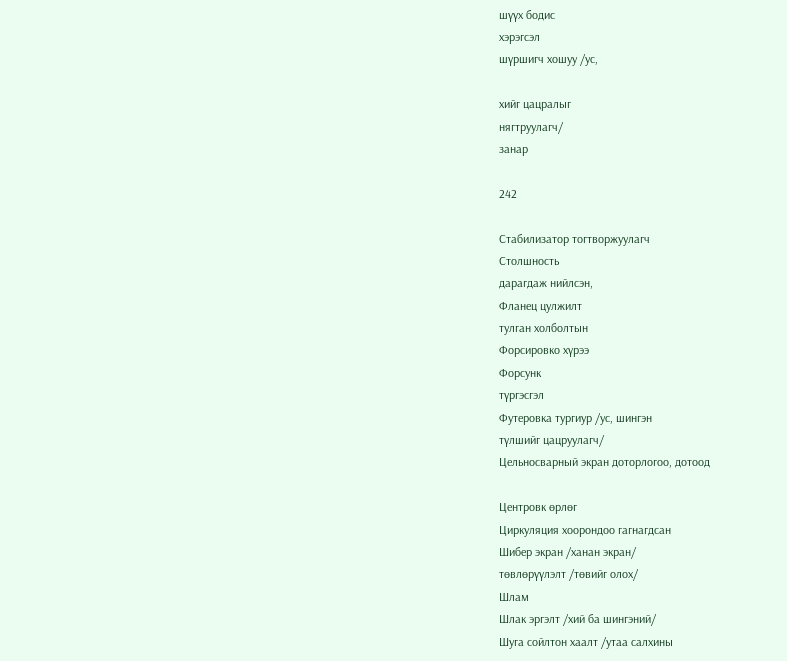шүүх бодис
хэрэгсэл
шүршигч хошуу /ус,

хийг цацралыг
нягтруулагч/
занар

242

Стабилизатор тогтворжуулагч
Столшность
дарагдаж нийлсэн,
Фланец цулжилт
тулган холболтын
Форсировко хүрээ
Форсунк
түргэсгэл
Футеровка тургиур /ус, шингэн
түлшийг цацруулагч/
Цельносварный экран доторлогоо, дотоод

Центровк өрлөг
Циркуляция хоорондоо гагнагдсан
Шибер экран /ханан экран/
төвлөрүүлэлт /төвийг олох/
Шлам
Шлак эргэлт /хий ба шингэний/
Шуга сойлтон хаалт /утаа салхины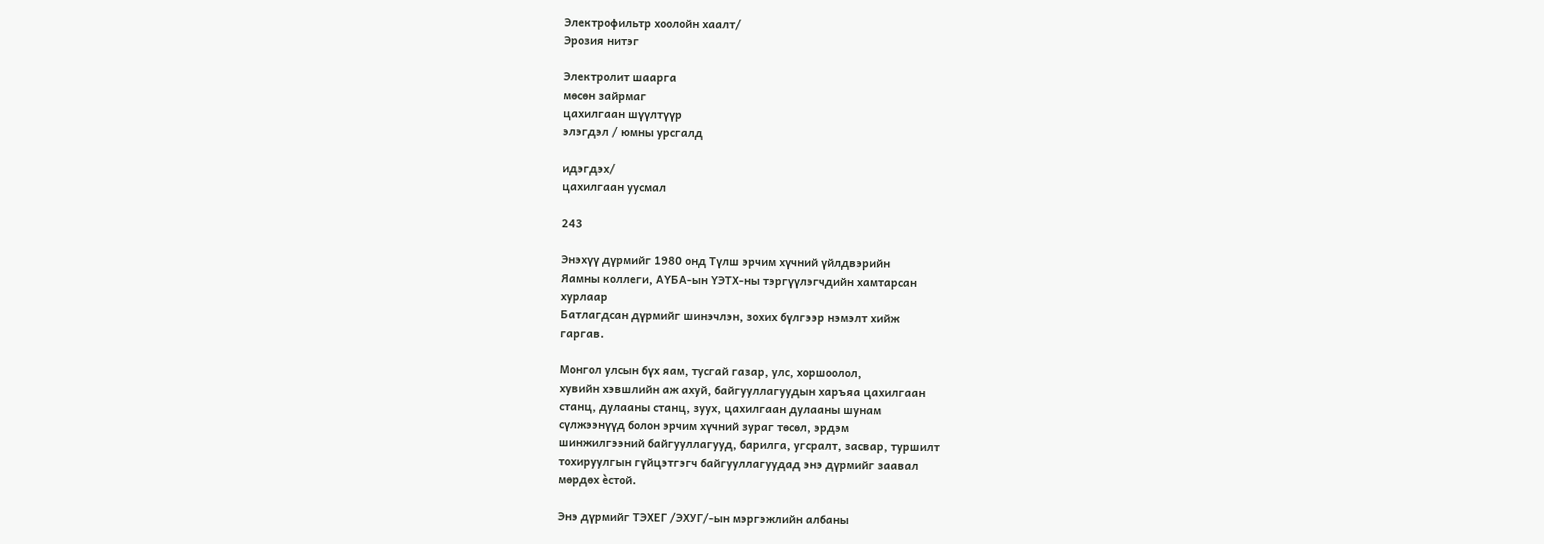Электрофильтр хоолойн хаалт/
Эрозия нитэг

Электролит шаарга
мөсөн зайрмаг
цахилгаан шүүлтүүр
элэгдэл / юмны урсгалд

идэгдэх/
цахилгаан уусмал

243

Энэхүү дүрмийг 1980 онд Түлш эрчим хүчний үйлдвэрийн
Яамны коллеги, АҮБА-ын ҮЭТХ-ны тэргүүлэгчдийн хамтарсан
хурлаар
Батлагдсан дүрмийг шинэчлэн, зохих бүлгээр нэмэлт хийж
гаргав.

Монгол улсын бүх яам, тусгай газар, улс, хоршоолол,
хувийн хэвшлийн аж ахуй, байгууллагуудын харъяа цахилгаан
станц, дулааны станц, зуух, цахилгаан дулааны шунам
сүлжээнүүд болон эрчим хүчний зураг төсөл, эрдэм
шинжилгээний байгууллагууд, барилга, угсралт, засвар, туршилт
тохируулгын гүйцэтгэгч байгууллагуудад энэ дүрмийг заавал
мөрдөх ѐстой.

Энэ дүрмийг ТЭХЕГ /ЭХУГ/-ын мэргэжлийн албаны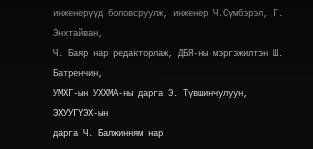инженерүүд боловсруулж, инженер Ч.Сүмбэрэл, Г. Энхтайван,
Ч. Баяр нар редакторлаж, ДБЯ-ны мэргэжилтэн Ш. Батренчин,
УМХГ-ын УХХМА-ны дарга Э. Түвшинчулуун, ЭХУУГҮЭХ-ын
дарга Ч. Балжинням нар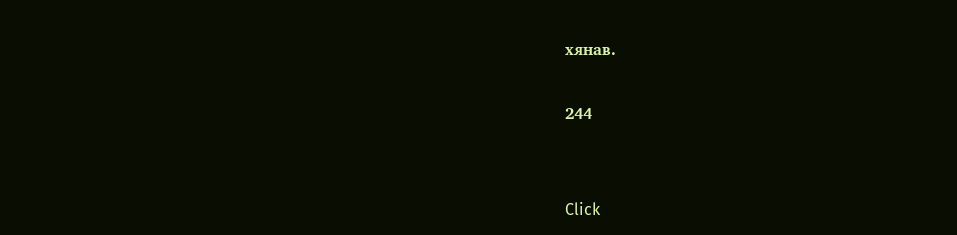хянав.

244


Click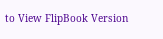to View FlipBook Version